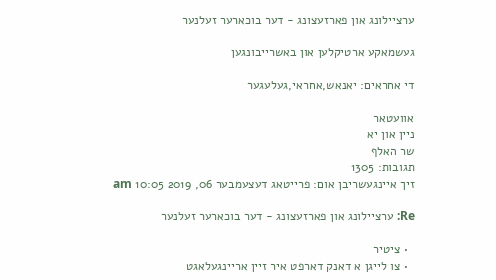ערציילונג און פארזעצונג - דער בוכארער זעלנער

געשמאקע ארטיקלען און באשרייבונגען

די אחראים: יאנאש,אחראי,געלעגער

אוועטאר
ניין און יא
שר האלף
תגובות: 1305
זיך איינגעשריבן אום: פרייטאג דעצעמבער 06, 2019 10:05 am

Re: ערציילונג און פארזעצונג - דער בוכארער זעלנער

  • ציטיר
  • צו לייגן א דאנק דארפט איר זיין אריינגעלאגט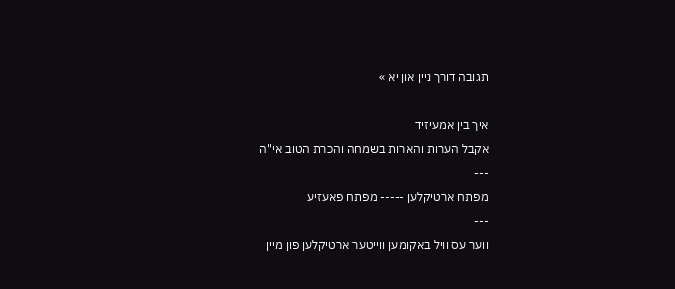תגובה דורך ניין און יא »

איך בין אמעיזיד
אקבל הערות והארות בשמחה והכרת הטוב אי"ה
---
מפתח ארטיקלען ----- מפתח פאעזיע
---
ווער עס וויל באקומען ווייטער ארטיקלען פון מיין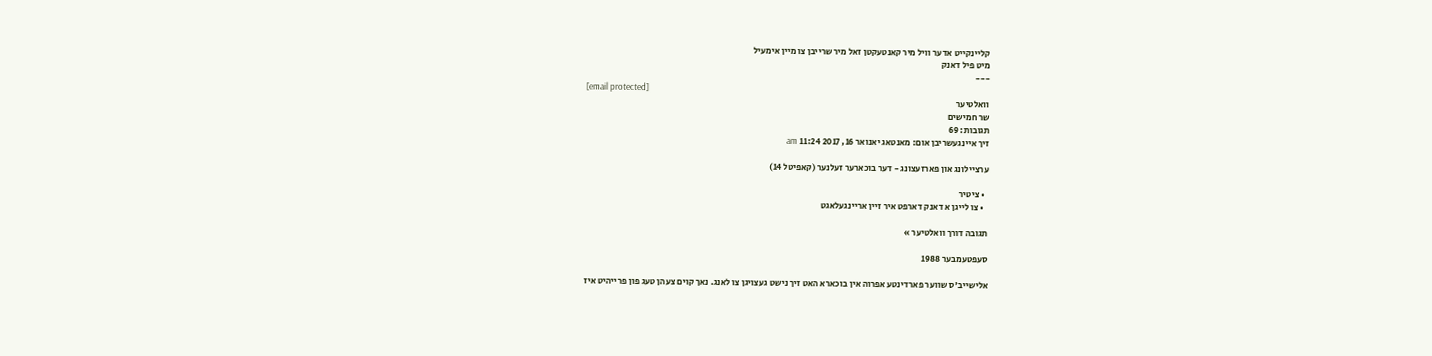קליינקייט אדער וויל מיר קאנטעקטן זאל מיר שרייבן צו מיין אימעיל
מיט פיל דאנק
---
[email protected]
וואלטיער
שר חמישים
תגובות: 69
זיך איינגעשריבן אום: מאנטאג יאנואר 16, 2017 11:24 am

ערציילונג און פארזעצונג - דער בוכארער זעלנער (קאפיטל 14)

  • ציטיר
  • צו לייגן א דאנק דארפט איר זיין אריינגעלאגט

תגובה דורך וואלטיער »

סעפטעמבער 1988

אלישייב'ס שווער פארדינטע אפרוה אין בוכארא האט זיך נישט געצויגן צו לאנג. נאך קוים צעהן טעג פון פרייהיט איז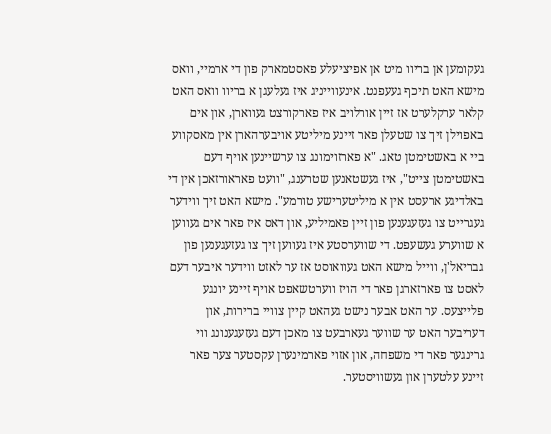געקומען אן בריוו מיט אן אפיציעלע פאסטמארק פון די ארמיי, וואס מישא האט תיכף געעפנט. אינעווייניג איז געלעגן א בריוו וואס האט קלאר ערקלערט אז זיין אורלויב איז פארקורצט געווארן, און אים באפוילן זיך צו שטעלן פאר זיינע מיליטע אויבערהארן אין מאסקווע ביי א באשטימטן טאג. "א פארזוימונג צו ערשיינען אויף דעם באשטימטן צייט", איז געשטאנען שטרענג, "וועט פאראורזאכן אין די באלדיגע ארעסט אין א מיליטערישע טורמע". מישא האט זיך ווידער געגרייט צו געזעגענען פון זיין פאמיליע, און דאס איז פאר אים געווען א שווערע געשעפט. די שווערסטע איז געווען זיך צו געזעגענען פון גבריאל'ן, ווייל מישא האט געוואוסט אז ער לאזט ווידער איבער דעם לאסט צו פארזארגן פאר די הויז ווערטשאפט אויף זיינע יונגע פלייצעס. ער האט אבער נישט געהאט קיין צוויי ברירות, און דעריבער האט ער שווער געארבעט צו מאכן דעם געזעגענונג ווי גרינגער פאר די משפחה, און אזוי פארמינערן עקסטער צער פאר זיינע עלטערן און געשוויסטער.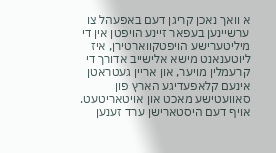א וואך נאכן קריגן דעם באפעהל צו ערשיינען בעפאר זיינע הויפטן אין די מיליטערישע הויפטקווארטירן, איז ליוטענאנט מישא אלישייב אדורך די קרעמלין מויער, און אריין געטראטן אינעם קלאפעדיגע הארץ פון סאוועטישע מאכט און אויטאריטעט. אויף דעם היסטארישן ערד זענען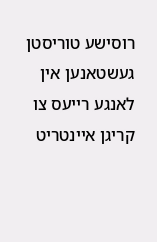רוסישע טוריסטן געשטאנען אין לאנגע רייעס צו קריגן איינטריט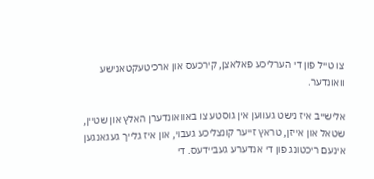צו טייל פון די הערליכע פאלאצן, קירכעס און ארכיטעקטאנישע וואונדער.

אלישייב איז נישט געווען אין גוסטע צו באוואונדערן האלץ און שטיין, שטאל און אייזן, טראץ זייער קונצליכע געבוי, און איז גלייך געגאנגען אינעם ריכטונג פון די אנדערע געביידעס. די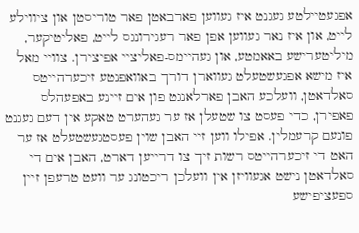אפגעטיילטע געגנט איז געווען פארבאטן פאר טוריסטן און ציווילע לייט, און איז נאר געווען אפן פאר רעגירונגס לייט, פאליטיקער, מיליטערישע באאמטע, און געהיימס-פאליציי אפיצירן. צוויי מאל איז מישא אפגעשטעלט געווארן דורך באוואפנטע זיכערהייטס סאלדאטן, וועלכע האבן פארלאנגט פון אים זיינע באפעהלס פאפירן, כדי פעסט צו שטעלן אז ער געהערט טאקע אין דעם געגנט פונעם קרעמלין. אפילו ווען זיי האבן שוין פעסטגעשטעלט אז ער האט די זיכערהייטס רשות זיך צו דרייען דארט, האבן אים די סאלדאטן נישט אגעוויזן אין וועלכן ריכטונג ער וועט טרעפן זיין ספעציפישע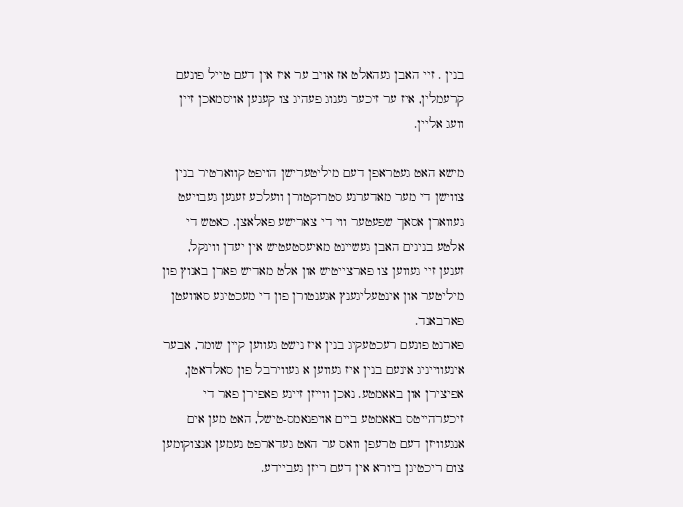בנין . זיי האבן געהאלט אז אויב ער איז אין דעם טייל פונעם קרעמלין, איז ער זיכער גענוג פעהיג צו קענען אויסמאכן זיין וועג אליין.

מישא האט געטראפן דעם מיליטערישן הויפט קווארטיר בנין צווישן די מער מאדערנע סטרוקטורן וועלכע זענען געבויעט געווארן אסאך שפעטער ווי די צארישע פאלאצן. כאטש די אלטע בנינים האבן געשיינט מאיעסטעטיש אין יעדן ווינקל, זענען זיי געווען צו פארצייטיש און אלט מאדיש פארן באנוץ פון מיליטער און אינטעליגענץ אגענטורן פון די מעכטיגע סאוועטן פארבאנד.
פארנט פונעם רעכטעקיג בנין איז נישט געווען קיין שומר, אבער אינעווייניג אינעם בנין איז געווען א געווירבל פון סאלדאטן, אפיצירן און באאמטע. נאכן ווייזן זיינע פאפירן פאר די זיכערהייטס באאמטע ביים אויפנאמס-טישל, האט מען אים אנגעוויזן דעם טרעפן וואס ער האט געדארפט נעמען אנצוקומען צום ריכטיגן ביורא אין דעם ריזן געביידע.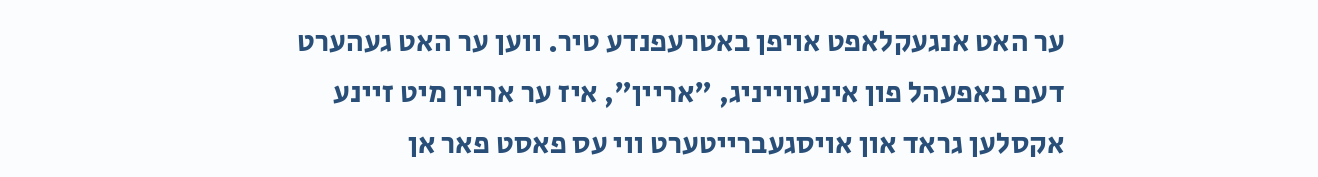ער האט אנגעקלאפט אויפן באטרעפנדע טיר. ווען ער האט געהערט דעם באפעהל פון אינעווייניג, "אריין", איז ער אריין מיט זיינע אקסלען גראד און אויסגעברייטערט ווי עס פאסט פאר אן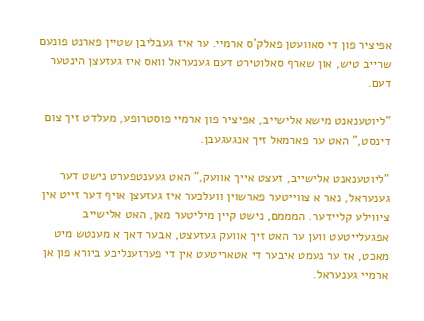אפיציר פון די סאוועטן פאלק'ס ארמיי. ער איז געבליבן שטיין פארנט פונעם שרייב טיש, און שארף סאלוטירט דעם גענעראל וואס איז געזעצן הינטער דעם.

"ליוטענאנט מישא אלישייב, אפיציר פון ארמיי פוסטרופע, מעלדט זיך צום דינסט," האט ער פארמאל זיך אנגעגעבן.

"ליוטענאנט אלישייב, זעצט אייך אוועק," האט געענטפערט נישט דער גענעראל, נאר א צווייטער פארשוין וועלכער איז געזעצן אויף דער זייט אין ציווילע קליידער. המממם, נישט קיין מיליטער מאן, האט אלישייב אפגעלייטעט ווען ער האט זיך אוועק געזעצט, אבער דאך א מענטש מיט מאכט, אז ער נעמט איבער די אטאריטעט אין די פערזענליכע ביורא פון אן ארמיי גענעראל.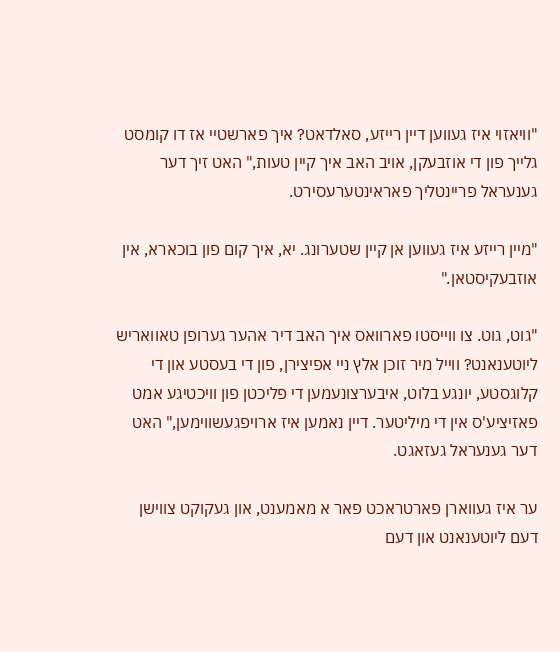"וויאזוי איז געווען דיין רייזע, סאלדאט? איך פארשטיי אז דו קומסט גלייך פון די אוזבעקן, אויב האב איך קיין טעות," האט זיך דער גענעראל פריינטליך פאראינטערעסירט.

"מיין רייזע איז געווען אן קיין שטערונג. יא, איך קום פון בוכארא, אין אוזבעקיסטאן."

"גוט, גוט. צו ווייסטו פארוואס איך האב דיר אהער גערופן טאוואריש ליוטענאנט? ווייל מיר זוכן אלץ ניי אפיצירן, פון די בעסטע און די קלוגסטע, יונגע בלוט, איבערצונעמען די פליכטן פון וויכטיגע אמט פאזיציע'ס אין די מיליטער. דיין נאמען איז ארויפגעשווימען," האט דער גענעראל געזאגט.

ער איז געווארן פארטראכט פאר א מאמענט, און געקוקט צווישן דעם ליוטענאנט און דעם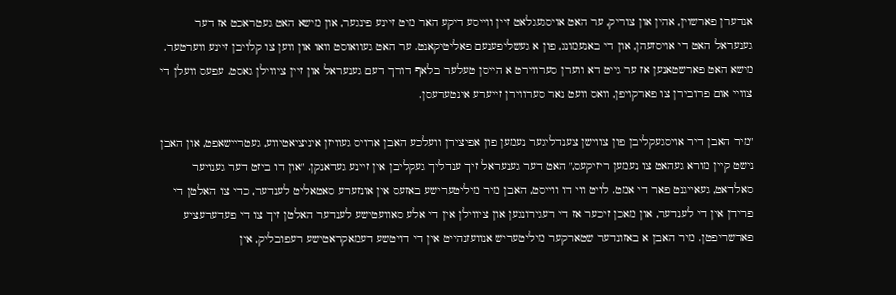אנדערן פארשוין, אהין און צוריק, ער האט אויסגעגלאט זיין ווייסע דיקע האר מיט זיינע פינגער, און מישא האט געטראכט אז דער גענעראל האט די אויסזעהן, און די באנעמונג, פון א געשליפענעם פאליטיקאנט. ער האט געוואוסט וואו און ווען צו קלויבן זיינע ווערטער. מישא האט פארשטאנען אז ער גייט דא ווערן סערווירט א הייסן טעלער בלאף דורך דעם גענעראל און זיין ציווילן גאסט. עפעס וועלן די צוויי אום פרובירן צו פארקויפן, וואס וועט נאר סערווירן זייערע אינטערעסן.

"מיר האבן דיר אויסגעקליבן פון צווישן צענדליגער נעמען פון אפיצירן וועלכע האבן ארויס געוויזן איניציאטיווע, געטריישאפט, און האבן נישט קיין מורא געהאט צו נעמען ריזיקעס," האט דער גענעראל זיך ענדליך געקליבן אין זיינע געדאנקן. "און דו ביזט דער גענויער סאלדאט, געאייגנט פאר די אמט. לויט ווי דו ווייסט, האבן מיר מיליטערישע באזעס אין אונזערע סאטאליט לענדער, כדי צו האלטן די פרידן אין די לענדער, און מאכן זיכער אז די רעגירונגען און ציווילן אין די אלע סאוועטישע לענדער האלטן זיך צו די פעדערעציע פארשריפטן. מיר האבן א באזונדער שטארקער מיליטעריש אנוועזנהייט אין די דויטשע דעמאקראטישע רעפובליק, אין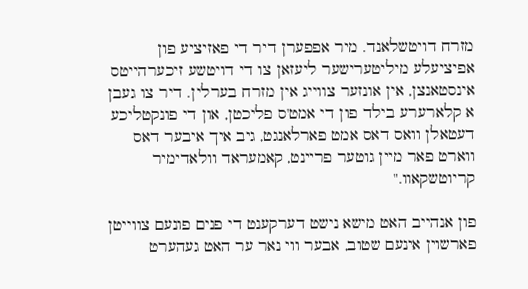מזרח דויטשלאנד. מיר אפפערן דיר די פאזיציע פון אפיציעלע מיליטערישער ליעזאן צו די דויטשע זיכערהייטס אינסטאנצן, אין אונזער צווייג אין מזרח בערלין. דיר צו געבן א קלארערע בילד פון די אמט'ס פליכטן, און די פונקטליכע דעטאלן וואס דאס אמט פארלאנגט, גיב איך איבער דאס ווארט פאר מיין גוטער פריינט, קאמעראד וולאדימיר קריוטשקאוו."

פון אנהייב האט מישא נישט דערקענט די פנים פונעם צווייטן פארשוין אינעם שטוב, אבער ווי נאר ער האט געהערט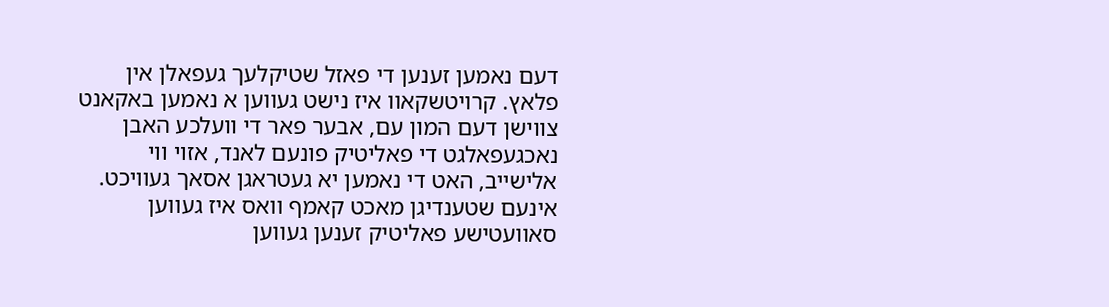דעם נאמען זענען די פאזל שטיקלעך געפאלן אין פלאץ. קרויטשקאוו איז נישט געווען א נאמען באקאנט צווישן דעם המון עם, אבער פאר די וועלכע האבן נאכגעפאלגט די פאליטיק פונעם לאנד, אזוי ווי אלישייב, האט די נאמען יא געטראגן אסאך געוויכט. אינעם שטענדיגן מאכט קאמף וואס איז געווען סאוועטישע פאליטיק זענען געווען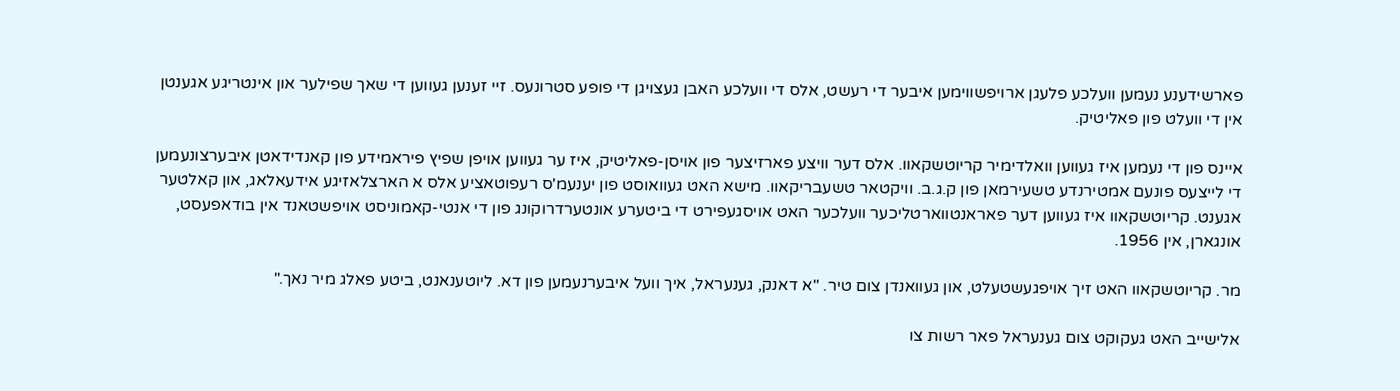פארשידענע נעמען וועלכע פלעגן ארויפשווימען איבער די רעשט, אלס די וועלכע האבן געצויגן די פופע סטרונעס. זיי זענען געווען די שאך שפילער און אינטריגע אגענטן אין די וועלט פון פאליטיק.

איינס פון די נעמען איז געווען וואלדימיר קריוטשקאוו. אלס דער וויצע פארזיצער פון אויסן-פאליטיק, איז ער געווען אויפן שפיץ פיראמידע פון קאנדידאטן איבערצונעמען די לייצעס פונעם אמטירנדע טשעירמאן פון ק.ג.ב. וויקטאר טשעבריקאוו. מישא האט געוואוסט פון יענעמ'ס רעפוטאציע אלס א הארצלאזיגע אידעאלאג, און קאלטער אגענט. קריוטשקאוו איז געווען דער פאראנטווארטליכער וועלכער האט אויסגעפירט די ביטערע אונטערדרוקונג פון די אנטי-קאמוניסט אויפשטאנד אין בודאפעסט, אונגארן, אין 1956.

מר. קריוטשקאוו האט זיך אויפגעשטעלט, און געוואנדן צום טיר. "א דאנק, גענעראל, איך וועל איבערנעמען פון דא. ליוטענאנט, ביטע פאלג מיר נאך."

אלישייב האט געקוקט צום גענעראל פאר רשות צו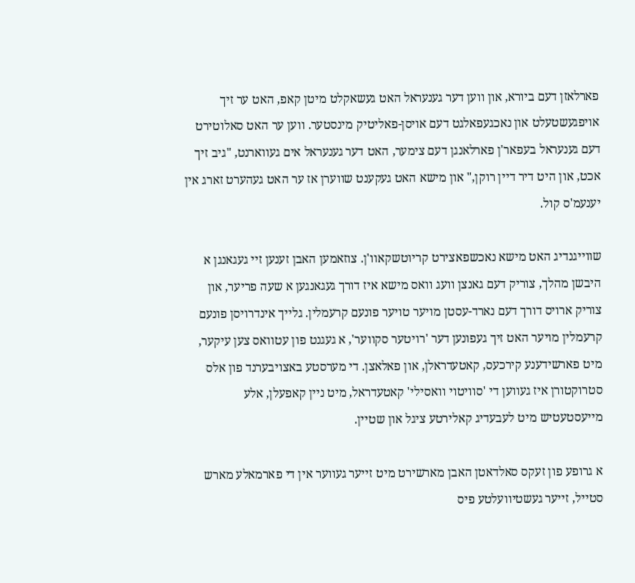פארלאזן דעם ביורא, און ווען דער גענעראל האט געשאקלט מיטן קאפ, האט ער זיך אויפגעשטעלט און נאכגעפאלגט דעם אויסן-פאליטיק מינסטער. ווען ער האט סאלוטירט דעם גענעראל בעפאר'ן פארלאנגן דעם צימער, האט דער גענעראל אים געווארנט, "גיב זיך אכט, און היט דיר דיין רוקן," און מישא האט געקענט שווערן אז ער האט געהערט זארג אין יענעמ'ס קול.

שווייגנדיג האט מישא נאכשפאצירט קריוטשקאוו'ן. צוזאמען האבן זענען זיי געגאנגן א היבשן מהלך, צוריק דעם גאנצן וועג וואס מישא איז דורך געגאנגען א שעה פריער, און צוריק ארויס דורך דעם נארד-עסטן מויער טויער פונעם קרעמלין. גלייך אינדרויסן פונעם קרעמלין מויער האט זיך געפונען דער 'רויטער סקווער', א געגנט פון עטוואס צען עיקער, מיט פארשידענע קירכעס, קאטעדראלן, און פאלאצן. די מערסטע באצויבערנד פון אלס סטרוקטורן איז געווען די 'סוויטוי וואסילי' קאטעדראל, מיט ניין קאפעלן, אלע מייעסטעטיש מיט לעבעדיג קאלירטע ציגל און שטיין.

א גרופע פון זעקס סאלדאטן האבן מארשירט מיט זייער געווער אין די פארמאלע מארש סטייל, זייער געשטיוועלטע פיס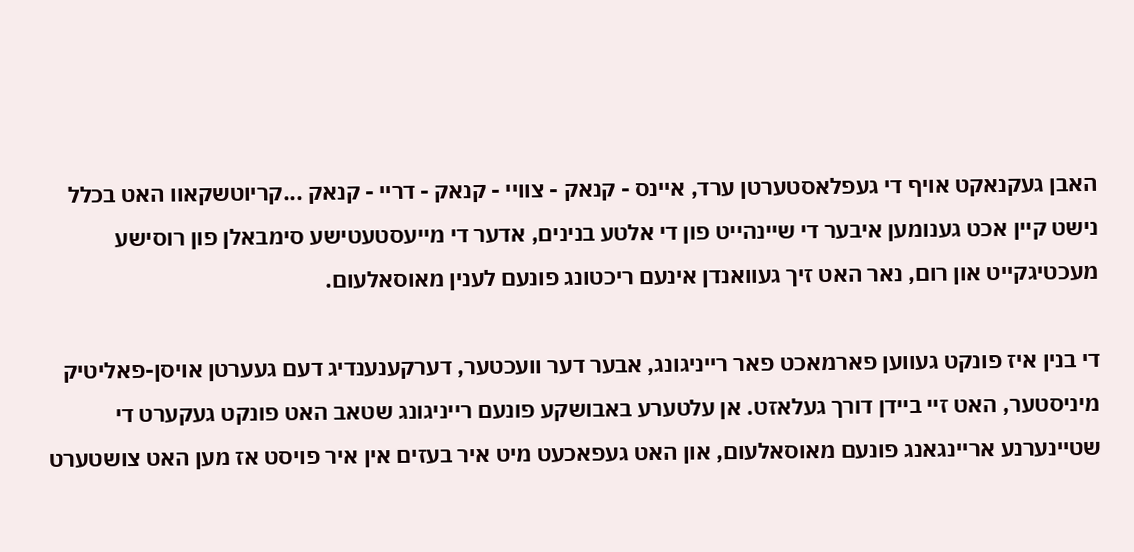האבן געקנאקט אויף די געפלאסטערטן ערד, איינס - קנאק - צוויי - קנאק - דריי - קנאק ...קריוטשקאוו האט בכלל נישט קיין אכט גענומען איבער די שיינהייט פון די אלטע בנינים, אדער די מייעסטעטישע סימבאלן פון רוסישע מעכטיגקייט און רום, נאר האט זיך געוואנדן אינעם ריכטונג פונעם לענין מאוסאלעום.

די בנין איז פונקט געווען פארמאכט פאר רייניגונג, אבער דער וועכטער, דערקענענדיג דעם געערטן אויסן-פאליטיק מיניסטער, האט זיי ביידן דורך געלאזט. אן עלטערע באבושקע פונעם רייניגונג שטאב האט פונקט געקערט די שטיינערנע אריינגאנג פונעם מאוסאלעום, און האט געפאכעט מיט איר בעזים אין איר פויסט אז מען האט צושטערט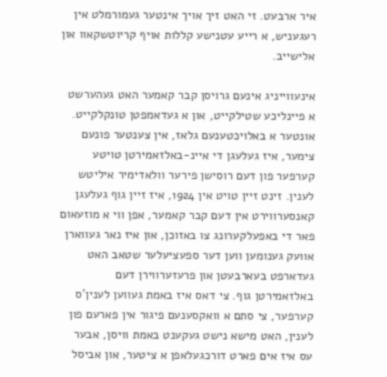איר ארבעט. זי האט זיך אויך אינטער געמורמלט אין רעגעניש, א רייע עטנישע קללות אויף קריוטשקאוו און אלישייב.

אינעווייניג אינעם גרויסן קבר קאמער האט געהערשט א פיינליכע שטילקייט, און א געדאמפטן טונקלקייט. אונטער א באלויכטענעם גלאז, אין צענטער פונעם צימער, איז געלעגן די איינ-באלזאמירטן טויטע קערפער פון דעם רוסישן פירער וולאדימיר איליטש לענין. זינט זיין טויט אין 1924, איז זיין גוף געלעגן קאנסערווירט אין דעם קבר קאמער, אפן ווי א מוזעאום פאר די באפעלקערונג צו באזוכן, און איז נאר געווארן אוועק גענומען ווען דער ספעציעלער שטאב האט געדארפט בעארבעטן און פרעזערווירן דעם באלזאמירטן גוף. צי דאס איז באמת געווען לענין'ס קערפער, צי סתם א וואקסענעם פיגור אין פארעם פון לענין, האט מישא נישט געקענט באמת וויסן, אבער עס איז אים פארט דורכגעלאפן א ציטער, און אביסל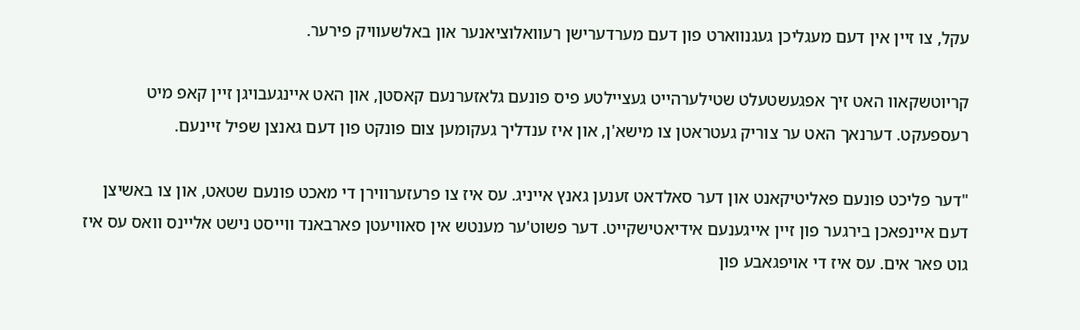עקל, צו זיין אין דעם מעגליכן געגנווארט פון דעם מערדערישן רעוואלוציאנער און באלשעוויק פירער.

קריוטשקאוו האט זיך אפגעשטעלט שטילערהייט געציילטע פיס פונעם גלאזערנעם קאסטן, און האט איינגעבויגן זיין קאפ מיט רעספעקט. דערנאך האט ער צוריק געטראטן צו מישא'ן, און איז ענדליך געקומען צום פונקט פון דעם גאנצן שפיל זיינעם.

"דער פליכט פונעם פאליטיקאנט און דער סאלדאט זענען גאנץ אייניג. עס איז צו פרעזערווירן די מאכט פונעם שטאט, און צו באשיצן דעם איינפאכן בירגער פון זיין אייגענעם אידיאטישקייט. דער פשוט'ער מענטש אין סאוויעטן פארבאנד ווייסט נישט אליינס וואס עס איז גוט פאר אים. עס איז די אויפגאבע פון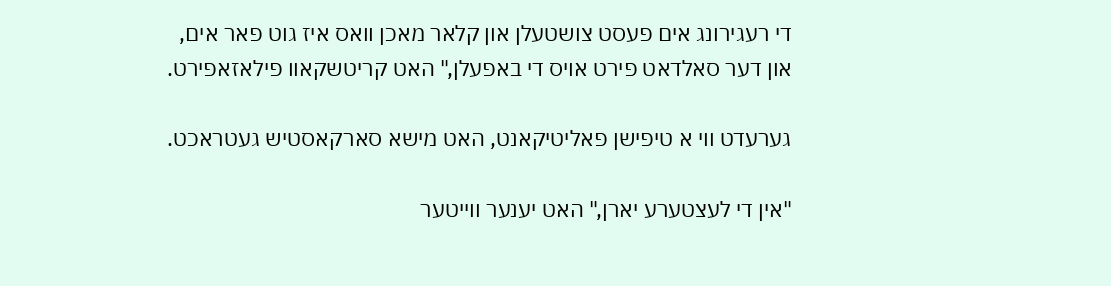די רעגירונג אים פעסט צושטעלן און קלאר מאכן וואס איז גוט פאר אים, און דער סאלדאט פירט אויס די באפעלן," האט קריטשקאוו פילאזאפירט.

גערעדט ווי א טיפישן פאליטיקאנט, האט מישא סארקאסטיש געטראכט.

"אין די לעצטערע יארן," האט יענער ווייטער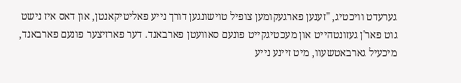גערעדט וויכטיג, "זענען פארגעקומען צופיל טוישונגען דורך נייע פאליטיקאנטן, און דאס איז נישט גוט פאר'ן געזונטהייט און מעכטיגקייט פונעם סאוועטן פארבאנד. דער פארזיצער פונעם פארבאנד, מיכעיל גארבאטשעוו, מיט זיינע נייע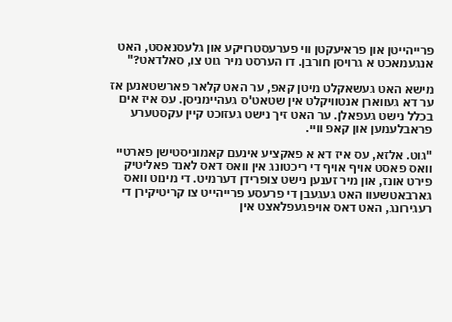פרייהייטן און פראיעקטן ווי פערעסטרויקע און גלעסנאסט, האט אנגעמאכט א גרויסן חורבן. דו הערסט מיר גוט צו, סאלדאט?"

מישא האט געשאקלט מיטן קאפ, ער האט קלאר פארשטאנען אז ער דא געווארן אנטוויקלט אין שטאט'ס געהיימניסן. עס איז אים בכלל נישט געפאלן. ער האט זיך נישט געזוכט קיין עקסטערע פראבלעמען און קאפ וויי.

"גוט. אלזא, עס איז דא א פאקציע אינעם קאמוניסטישן פארטיי וואס פאסט אויף אויף די ריכטונג אין וואס דאס לאנד פאליטיק פירט אונז, און מיר זענען נישט צופרידן דערמיט. די מינוט וואס גארבאטשעוו האט געגעבן די פרעסע פרייהייט צו קריטיקירן די רעגירונג, האט דאס אויפגעפלאצט אין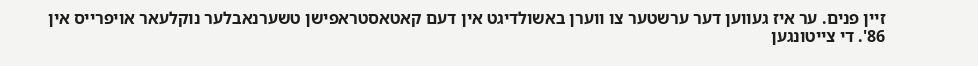זיין פנים. ער איז געווען דער ערשטער צו ווערן באשולדיגט אין דעם קאטאסטראפישן טשערנאבלער נוקלעאר אויפרייס אין 86'. די צייטונגען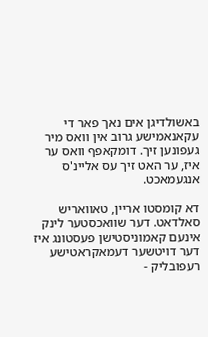באשולדיגן אים נאך פאר די עקאנאמישע גרוב אין וואס מיר געפונען זיך. דומקאפף וואס ער איז, ער האט זיך עס אליינ'ס אנגעמאכט.

דא קומסטו אריין, טאוואריש סאלדאט. דער שוואכסטער לינק אינעם קאמוניסטישן פעסטונג איז דער דויטשער דעמאקראטישע רעפובליק -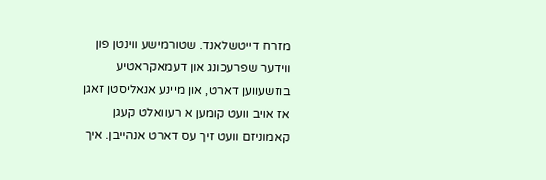מזרח דייטשלאנד. שטורמישע ווינטן פון ווידער שפרעכונג און דעמאקראטיע בוזשעווען דארט, און מיינע אנאליסטן זאגן אז אויב וועט קומען א רעוואלט קעגן קאמוניזם וועט זיך עס דארט אנהייבן. איך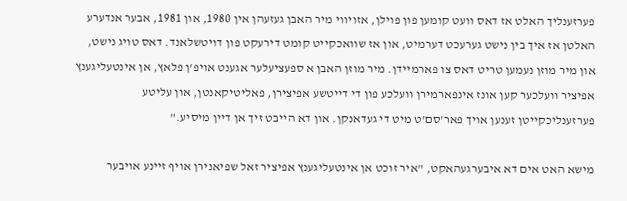פערזענליך האלט אז דאס וועט קומען פון פוילן, אזויווי מיר האבן געזעהן אין 1980, און 1981, אבער אנדערע האלטן אז איך בין נישט גערעכט דערמיט, און אז שוואכקייט קומט דירעקט פון דויטשלאנד. דאס טויג נישט, און מיר מוזן נעמען טריט דאס צו פארמיידן. מיר מוזן האבן א ספעציעלער אגענט אויפ'ן פלאץ, אן אינטעליגענץ אפיציר וועלכער קען אונז אינפארמירן וועלכע פון די דייטשע אפיצירן, פאליטיקאנטן, און עליטע פערזענליכקייטן זענען אויך פאר'סם'ט מיט די געדאנקן. און דא הייבט זיך אן דיין מיסיע."

מישא האט אים דא איבערגעהאקט, "איר זוכט אן אינטעליגענץ אפיציר זאל שפיאנירן אויף זיינע אויבער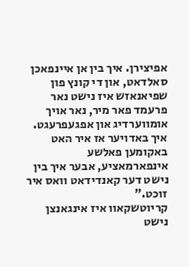אפיצירן. איך בין אן איינפאכן סאלדאט, און די קונץ פון שפיאנאזש איז נישט נאר פרעמד פאר מיר, נאר אויך אומווערדיג און אפגעפרעגט. איך באדויער אז איר האט באקומען פאלשע אינפארמאציע, אבער איך בין נישט דער קאנדידאט וואס איר זוכט."
קריוטשקאוו איז אינגאנצן נישט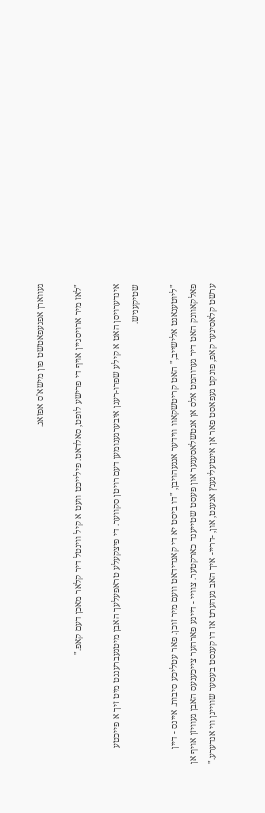געווארן אפגעפאטשט פון מישא'ס אפזאג.

"לאז מיר ארויסגיין אויף די פרישע לופט, סאלדאט. פילייכט וועט א קיל ווינטל דיר קלאר מאכן דעם קאפ."

אינדערויסן האט א קילע שפרו-רעגן איבערגענומען דעם רויטן סקווער. די פיצקעלע טראפעלעך האבן מיטגעברענגט מיט זיך א פייכטע שטיקעניש.

"ליוטענאנט אלישייב," האט קריטשקאוו ווידער אנגעהויבן, "דו ביסט יא די קאנדידאט וועם מיר זוכן. פאר עטליכע סיבות. איינס - דיין פאלקאוונק האט דיר גערוהמט אלס אן אנטשלאסענער און פעסט שטייענד כארקטער. צוויי - דיינע פארהער צייכענעס האבן געוויזן אויף אן ערשט קלאסיגער קאפ, פונקט געפאסט פאר אן אינטעליגענץ אגענט, און, -דריי- איך האב געהערט אז דו קענסט בעסער שווייגן ווי אנדערע."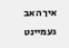איך האב געמיינט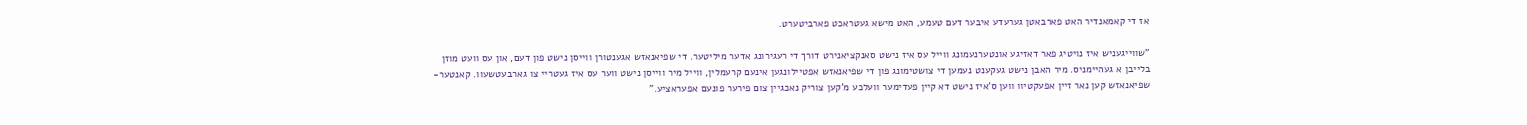אז די קאמאנדיר האט פארבאטן גערעדע איבער דעם טעמע, האט מישא געטראכט פארביטערט.

"שווייגעניש איז נויטיג פאר דאזיגע אונטערנעמונג ווייל עס איז נישט סאנקציאנירט דורך די רעגירונג אדער מיליטער. די שפיאנאזש אגענטורן ווייסן נישט פון דעם, און עס וועט מוזן בלייבן א געהיימניס. מיר האבן נישט געקענט נעמען די צושטימונג פון די שפיאנאזש אפטיילונגען אינעם קרעמלין, ווייל מיר ווייסן נישט ווער עס איז געטריי צו גארבעטשעוו. קאנטער-שפיאנאזש קען נאר זיין אפעקטיוו ווען ס'איז נישט דא קיין פעדימער וועלכע מ'קען צוריק נאכגיין צום פירער פונעם אפעראציע."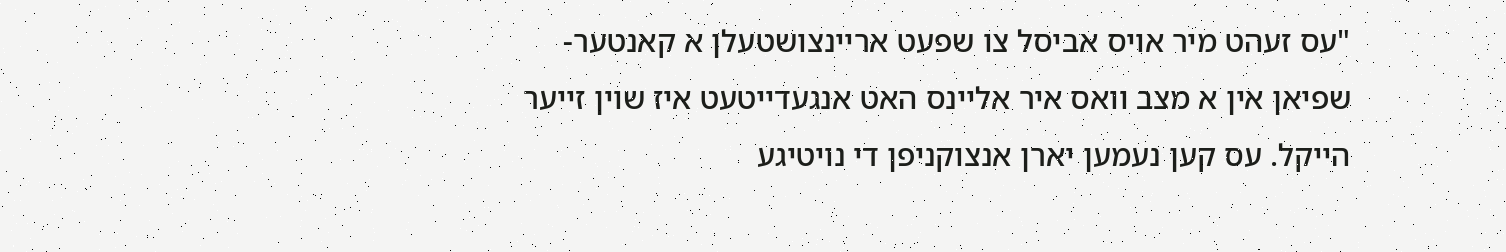"עס זעהט מיר אויס אביסל צו שפעט אריינצושטעלן א קאנטער-שפיאן אין א מצב וואס איר אליינס האט אנגעדייטעט איז שוין זייער הייקל. עס קען נעמען יארן אנצוקניפן די נויטיגע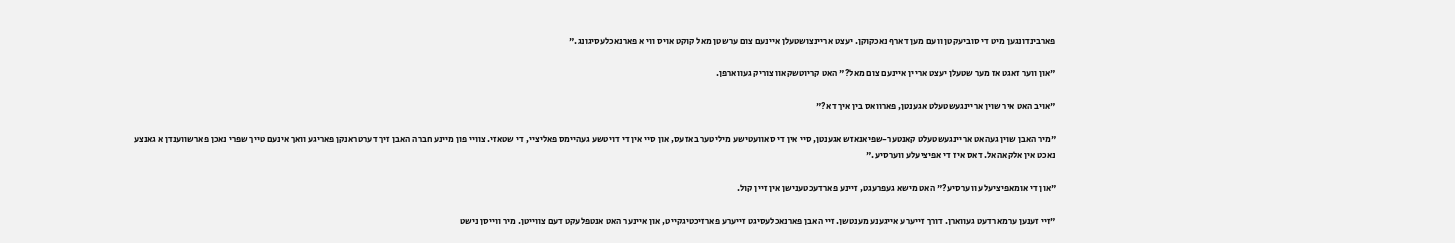פארבינדונגען מיט די סוביעקטן וועם מען דארף נאכקוקן. יעצט אריינצושטעלן איינעם צום ערשטן מאל קוקט אויס ווי א פארנאכלעסיגונג."

"און ווער זאגט אז מער שטעלן יעצט אריין איינעם צום מאל?" האט קריוטשקאוו צוריק געווארפן.

"אויב האט איר שוין אריינגעשטעלט אגענטן, פארוואס בין איך דא?"

"מיר האבן שוין געהאט אריינגעשטעלט קאנטער-שפיאנאזש אגענטן, סיי אין די סאוועטישע מיליטער באזעס, און סיי אין די דויטשע געהיימס פאליציי, די שטאזי. צוויי פון מיינע חברה האבן זיך דערטראנקן פאריגע וואך אינעם טייך שפרי נאכן פארשווענדן א גאנצע נאכט אין אלקאהאל. דאס איז די אפיציעלע ווערסיע."

"און די אומאפיציעלע ווערסיע?" האט מישא געפרעגט, זיינע פארדעכטענישן אין זיין קול.

"זיי זענען ערמארדעט געווארן. דורך זייערע אייגענע מענטשן. זיי האבן פארנאכלעסיגט זייערע פארזיכטיגקייט, און איינער האט אנטפלעקט דעם צווייטן. מיר ווייסן נישט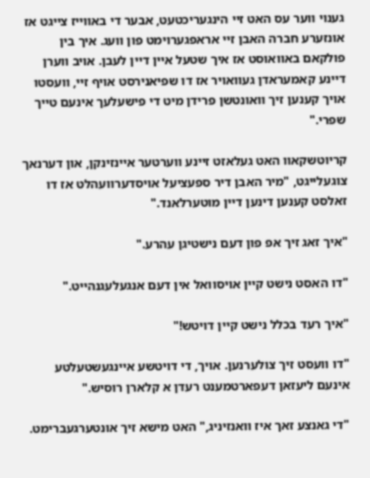גענוי ווער עס האט זיי הינגעריכטעט, אבער די באווייז צייגט אז אונזערע חברה האבן זיי אראפגערוימט פון וועג. איך בין פולקאם באוואוסט אז איך שטעל איין דיין לעבן. אויב ווערן דיינע קאמעראדן געוואויר אז דו שפיאנירסט אויף זיי, וועסטו אויך קענען זיך וואונטשן פרידן מיט די פישעלעך אינעם טייך שפרי."

קריוטשקאוו האט געלאזט זיינע ווערטער איינזינקן, און דערנאך צוגעלייגט, "מיר האבן דיר ספעציעל אויסדערוועהלט אז דו זאלסט קענען דינען דיין מוטערלאנד."

"איך זאג זיך אפ פון דעם נישטיגן עהרע."

"דו האסט נישט קיין אויסוואל אין דעם אנגעלעגנהייט."

"איך רעד בכלל נישט קיין דויטש!"

"דו וועסט זיך צולערנען. אויך, די דויטשע איינגעשטעלטע אינעם ליעזאן דעפארטמענט רעדן א קלארן רוסיש."

"די גאנצע זאך איז וואנזיניג," האט מישא זיך אונטערגעברימט.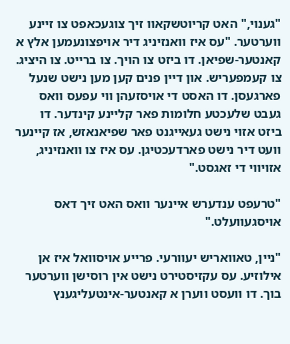"גענוי," האט קריוטשקאוו זיך צוגעכאפט צו זיינע ווערטער. "עס איז וואנזיניג דיר אויפצונעמען אלץ א קאנטער-שפיאן. דו ביזט צו הויך. צו ברייט. צו היציג. צו קעמפעריש. און דיין פנים קען מען נישט שנעל פארגעסן. דו האסט די אויסזעהן ווי עפעס וואס געבט שלעכטע חלומות פאר קליינע קינדער. דו ביזט אזוי נישט געאייגנט פאר שפיאנאזש, אז קיינער וועט דיר נישט פארדעכטיגן. עס איז צו וואנזיניג, אזויווי די זאגסט."

"טרעפט ענדערש איינער וואס האט זיך דאס אויסגעוועלט."

"ניין, טאוואריש יעוורעי. פרייע אויסוואל איז אן אילוזיע. עס עקזיסטירט נישט אין רוסישן ווערטער בוך. דו וועסט ווערן א קאנטער-אינטעליגענץ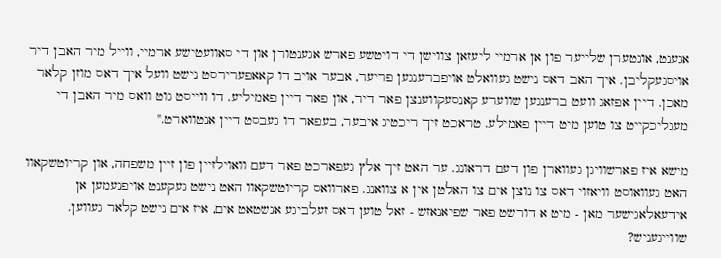אגענט, אונטערן שלייער פון אן ארמיי ליעזאן צווישן די דויטשע פארש אגענטורן און די סאוועטישע ארמיי, ווייל מיר האבן דיר אויסגעקליבן. איך האב דאס נישט געוואלט אויפברענגען פריער, אבער אויב דו קאאפערירסט נישט וועל איך דאס מוזן קלאר מאכן. דיין אפזאג וועט ברענגען שווערע קאנסעקווענצן פאר דיר, און פאר דיין פאמיליע. דו ווייסט גוט וואס מיר האבן די מעגליכקייט צו טוען מיט דיין פאמילע. טראכט זיך ריכטיג איבער, בעפאר דו געבסט דיין אנטווארט."

מישא איז פארשוויגן געווארן פון דעם דראונג. ער האט זיך אלץ געפארכט פאר דעם וואוילזיין פון זיין משפחה, און קריוטשקאוו האט געוואוסט וויאזוי דאס צו נוצן אים צו האלטן אין א צוואנג. פארוואס קריוטשקאוו האט נישט געקענט אויפנעמען אן אידעאלאגישער מאן - מיט א דורשט פאר שפיאנאזש - זאל טוען דאס זעלביגע אנשטאט אים, איז אים נישט קלאר געווען. שווייגעניש?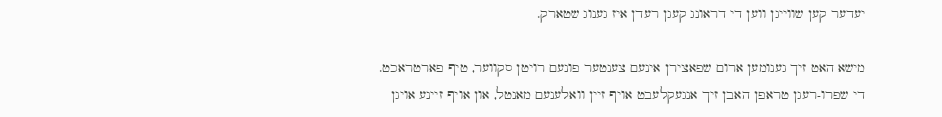יעדער קען שווייגן ווען די דראונג קעגן רעדן איז גענוג שטארק.

מישא האט זיך גענומען ארום שפאצירן אינעם צענטער פונעם רויטן סקווער, טיף פארטראכט. די שפרו-רעגן טראפן האבן זיך אנגעקלעבט אויף זיין וואלענעם מאנטל, און אויף זיינע אויגן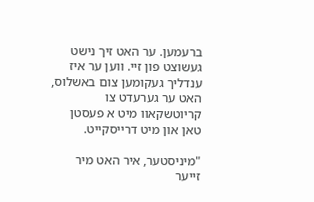ברעמען. ער האט זיך נישט געשוצט פון זיי. ווען ער איז ענדליך געקומען צום באשלוס, האט ער גערעדט צו קריוטשקאוו מיט א פעסטן טאן און מיט דרייסקייט.

"מיניסטער, איר האט מיר זייער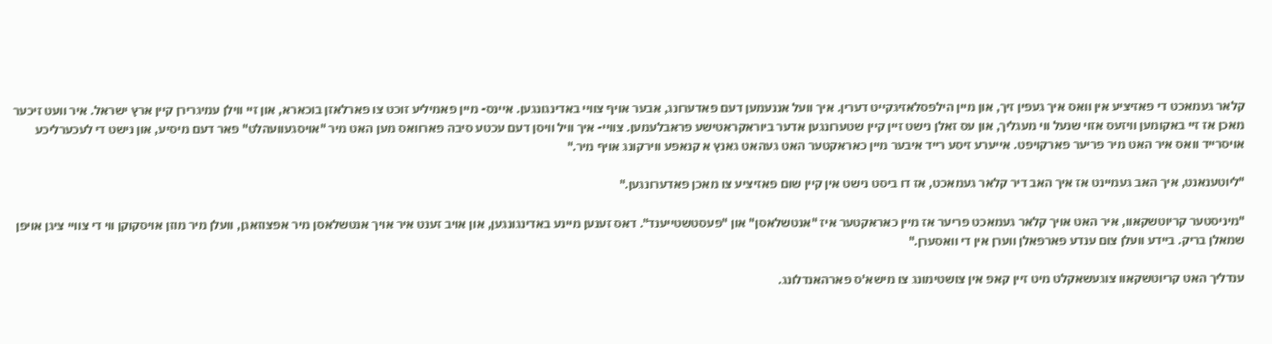קלאר געמאכט די פאזיציע אין וואס איך געפין זיך, און מיין הילפסלאזיגקייט דערין. איך וועל אננעמען דעם פאדערונג, אבער אויף צוויי באדינגונגען. איינס- מיין פאמיליע זוכט צו פארלאזן בוכארא, און זיי ווילן עמיגרירן קיין ארץ ישראל. איר וועט זיכער מאכן אז זיי באקומען וויזעס אזוי שנעל ווי מעגליך, און עס זאלן נישט זיין קיין שטערונגען אדער ביוראקראטישע פראבלעמען. צוויי- איך וויל וויסן דעם עכטע סיבה פארוואס מען האט מיר "אויסגעוועהלט" פאר דעם מיסיע, און נישט די לעכערליכע אויסרייד וואס איר האט מיר פריער פארקויפט. אייערע זיסע רייד איבער מיין כאראקטער האט געהאט גאנץ א קנאפע ווירקונג אויף מיר."

"ליוטענאנט, איך האב געמיינט אז איך האב דיר קלאר געמאכט, אז דו ביסט נישט אין קיין שום פאזיציע צו מאכן פאדערונגען."

"מיניסטער קריוטשקאוו, איר האט אויך קלאר געמאכט פריער אז מיין כאראקטער איז "אנטשלאסן" און "פעסטשטייענד". דאס זענען מיינע באדינגונגען, און אויב זענט איר אויך אנטשלאסן מיר אפצוזאגן, וועלן מיר מוזן אויסקוקן ווי די צוויי ציגן אויפן שמאלן בריק. ביידע וועלן צום ענדע פארפאלן ווערן אין די וואסערן."

ענדליך האט קריוטשקאוו צוגעשאקלט מיט זיין קאפ אין צושטימונג צו מישא'ס פארהאנדלונג.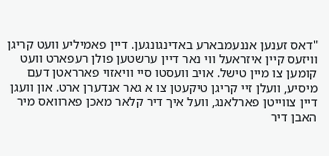"דאס זענען אננעמבארע באדינגונגען. דיין פאמיליע וועט קריגן וויזעס קיין איזראעל ווי נאר דיין ערשטען פולן רעפארט וועט קומען צו מיין טישל. אויב וועסטו סיי וויאזוי פארראטן דעם מיסיע, וועלן זיי קריגן טיקעטן צו א גאר אנדערן ארט. און וועגן דיין צווייטן פארלאנג, וועל איך דיר קלאר מאכן פארוואס מיר האבן דיר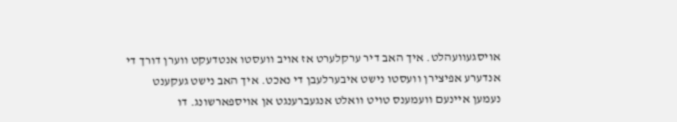אויסגעוועהלט. איך האב דיר ערקלערט אז אויב וועסטו אנטדעקט ווערן דורך די אנדערע אפיצירן וועסטו נישט איבערלעבן די נאכט. איך האב נישט געקענט נעמען איינעם וועמענס טויט וואלט אנגעברענגט אן אויספארשונג. דו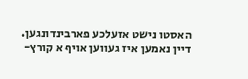האסטו נישט אזעלכע פארבינדונגען. דיין נאמען איז געווען אויף א קורץ-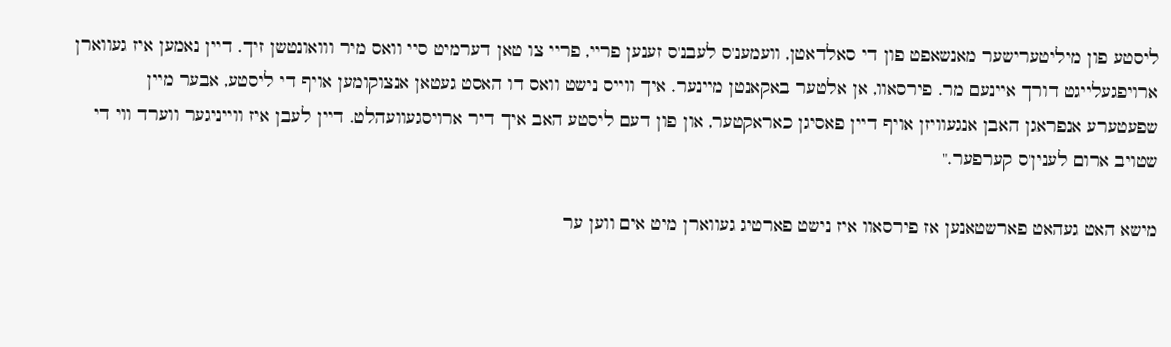ליסטע פון מיליטערישער מאנשאפט פון די סאלדאטן, וועמענ'ס לעבנ'ס זענען פריי, פריי צו טאן דערמיט סיי וואס מיר ווואונטשן זיך. דיין נאמען איז געווארן ארויפגעלייגט דורך איינעם מר. פירסאוו, אן אלטער באקאנטן מיינער. איך ווייס נישט וואס דו האסט געטאן אנצוקומען אויף די ליסטע, אבער מיין שפעטערע אנפראגן האבן אנגעוויזן אויף דיין פאסיגן כאראקטער, און פון דעם ליסטע האב איך דיר ארויסגעוועהלט. דיין לעבן איז ווייניגער ווערד ווי די שטויב ארום לענין'ס קערפער."

מישא האט געהאט פארשטאנען אז פירסאוו איז נישט פארטיג געווארן מיט אים ווען ער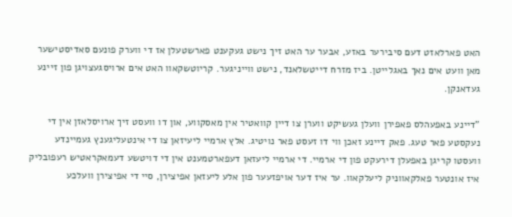האט פארלאזט דעם סיבירער באזע, אבער ער האט זיך נישט געקענט פארשטעלן אז די ווערק פונעם סאדיסטישער מאן וועט אים נאך באגלייטן. ביז מזרח דייטשלאנד, נישט ווייניגער. קריוטשקאוו האט אים ארויסגעצויגן פון זיינע געדאנקן.

"דיינע באפעהלס פאפירן וועלן געשיקט ווערן צו דיין קוואטיר אין מאסקווע, און דו וועסט זיך ארויסלאזן אין די נעקסטע פאר טעג. פאק דיינע זאכן ווי דו זעסט פאר נויטיג. אלץ ארמיי ליעיזאן צו די אינטעליגענץ געמיינדע וועסטו קריגן באפעלן דירעקט פון די ארמיי. די ארמיי ליעזאן דעפארטמענט אין די דויטשע דעמאקראטיש רעפובליק איז אונטער פאלקאווניק ליעלקאוו. ער איז דער אויפזעער פון אלע ליעזאן אפיצירן, סיי די אפיצירן וועלכע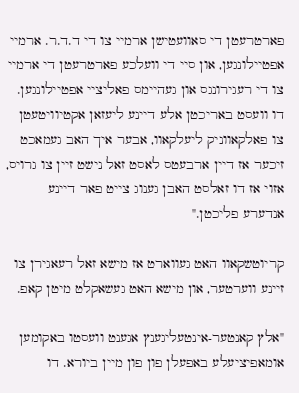פארטרעטן די סאוועטישן ארמיי צו די ד.ד.ר. ארמיי אפטיילונגען, און סיי די וועלכע פארטרעטן די ארמיי צו די רעגירונגס און געהיימס פאליציי אפטיילונגען. דו וועסט באריכטן אלע דיינע ליעזאן אקטיוויטעטן צו פאלקאווניק ליעלקאוו, אבער איך האב געמאכט זיכער אז דיין ארבעטס לאסט זאל נישט זיין צו גרויס, אזוי אז דו זאלסט האבן גענוג צייט פאר דיינע אנדערע פליכטן."

קריוטשקאוו האט געווארט אז מישא זאל רעאגירן צו זיינע ווערטער, און מישא האט געשאקלט מיטן קאפ.

"אלץ קאנטער-אינטעליגענץ אגענט וועסטו באקומען אומאפיציעלע באפעלן פון פון מיין ביורא. דו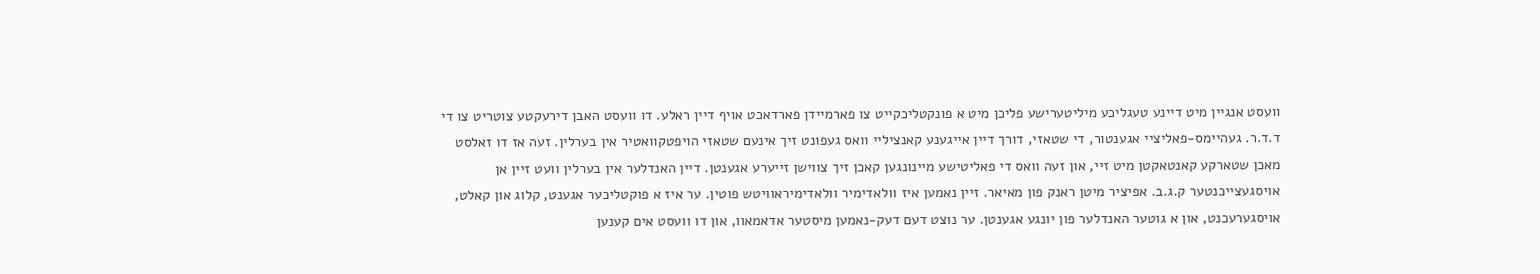וועסט אנגיין מיט דיינע טעגליכע מיליטערישע פליכן מיט א פונקטליכקייט צו פארמיידן פארדאכט אויף דיין ראלע. דו וועסט האבן דירעקטע צוטריט צו די ד.ד.ר. געהיימס-פאליציי אגענטור, די שטאזי, דורך דיין אייגענע קאנציליי וואס געפונט זיך אינעם שטאזי הויפטקוואטיר אין בערלין. זעה אז דו זאלסט מאכן שטארקע קאנטאקטן מיט זיי, און זעה וואס די פאליטישע מיינונגען קאכן זיך צווישן זייערע אגענטן. דיין האנדלער אין בערלין וועט זיין אן אויסגעצייכנטער ק.ג.ב. אפיציר מיטן ראנק פון מאיאר. זיין נאמען איז וולאדימיר וולאדימיראוויטש פוטין. ער איז א פוקטליכער אגענט, קלוג און קאלט, אויסגערעכנט, און א גוטער האנדלער פון יונגע אגענטן. ער נוצט דעם דעק-נאמען מיסטער אדאמאוו, און דו וועסט אים קענען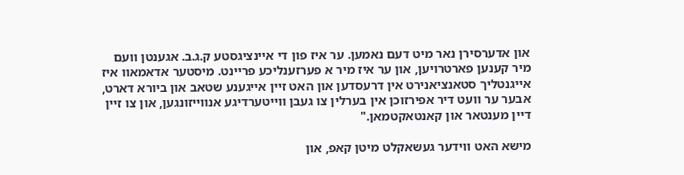און אדערסירן נאר מיט דעם נאמען. ער איז פון די איינציגסטע ק.ג.ב. אגענטן וועם מיר קענען פארטרויען, און ער איז מיר א פערזענליכע פריינט. מיסטער אדאמאוו איז אייגנטליך סטאנציאנירט אין דרעסדען און האט זיין אייגענע שטאב און ביורא דארט, אבער ער וועט דיר אפירזוכן אין בערלין צו געבן ווייטערדיגע אנווייזונגען, און צו זיין דיין מענטאר און קאנטאקטמאן."

מישא האט ווידער געשאקלט מיטן קאפ, און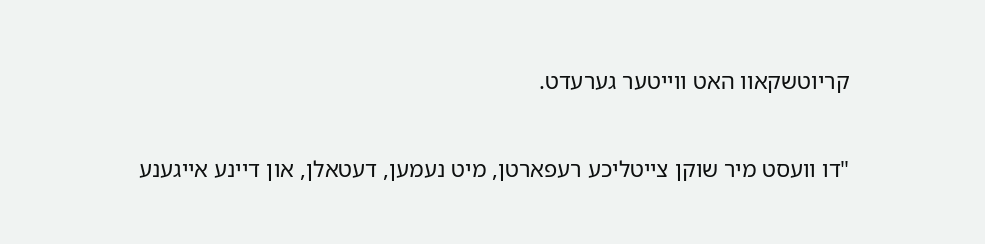קריוטשקאוו האט ווייטער גערעדט.

"דו וועסט מיר שוקן צייטליכע רעפארטן, מיט נעמען, דעטאלן, און דיינע אייגענע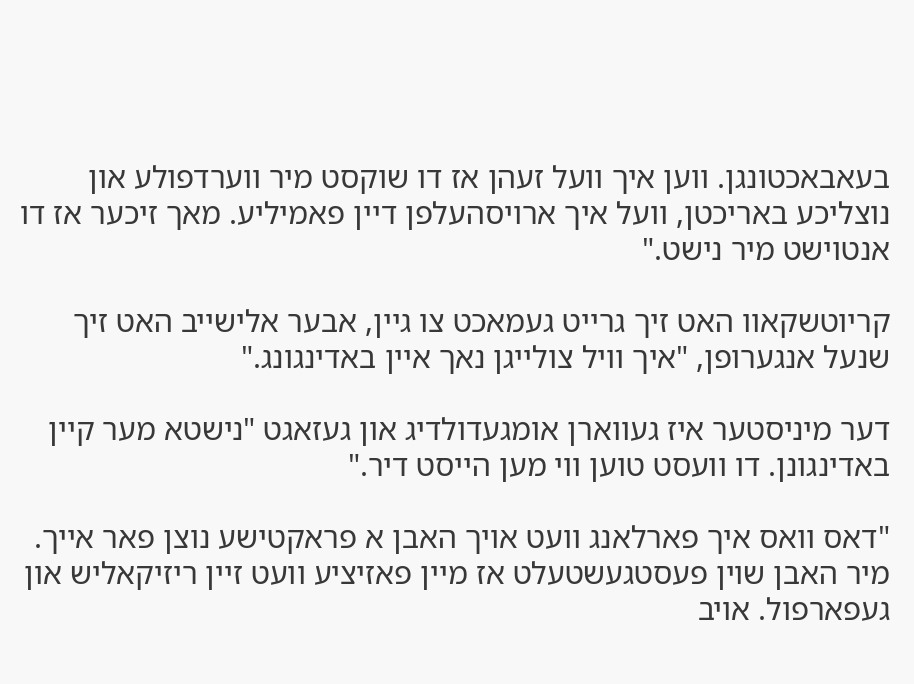בעאבאכטונגן. ווען איך וועל זעהן אז דו שוקסט מיר ווערדפולע און נוצליכע באריכטן, וועל איך ארויסהעלפן דיין פאמיליע. מאך זיכער אז דו אנטוישט מיר נישט."

קריוטשקאוו האט זיך גרייט געמאכט צו גיין, אבער אלישייב האט זיך שנעל אנגערופן, "איך וויל צולייגן נאך איין באדינגונג."

דער מיניסטער איז געווארן אומגעדולדיג און געזאגט "נישטא מער קיין באדינגונן. דו וועסט טוען ווי מען הייסט דיר."

"דאס וואס איך פארלאנג וועט אויך האבן א פראקטישע נוצן פאר אייך. מיר האבן שוין פעסטגעשטעלט אז מיין פאזיציע וועט זיין ריזיקאליש און געפארפול. אויב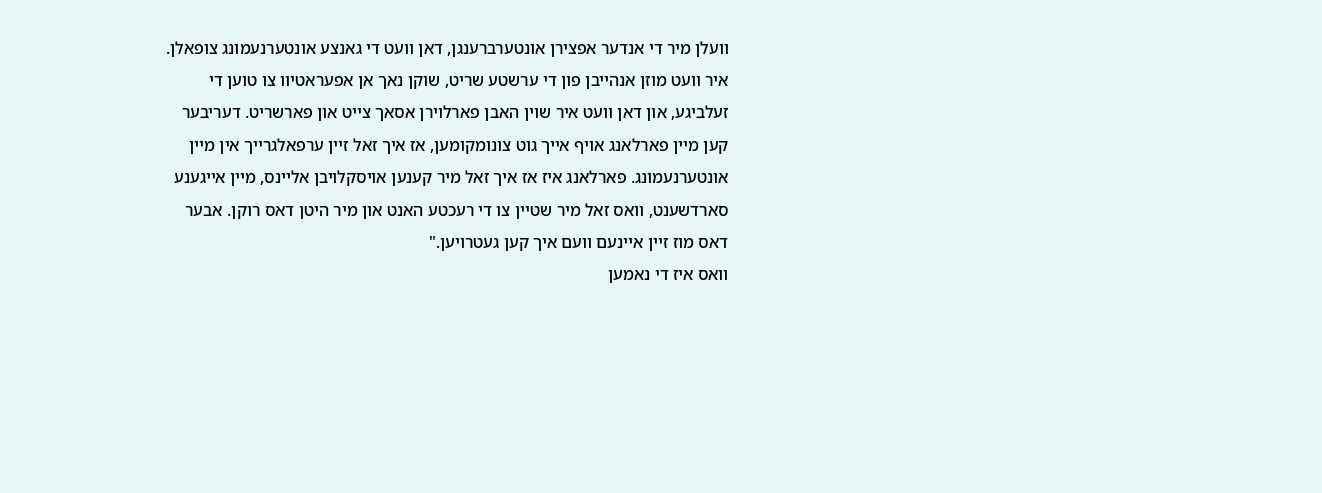וועלן מיר די אנדער אפצירן אונטערברענגן, דאן וועט די גאנצע אונטערנעמונג צופאלן. איר וועט מוזן אנהייבן פון די ערשטע שריט, שוקן נאך אן אפעראטיוו צו טוען די זעלביגע, און דאן וועט איר שוין האבן פארלוירן אסאך צייט און פארשריט. דעריבער קען מיין פארלאנג אויף אייך גוט צונומקומען, אז איך זאל זיין ערפאלגרייך אין מיין אונטערנעמונג. פארלאנג איז אז איך זאל מיר קענען אויסקלויבן אליינס, מיין אייגענע סארדשענט, וואס זאל מיר שטיין צו די רעכטע האנט און מיר היטן דאס רוקן. אבער דאס מוז זיין איינעם וועם איך קען געטרויען."
וואס איז די נאמען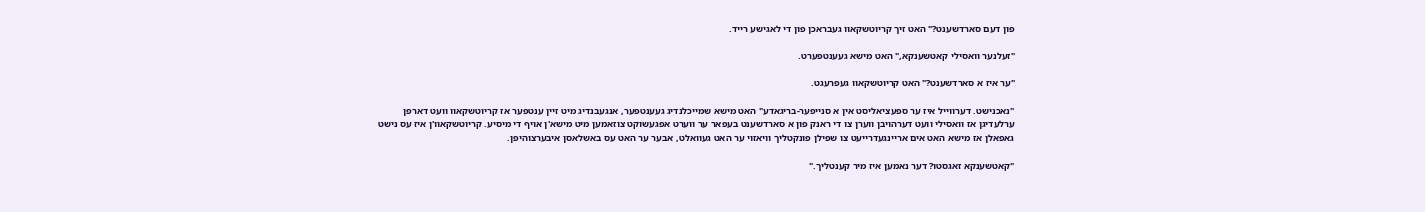פון דעם סארדשענט?" האט זיך קריוטשקאוו געבראכן פון די לאגישע רייד.

"זעלנער וואסילי קאטשענקא," האט מישא געענטפערט.

"ער איז א סארדשענט?" האט קריוטשקאוו געפרעגט.

"נאכנישט. דערווייל איז ער ספעציאליסט אין א סנייפער-בריגאדע" האט מישא שמייכלנדיג געענטפער, אנגעבנדיג מיט זיין ענטפער אז קריוטשקאוו וועט דארפן ערלעדיגן אז וואסילי וועט דערהויבן ווערן צו די ראנק פון א סארדשענט בעפאר ער ווערט אפגעשוקט צוזאמען מיט מישא'ן אויף די מיסיע. קריוטשקאוו'ן איז עס נישט גאפאלן אז מישא האט אים אריינגעדרייעט צו שפילן פונקטליך וויאזוי ער האט געוואלט, אבער ער האט עס באשלאסן איבערצוהיפן.

"קאטשענקא זאגסטו? דער נאמען איז מיר קענטליך."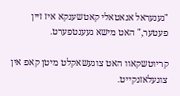"גענעראל אנאטאלי קאטשענקא איז זיין פעטער," האט מישא געענטפערט.

קריוטשקאוו האט צוגעשאקלט מיטן קאפ אין צוגעלאזנקייט.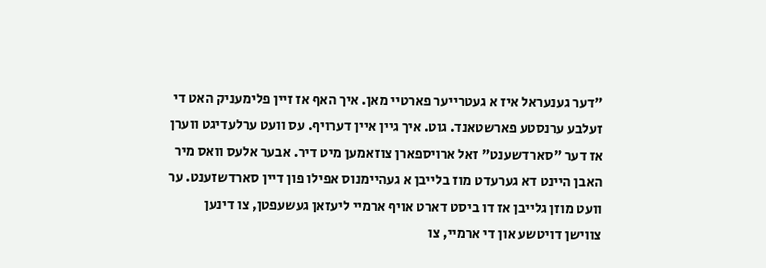"דער גענעראל איז א געטרייער פארטיי מאן. איך האף אז זיין פלימעניק האט די זעלבע ערנסטע פארשטאנד. גוט. איך גיין איין דערויף. עס וועט ערלעדיגט ווערן אז דער "סארדשענט" זאל ארויספארן צוזאמען מיט דיר. אבער אלעס וואס מיר האבן היינט דא גערעדט מוז בלייבן א געהיימנוס אפילו פון דיין סארדשזענט. ער וועט מוזן גלייבן אז דו ביסט דארט אויף ארמיי ליעזאן געשעפטן, צו דינען צווישן דויטשע און די ארמיי, צו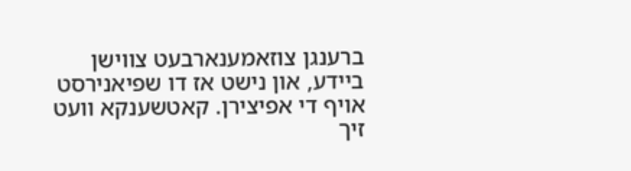ברענגן צוזאמענארבעט צווישן ביידע, און נישט אז דו שפיאנירסט אויף די אפיצירן. קאטשענקא וועט זיך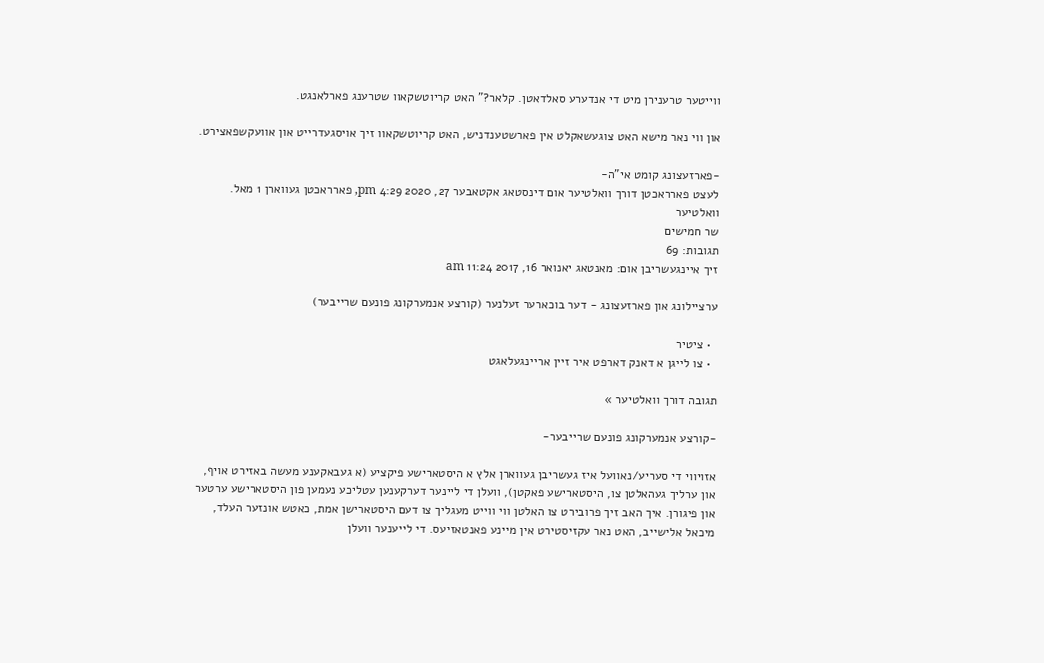ווייטער טרענירן מיט די אנדערע סאלדאטן. קלאר?" האט קריוטשקאוו שטרענג פארלאנגט.

און ווי נאר מישא האט צוגעשאקלט אין פארשטענדניש, האט קריוטשקאוו זיך אויסגעדרייט און אוועקשפאצירט.

-פארזעצונג קומט אי"ה-
לעצט פארראכטן דורך וואלטיער אום דינסטאג אקטאבער 27, 2020 4:29 pm, פארראכטן געווארן 1 מאל.
וואלטיער
שר חמישים
תגובות: 69
זיך איינגעשריבן אום: מאנטאג יאנואר 16, 2017 11:24 am

ערציילונג און פארזעצונג - דער בוכארער זעלנער (קורצע אנמערקונג פונעם שרייבער)

  • ציטיר
  • צו לייגן א דאנק דארפט איר זיין אריינגעלאגט

תגובה דורך וואלטיער »

-קורצע אנמערקונג פונעם שרייבער-

אזויווי די סעריע/נאוועל איז געשריבן געווארן אלץ א היסטארישע פיקציע (א געבאקענע מעשה באזירט אויף, און ערליך געהאלטן צו, היסטארישע פאקטן), וועלן די ליינער דערקענען עטליכע נעמען פון היסטארישע ערטער און פיגורן. איך האב זיך פרובירט צו האלטן ווי ווייט מעגליך צו דעם היסטארישן אמת, כאטש אונזער העלד, מיכאל אלישייב, האט נאר עקזיסטירט אין מיינע פאנטאזיעס. די לייענער וועלן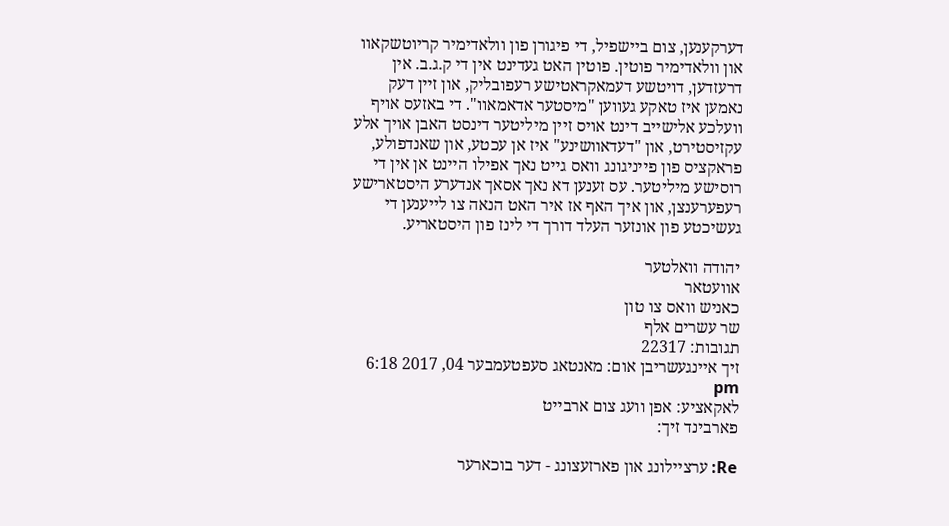דערקענען, צום ביישפיל, די פיגורן פון וולאדימיר קריוטשקאוו און וולאדימיר פוטין. פוטין האט געדינט אין די ק.ג.ב. אין דרעזדען, דויטשע דעמאקראטישע רעפובליק, און זיין דעק נאמען איז טאקע געווען "מיסטער אדאמאוו". די באזעס אויף וועלכע אלישייב דינט אויס זיין מיליטער דינסט האבן אויך אלע עקזיסטירט, און "דעדאוושינע" איז אן עכטע, און שאנדפולע, פראקציס פון פייניגונג וואס גייט נאך אפילו היינט אן אין די רוסישע מיליטער. עס זענען דא נאך אסאך אנדערע היסטארישע רעפערענצן, און איך האף אז איר האט הנאה צו לייענען די געשיכטע פון אונזער העלד דורך די לינז פון היסטאריע.

יהודה וואלטער
אוועטאר
כאניש וואס צו טון
שר עשרים אלף
תגובות: 22317
זיך איינגעשריבן אום: מאנטאג סעפטעמבער 04, 2017 6:18 pm
לאקאציע: אפן וועג צום ארבייט
פארבינד זיך:

Re: ערציילונג און פארזעצונג - דער בוכארער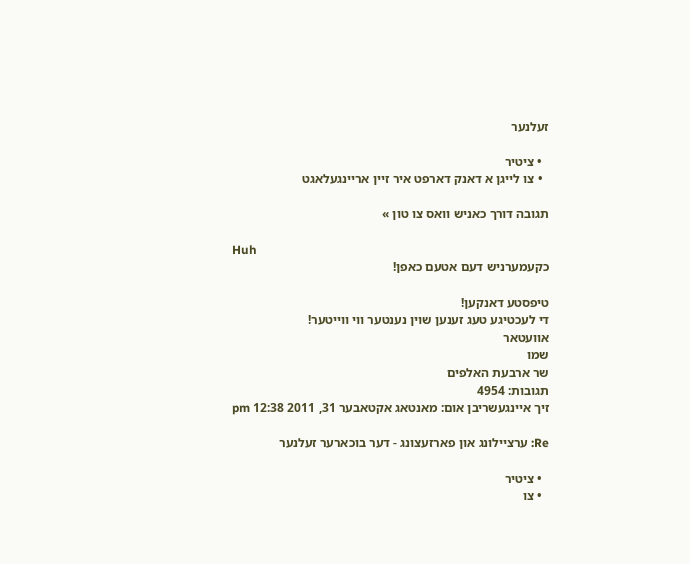זעלנער

  • ציטיר
  • צו לייגן א דאנק דארפט איר זיין אריינגעלאגט

תגובה דורך כאניש וואס צו טון »

Huh
כקעמערניש דעם אטעם כאפן!

טיפסטע דאנקען!
די לעכטיגע טעג זענען שוין נענטער ווי ווייטער!
אוועטאר
שמו
שר ארבעת האלפים
תגובות: 4954
זיך איינגעשריבן אום: מאנטאג אקטאבער 31, 2011 12:38 pm

Re: ערציילונג און פארזעצונג - דער בוכארער זעלנער

  • ציטיר
  • צו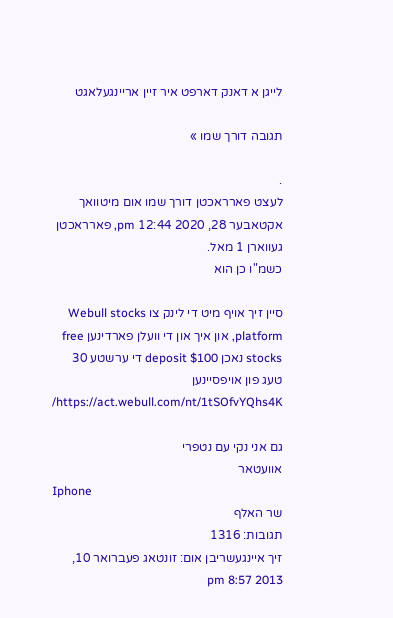לייגן א דאנק דארפט איר זיין אריינגעלאגט

תגובה דורך שמו »

.
לעצט פארראכטן דורך שמו אום מיטוואך אקטאבער 28, 2020 12:44 pm, פארראכטן געווארן 1 מאל.
כשמ"ו כן הוא

סיין זיך אויף מיט די לינק צו Webull stocks platform, און איך און די וועלן פארדינען free stocks נאכן deposit $100 די ערשטע 30 טעג פון אויפסיינען https://act.webull.com/nt/1tSOfvYQhs4K/

גם אני נקי עם נטפרי
אוועטאר
Iphone
שר האלף
תגובות: 1316
זיך איינגעשריבן אום: זונטאג פעברואר 10, 2013 8:57 pm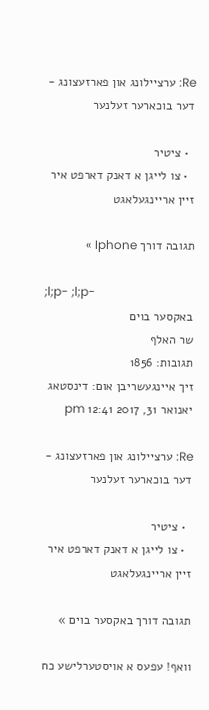Re: ערציילונג און פארזעצונג - דער בוכארער זעלנער

  • ציטיר
  • צו לייגן א דאנק דארפט איר זיין אריינגעלאגט

תגובה דורך Iphone »

;l;p- ;l;p-
באקסער בוים
שר האלף
תגובות: 1856
זיך איינגעשריבן אום: דינסטאג יאנואר 31, 2017 12:41 pm

Re: ערציילונג און פארזעצונג - דער בוכארער זעלנער

  • ציטיר
  • צו לייגן א דאנק דארפט איר זיין אריינגעלאגט

תגובה דורך באקסער בוים »

וואף! עפעס א אויסטערלישע כח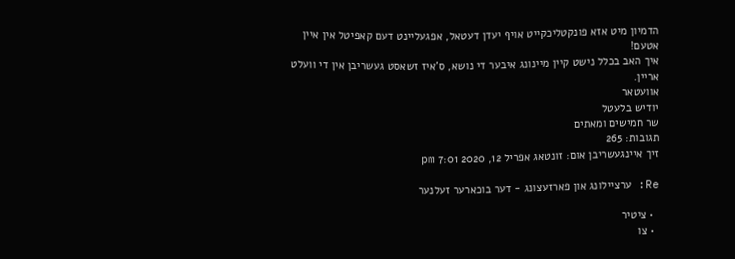הדמיון מיט אזא פונקטליכקייט אויף יעדן דעטאל, אפגעליינט דעם קאפיטל אין איין אטעם!
איך האב בכלל נישט קיין מיינונג איבער די נושא, ס'איז זשאסט געשריבן אין די וועלט אריין.
אוועטאר
יודיש בלעטל
שר חמישים ומאתים
תגובות: 265
זיך איינגעשריבן אום: זונטאג אפריל 12, 2020 7:01 pm

Re: ערציילונג און פארזעצונג - דער בוכארער זעלנער

  • ציטיר
  • צו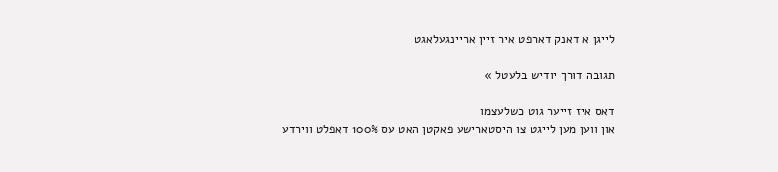לייגן א דאנק דארפט איר זיין אריינגעלאגט

תגובה דורך יודיש בלעטל »

דאס איז זייער גוט כשלעצמו
און ווען מען לייגט צו היסטארישע פאקטן האט עס 100% דאפלט ווירדע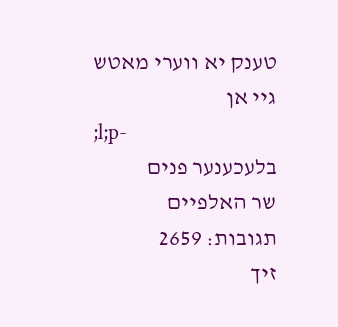טענק יא ווערי מאטש גיי אן
;l;p-
בלעכענער פנים
שר האלפיים
תגובות: 2659
זיך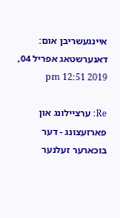איינגעשריבן אום: דאנערשטאג אפריל 04, 2019 12:51 pm

Re: ערציילונג און פארזעצונג - דער בוכארער זעלנער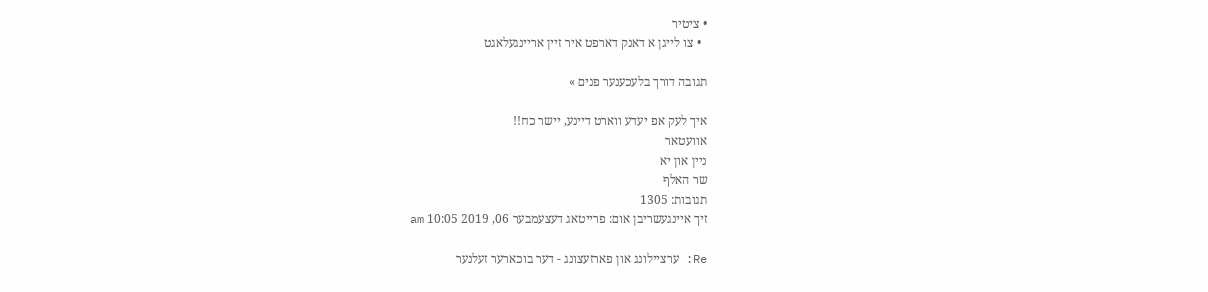• ציטיר
  • צו לייגן א דאנק דארפט איר זיין אריינגעלאגט

תגובה דורך בלעכענער פנים »

איך לעק אפ יעדע ווארט דיינע, יישר כח!!
אוועטאר
ניין און יא
שר האלף
תגובות: 1305
זיך איינגעשריבן אום: פרייטאג דעצעמבער 06, 2019 10:05 am

Re: ערציילונג און פארזעצונג - דער בוכארער זעלנער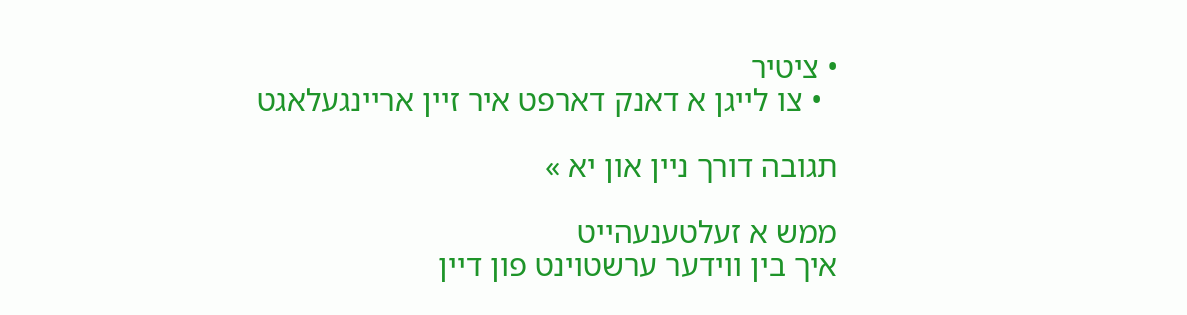• ציטיר
  • צו לייגן א דאנק דארפט איר זיין אריינגעלאגט

תגובה דורך ניין און יא »

ממש א זעלטענעהייט
איך בין ווידער ערשטוינט פון דיין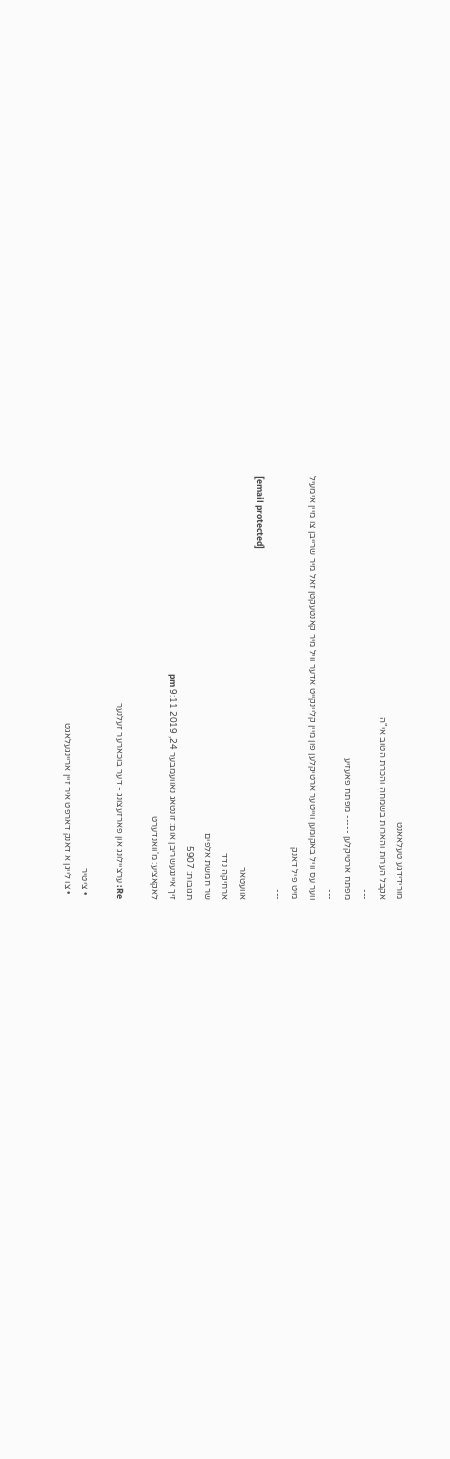מורידידגע טעלאאנט
אקבל הערות והארות בשמחה והכרת הטוב אי"ה
---
מפתח ארטיקלען ----- מפתח פאעזיע
---
ווער עס וויל באקומען ווייטער ארטיקלען פון מיין קליינקייט אדער וויל מיר קאנטעקטן זאל מיר שרייבן צו מיין אימעיל
מיט פיל דאנק
---
[email protected]
אוועטאר
ארחיקה נדד
שר חמשת אלפים
תגובות: 5907
זיך איינגעשריבן אום: זונטאג נאוועמבער 24, 2019 9:11 pm
לאקאציע: מ'וואנדערט

Re: ערציילונג און פארזעצונג - דער בוכארער זעלנער

  • ציטיר
  • צו לייגן א דאנק דארפט איר זיין אריינגעלאגט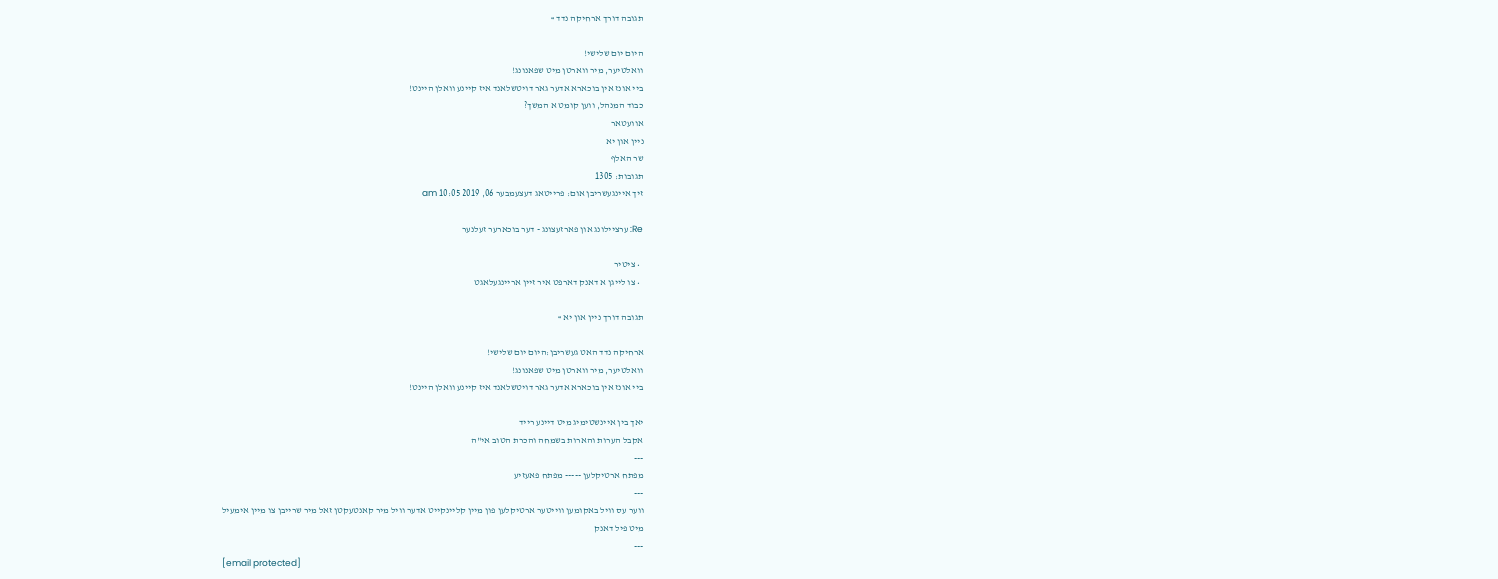תגובה דורך ארחיקה נדד »

היום יום שלישי!
וואלטיער, מיר ווארטן מיט שפאנונג!
ביי אונז אין בוכארא אדער גאר דויטשלאנד איז קיינע וואלן היינט!
כבוד המנהל, ווען קומט א המשך?
אוועטאר
ניין און יא
שר האלף
תגובות: 1305
זיך איינגעשריבן אום: פרייטאג דעצעמבער 06, 2019 10:05 am

Re: ערציילונג און פארזעצונג - דער בוכארער זעלנער

  • ציטיר
  • צו לייגן א דאנק דארפט איר זיין אריינגעלאגט

תגובה דורך ניין און יא »

ארחיקה נדד האט געשריבן:היום יום שלישי!
וואלטיער, מיר ווארטן מיט שפאנונג!
ביי אונז אין בוכארא אדער גאר דויטשלאנד איז קיינע וואלן היינט!

יאך בין איינשטימיג מיט דיינע רייד
אקבל הערות והארות בשמחה והכרת הטוב אי"ה
---
מפתח ארטיקלען ----- מפתח פאעזיע
---
ווער עס וויל באקומען ווייטער ארטיקלען פון מיין קליינקייט אדער וויל מיר קאנטעקטן זאל מיר שרייבן צו מיין אימעיל
מיט פיל דאנק
---
[email protected]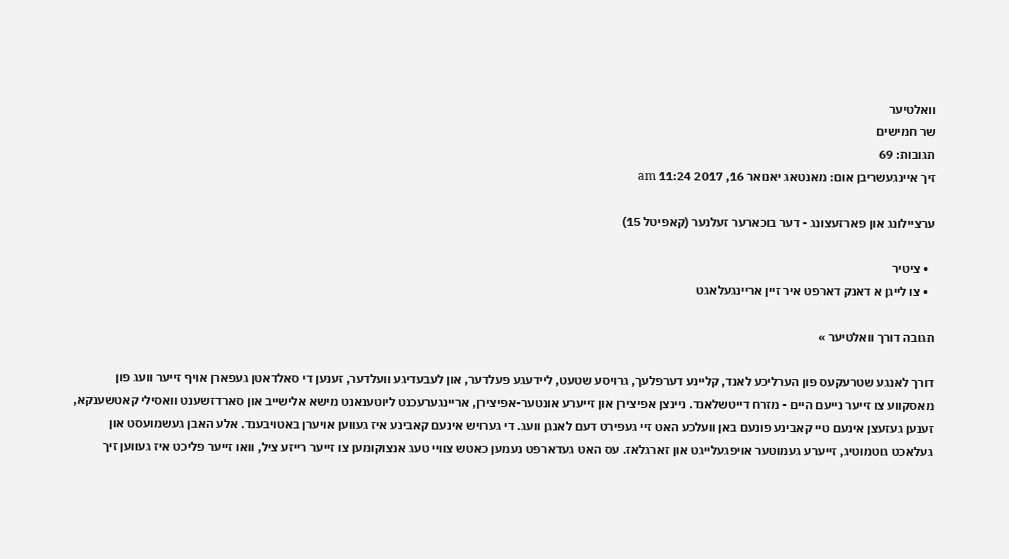וואלטיער
שר חמישים
תגובות: 69
זיך איינגעשריבן אום: מאנטאג יאנואר 16, 2017 11:24 am

ערציילונג און פארזעצונג - דער בוכארער זעלנער (קאפיטל 15)

  • ציטיר
  • צו לייגן א דאנק דארפט איר זיין אריינגעלאגט

תגובה דורך וואלטיער »

דורך לאנגע שטרעקעס פון הערליכע לאנד, קליינע דערפלעך, גרויסע שטעט, ליידעגע פעלדער, און לעבעדיגע וועלדער, זענען די סאלדאטן געפארן אויף זייער וועג פון מאסקווע צו זייער נייעם היים - מזרח דייטשלאנד. ניינצן אפיצירן און זייערע אונטער-אפיצירן, אריינגערעכנט ליוטענאנט מישא אלישייב און סארדזשענט וואסילי קאטשענקא, זענען געזעצן אינעם טיי קאבינע פונעם באן וועלכע האט זיי געפירט דעם לאנגן וועג. די גערויש אינעם קאבינע איז געווען אויערן באטויבענד. אלע האבן געשמועסט און געלאכט גוטמוטיג, זייערע געמוטער אויפגעלייגט און זארגלאז. עס האט געדארפט נעמען כאטש צוויי טעג אנצוקומען צו זייער רייזע ציל, וואו זייער פליכט איז געווען זיך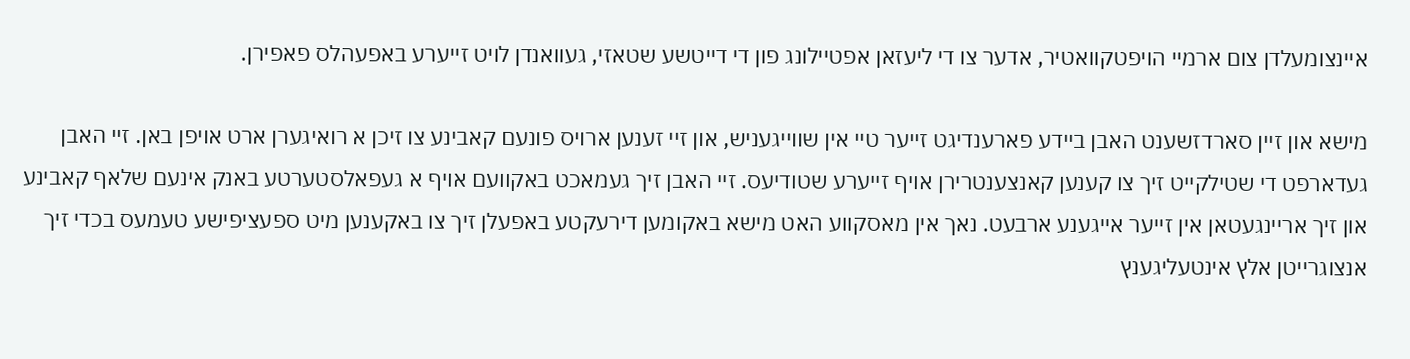איינצומעלדן צום ארמיי הויפטקוואטיר, אדער צו די ליעזאן אפטיילונג פון די דייטשע שטאזי, געוואנדן לויט זייערע באפעהלס פאפירן.

מישא און זיין סארדזשענט האבן ביידע פארענדיגט זייער טיי אין שווייגעניש, און זיי זענען ארויס פונעם קאבינע צו זיכן א רואיגערן ארט אויפן באן. זיי האבן געדארפט די שטילקייט זיך צו קענען קאנצענטרירן אויף זייערע שטודיעס. זיי האבן זיך געמאכט באקוועם אויף א געפאלסטערטע באנק אינעם שלאף קאבינע און זיך אריינגעטאן אין זייער אייגענע ארבעט. נאך אין מאסקווע האט מישא באקומען דירעקטע באפעלן זיך צו באקענען מיט ספעציפישע טעמעס בכדי זיך אנצוגרייטן אלץ אינטעליגענץ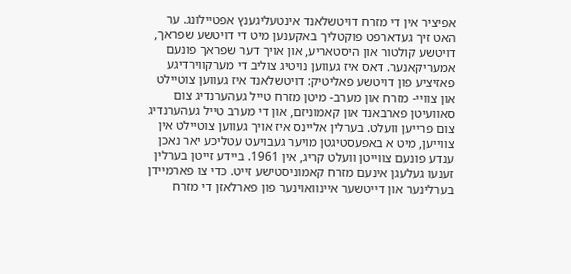אפיציר אין די מזרח דויטשלאנד אינטעליגענץ אפטיילונג. ער האט זיך געדארפט פוקטליך באקענען מיט די דויטשע שפראך, דויטשע קולטור און היסטאריע, און אויך דער שפראך פונעם אמעריקאנער. דאס איז געווען נויטיג צוליב די מערקווירדיגע פאזיציע פון דויטשע פאליטיק: דויטשלאנד איז געווען צוטיילט און צוויי- מזרח און מערב- מיטן מזרח טייל געהערנדיג צום סאוועיטן פארבאנד און קאמוניזם, און די מערב טייל געהערנדיג צום פרייען וועלט. בערלין אליינס איז אויך געווען צוטיילט אין צווייען, מיט א באפעסטיגטן מויער געבויעט עטליכע יאר נאכן ענדע פונעם צווייטן וועלט קריג, אין 1961. ביידע זייטן בערלין זענעו געלעגן אינעם מזרח קאמוניסטישע זייט. כדי צו פארמיידן בערלינער און דייטשער איינוואוינער פון פארלאזן די מזרח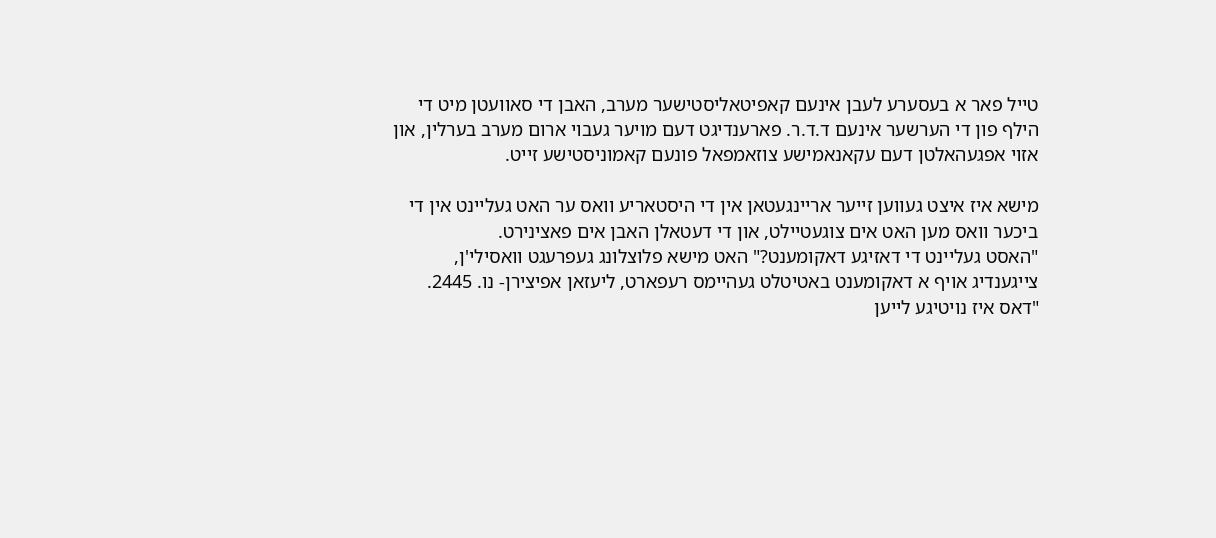טייל פאר א בעסערע לעבן אינעם קאפיטאליסטישער מערב, האבן די סאוועטן מיט די הילף פון די הערשער אינעם ד.ד.ר. פארענדיגט דעם מויער געבוי ארום מערב בערלין, און אזוי אפגעהאלטן דעם עקאנאמישע צוזאמפאל פונעם קאמוניסטישע זייט.

מישא איז איצט געווען זייער אריינגעטאן אין די היסטאריע וואס ער האט געליינט אין די ביכער וואס מען האט אים צוגעטיילט, און די דעטאלן האבן אים פאצינירט.
"האסט געליינט די דאזיגע דאקומענט?" האט מישא פלוצלונג געפרעגט וואסילי'ן, צייגענדיג אויף א דאקומענט באטיטלט געהיימס רעפארט, ליעזאן אפיצירן- נו. 2445. "דאס איז נויטיגע לייען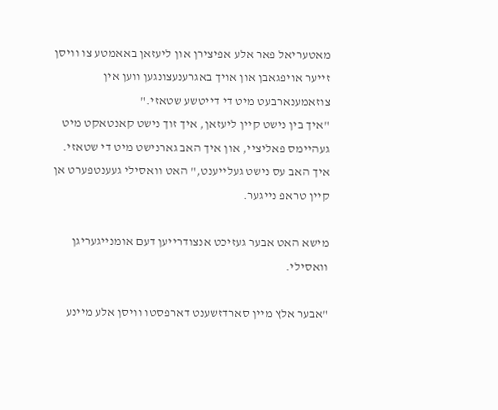מאטעריאל פאר אלע אפיצירן און ליעזאן באאמטע צו וויסן זייער אויפגאבן און אויך באגרענעצונגען ווען אין צוזאמענארבעט מיט די דייטשע שטאזי."
"איך בין נישט קיין ליעזאן, איך זוך נישט קאנטאקט מיט געהיימס פאליציי, און איך האב גארנישט מיט די שטאזי. איך האב עס נישט געלייענט," האט וואסילי געענטפערט אן קיין טראפ נייגער.

מישא האט אבער געזיכט אנצודרייען דעם אומנייגעריגן וואסילי.

"אבער אלץ מיין סארדזשענט דארפסטו וויסן אלע מיינע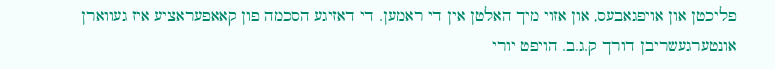פליכטן און אויפגאבעס, און אזוי מיך האלטן אין די ראמען. די דאזיגע הסכמה פון קאאפעראציע איז געווארן אונטערגעשריבן דורך ק.ג.ב. הויפט יורי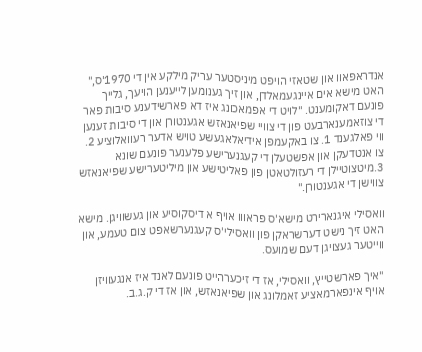אנדראפאוו און שטאזי הויפט מיניסטער עריק מילקע אין די 1970'ס," האט מישא אים איינגעמאלדן, און זיך גענומען לייענען הויעך, גלייך פונעם דאקומענט. "לויט די אפמאכונג איז דא פארשידענע סיבות פאר די צוזאמענארבעט פון די צוויי שפיאנאזש אגענטורן און די סיבות זענען ווי פאלגענד 1. צו באקעמפן אידיאלאגעשע טויש אדער רעוואלוציע 2. צו אנטדעקן און אפשטעלן די קעגנערישע פלענער פונעם שונא 3.מיטצוטיילן די רעזולטאטן פון פאליטישע און מיליטערישע שפיאנאזש צווישן די אגענטורן."

וואסילי איגנארירט מישא'ס פראווו אויף א דיסקוסיע און געשוויגן. מישא האט זיך נישט דערשראקן פון וואסילי'ס קעגנערשאפט צום טעמע, און ווייטער געצויגן דעם שמועס.

"איך פארשטייץ, וואסילי, אז די זיכערהייט פונעם לאנד איז אנגעוויזן אויף אינפארמאציע זאמלונג און שפיאנאזש, און אז די ק.ג.ב.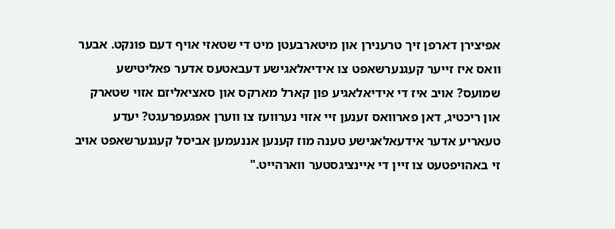אפיצירן דארפן זיך טרענירן און מיטארבעטן מיט די שטאזי אויף דעם פונקט. אבער וואס איז זייער קעגנערשאפט צו אידיאלאגישע דעבאטעס אדער פאליטישע שמועס? אויב איז די אידיאלאגיע פון קארל מארקס און סאציאליזם אזוי שטארק און ריכטיג, דאן פארוואס זענען זיי אזוי נערוועז צו ווערן אפגעפרעגט? יעדע טעאריע אדער אידעאלאגישע טענה מוז קענען אננעמען אביסל קעגנערשאפט אויב זי באהויפטעט צו זיין די איינציגסטער ווארהייט."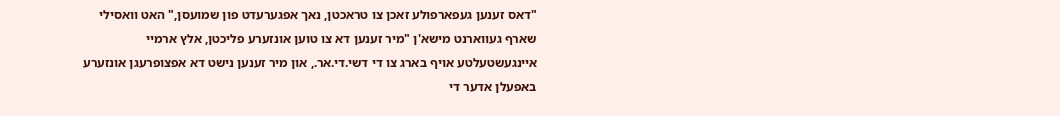"דאס זענען געפארפולע זאכן צו טראכטן, נאך אפגערעדט פון שמועסן," האט וואסילי שארף געווארנט מישא'ן "מיר זענען דא צו טוען אונזערע פליכטן, אלץ ארמיי איינגעשטעלטע אויף בארג צו די דשי.די.אר., און מיר זענען נישט דא אפצופרעגן אונזערע באפעלן אדער די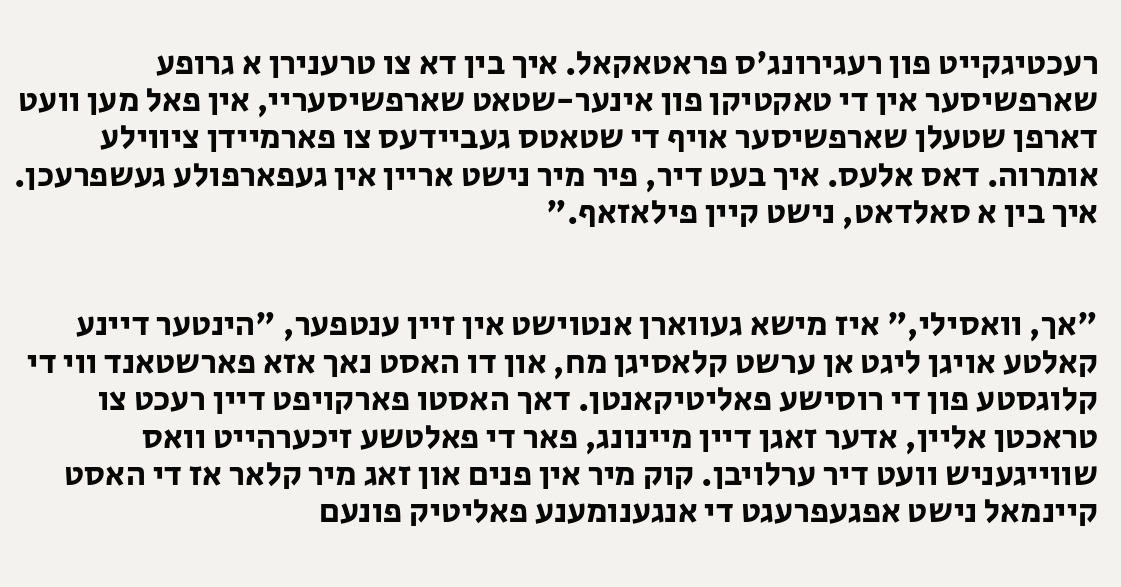רעכטיגקייט פון רעגירונג'ס פראטאקאל. איך בין דא צו טרענירן א גרופע שארפשיסער אין די טאקטיקן פון אינער-שטאט שארפשיסעריי, אין פאל מען וועט דארפן שטעלן שארפשיסער אויף די שטאטס געביידעס צו פארמיידן ציווילע אומרוה. דאס אלעס. איך בעט דיר, פיר מיר נישט אריין אין געפארפולע געשפרעכן. איך בין א סאלדאט, נישט קיין פילאזאף."


"אך, וואסילי," איז מישא געווארן אנטוישט אין זיין ענטפער, "הינטער דיינע קאלטע אויגן ליגט אן ערשט קלאסיגן מח, און דו האסט נאך אזא פארשטאנד ווי די קלוגסטע פון די רוסישע פאליטיקאנטן. דאך האסטו פארקויפט דיין רעכט צו טראכטן אליין, אדער זאגן דיין מיינונג, פאר די פאלטשע זיכערהייט וואס שווייגעניש וועט דיר ערלויבן. קוק מיר אין פנים און זאג מיר קלאר אז די האסט קיינמאל נישט אפגעפרעגט די אנגענומענע פאליטיק פונעם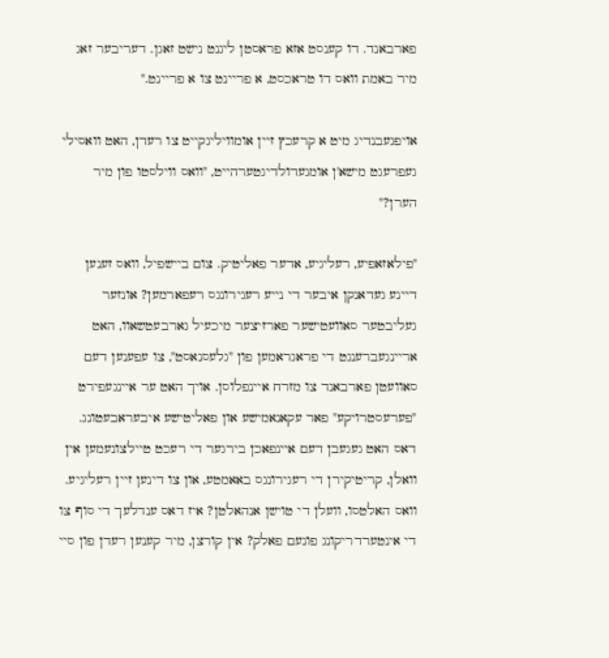פארבאנד. דו קענסט אזא פראסטן ליגנט נישט זאגן. דעריבער זאג מיר באמת וואס דו טראכסט, א פריינט צו א פריינט."

אויפגעבנדיג מיט א קרעכץ זיין אומוויליגקייט צו רעדן, האט וואסילי געפרעגט מישא'ן אומגעדולדיגטערהייט, "וואס ווילסטו פון מיר הערן?"

"פילאזאפיע, רעליגיע, אדער פאליטיק. צום ביישפיל, וואס זענען דיינע געדאנקן איבער די נייע רעגירונגס רעפארמען? אונזער געליבטער סאוועטישער פארזיצער מיכעיל גארבעטשאוו, האט אריינגעברענגט די פראגראמען פון "גלעסנאסט", צו עפענען דעם סאוועטן פארבאנד צו מזרח איינפלוסן. אויך האט ער איינגעפירט "פערעסטרויקע" פאר עקאנאמישע און פאליטישע איבעראבעטונג. דאס האט געגעבן דעם איינפאכן בירגער די רעכט טיילצונעמען אין וואלן, קריטיקירן די רעגירונגס באאמטע, און צו דינען זיין רעליגיע. וואס האלטסו, וועלן די טוישן אנהאלטן? איז דאס ענדלעך די סוף צו די אינטערדריקונג פונעם פאלק? אין קורצן, מיר קענען רעדן פון סיי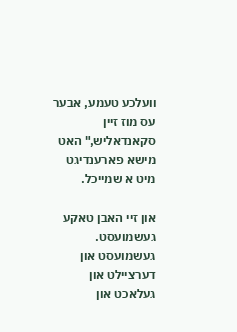וועלכע טעמע, אבער עס מוז זיין סקאנדאליש," האט מישא פארענדיגט מיט א שמייכל.

און זיי האבן טאקע געשמועסט. געשמועסט און דערציילט און געלאכט און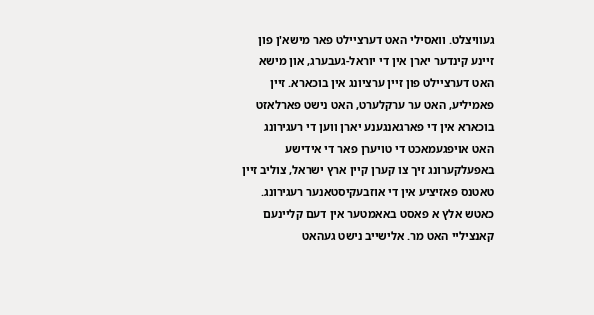געוויצלט. וואסילי האט דערציילט פאר מישא'ן פון זיינע קינדער יארן אין די יוראל-געבערג, און מישא האט דערציילט פון זיין ערציונג אין בוכארא. זיין פאמיליע, האט ער ערקלערט, האט נישט פארלאזט בוכארא אין די פארגאנגענע יארן ווען די רעגירונג האט אויפגעמאכט די טויערן פאר די אידישע באפעלקערונג זיך צו קערן קיין ארץ ישראל, צוליב זיין טאטנס פאזיציע אין די אוזבעקיסטאנער רעגירונג. כאטש אלץ א פאסט באאמטער אין דעם קליינעם קאנציליי האט מר. אלישייב נישט געהאט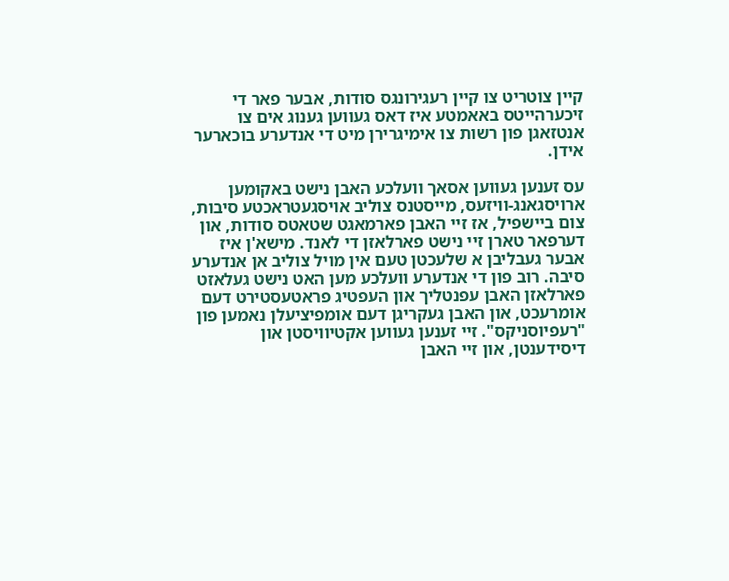קיין צוטריט צו קיין רעגירונגס סודות, אבער פאר די זיכערהייטס באאמטע איז דאס געווען גענוג אים צו אנטזאגן פון רשות צו אימיגרירן מיט די אנדערע בוכארער אידן.

עס זענען געווען אסאך וועלכע האבן נישט באקומען ארויסגאנג-וויזעס, מייסטנס צוליב אויסגעטראכטע סיבות, צום ביישפיל, אז זיי האבן פארמאגט שטאטס סודות, און דערפאר טארן זיי נישט פארלאזן די לאנד. מישא'ן איז אבער געבליבן א שלעכטן טעם אין מויל צוליב אן אנדערע סיבה. רוב פון די אנדערע וועלכע מען האט נישט געלאזט פארלאזן האבן עפנטליך און העפטיג פראטעסטירט דעם אומרעכט, און האבן געקריגן דעם אומפיציעלן נאמען פון "רעפיוסניקס". זיי זענען געווען אקטיוויסטן און דיסידענטן, און זיי האבן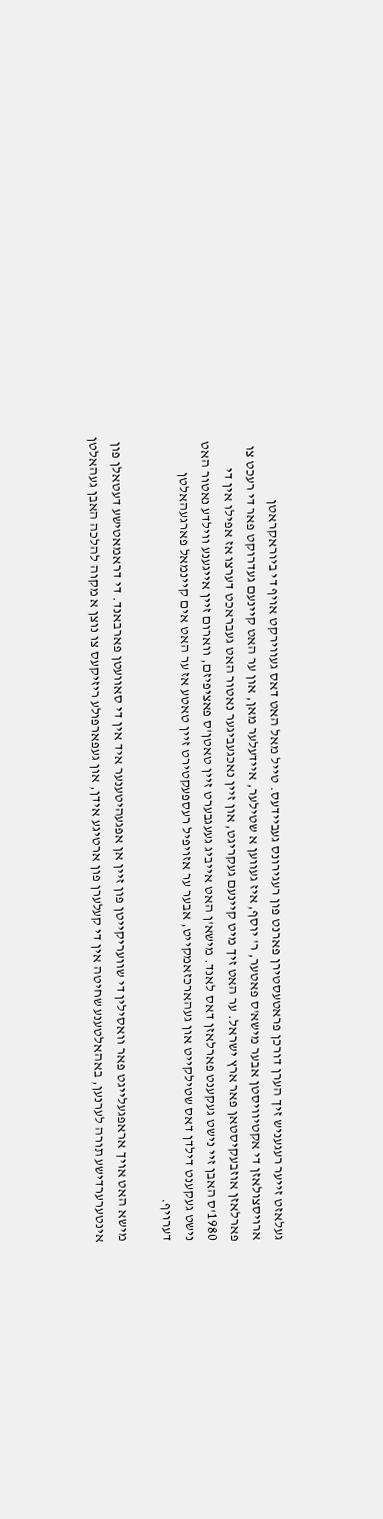געלאזט זייער רעגעניש זיך הערן דורכן פראטעסטירן פארנט פון רעגירונס געביידעס. טייל מאל האט דאס געווירקט אויף די ביוראקראטן ארויסצולאזן די אקטיוויסטן אבער מישא'ס פאטער, ר' יוסף, איז געווען א שטילער, איידעלער מאן, און ער האט קיינעם געדרוקט פאר די רעכט צו פארלאזן אוזבעקיסטאן פאר ארץ ישראל. ער האט זיך מיט קיינעם געקריגט, און זיין נאכגעביגער נאטור האט געבראכט דערצו אז אפילו אין די 1980'ס האבן זיי נישט געקענט פארלאזן דאס לאנד. מישא'ן האט אייביג געעגבערט זיין טאטן'ס פאציפיזם, ווארום זיין אייגענע ווילדע נאטור האט נישט געקענט דילדן דאס שטילקייט און געהארכזאמקייט, אבער ער אזויפיל רעספעקטירט זיין טאטע אז ער האט אים קיינמאל פארגעהאלטן דערויף.

מישא האט אויך אראפגעלייגט פאר וואסילין די שוועריקייטן פון זיין אן אפגעהיטענער איד אין די סאוועטן פארבאנד. די דראמאטישע דעטאלן פון אינטערערדישע תורה לערנען, באהאלטענע שחיטה אין די קעלערן פון ארטיגע אידן, און געפארפולע ריזיקעס צו נוצן א מקוה להלכה האבן געהאלטן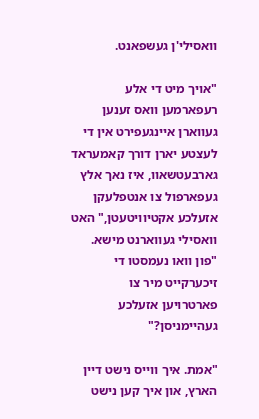וואסילי'ן געשפאנט.

"אויך מיט די אלע רעפארמען וואס זענען געווארן איינגעפירט אין די לעצטע יארן דורך קאמעראד גארבעטשאוו, איז נאך אלץ געפארפול צו אנטפלעקן אזעלכע אקטיוויטעטן," האט וואסילי געווארנט מישא. "פון וואו נעמסטו די זיכערקייט מיר צו פארטרויען אזעלכע געהיימניסן?"

"אמת. איך ווייס נישט דיין הארץ, און איך קען נישט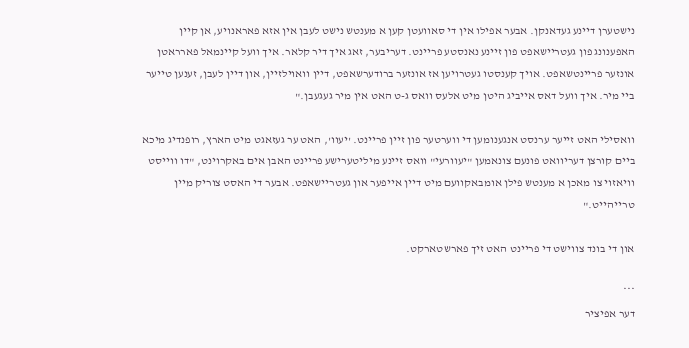נישטערן דיינע געדאנקן. אבער אפילו אין די סאוועטן קען א מענטש נישט לעבן אין אזא פאראנויע, אן קיין האפענונג פון געטריישאפט פון זיינע נאנסטע פריינט. דעריבער, זאג איך דיר קלאר. איך וועל קיינמאל פארראטן אונזער פריינטשאפט. אויך קענסטו געטרויען אז אונזער ברודערשאפט, דיין וואוילזיין, און דיין לעבן, זענען טייער ביי מיר. איך וועל דאס אייביג היטן מיט אלעס וואס ג-ט האט אין מיר געגעבן."

וואסילי האט זייער ערנסט אנגענומען די ווערטער פון זיין פריינט. 'יעוו', האט ער געזאגט מיט הארץ, רופנדיג מיכא ביים קורצן דעריוואט פונעם צונאמען "יעוורעי" וואס זיינע מיליטערישע פריינט האבן אים באקרוינט, "דו ווייסט וויאזוי צו מאכן א מענטש פילן אומבאקוועם מיט דיין אייפער און געטריישאפט. אבער די האסט צוריק מיין טרייהייט."

און די בונד צווישט די פריינט האט זיך פארשטארקט.

***
דער אפיציר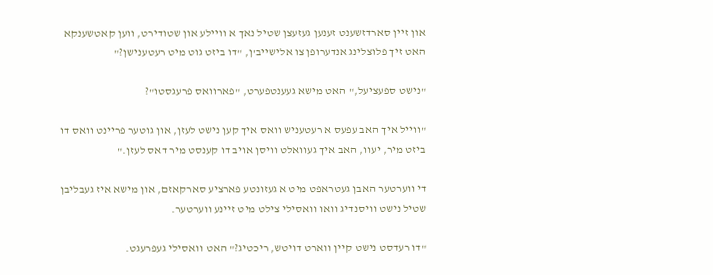און זיין סארדזשענט זענען געזעצן שטיל נאך א וויילע און שטודירט, ווען קאטשענקא האט זיך פלוצלינג אנדערופן צו אלישייב'ן, "דו ביזט גוט מיט רעטענישן?"

"נישט ספעציעל," האט מישא געענטפערט, "פארוואס פרעגסטו"?

"ווייל איך האב עפעס א רעטעניש וואס איך קען נישט לעזן, און גוטער פריינט וואס דו ביזט מיר, יעוו, האב איך געוואלט וויסן אויב דו קענסט מיר דאס לעזן."

די ווערטער האבן געטראפט מיט א געזונטע פארציע סארקאזם, און מישא איז געבליבן שטיל נישט וויסנדיג וואו וואסילי צילט מיט זיינע ווערטער.

"דו רעדסט נישט קיין ווארט דויטש, ריכטיג?" האט וואסילי געפרעגט.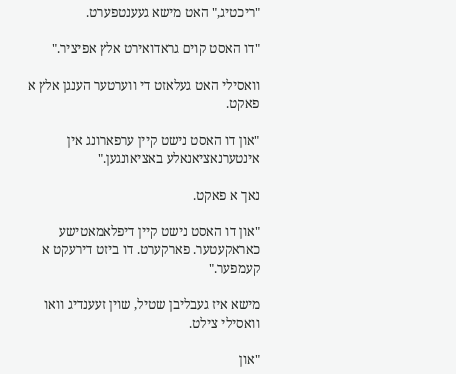"ריכטיג," האט מישא געענטפערט.

"דו האסט קוים גראדואירט אלץ אפיציר."

וואסילי האט געלאזט די ווערטער הענגן אלץ א פאקט.

"און דו האסט נישט קיין ערפארונג אין אינטערנאציאנאלע באציאונגען."

נאך א פאקט.

"און דו האסט נישט קיין דיפלאמאטישע כאראקעטער. פארקערט. דו ביזט דירעקט א קעמפער."

מישא איז געבליבן שטיל, שוין זעענדיג וואו וואסילי צילט.

"און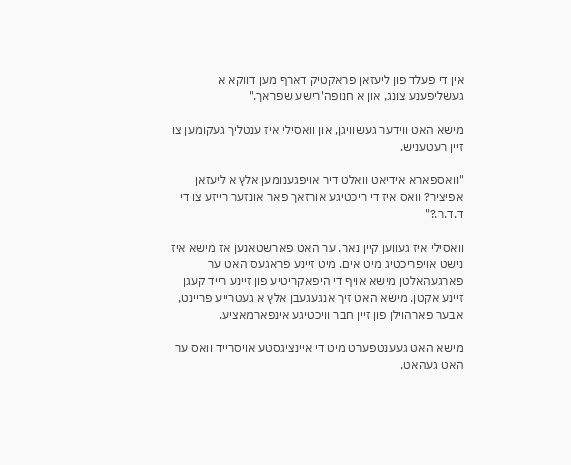אין די פעלד פון ליעזאן פראקטיק דארף מען דווקא א געשליפענע צונג, און א חנופה'רישע שפראך."

מישא האט ווידער געשוויגן, און וואסילי איז ענטליך געקומען צו זיין רעטעניש.

"וואספארא אידיאט וואלט דיר אויפגענומען אלץ א ליעזאן אפיציר? וואס איז די ריכטיגע אורזאך פאר אונזער רייזע צו די ד.ד.ר.?"

וואסילי איז געווען קיין נאר. ער האט פארשטאנען אז מישא איז נישט אויפריכטיג מיט אים. מיט זיינע פראגעס האט ער פארגעהאלטן מישא אויף די היפאקריטיע פון זיינע רייד קעגן זיינע אקטן. מישא האט זיך אנגעגעבן אלץ א געטרייע פריינט, אבער פארהוילן פון זיין חבר וויכטיגע אינפארמאציע.

מישא האט געענטפערט מיט די איינציגסטע אויסרייד וואס ער האט געהאט.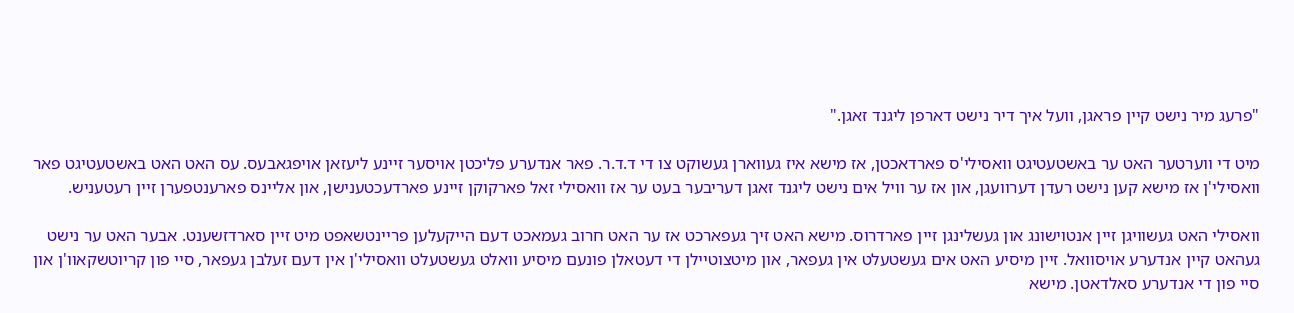"פרעג מיר נישט קיין פראגן, וועל איך דיר נישט דארפן ליגנד זאגן."

מיט די ווערטער האט ער באשטעטיגט וואסילי'ס פארדאכטן, אז מישא איז געווארן געשוקט צו די ד.ד.ר. פאר אנדערע פליכטן אויסער זיינע ליעזאן אויפגאבעס. עס האט האט באשטעטיגט פאר וואסילי'ן אז מישא קען נישט רעדן דערוועגן, און אז ער וויל אים נישט ליגנד זאגן דעריבער בעט ער אז וואסילי זאל פארקוקן זיינע פארדעכטענישן, און אליינס פארענטפערן זיין רעטעניש.

וואסילי האט געשוויגן זיין אנטוישונג און געשלינגן זיין פארדרוס. מישא האט זיך געפארכט אז ער האט חרוב געמאכט דעם הייקעלען פריינטשאפט מיט זיין סארדזשענט. אבער האט ער נישט געהאט קיין אנדערע אויסוואל. זיין מיסיע האט אים געשטעלט אין געפאר, און מיטצוטיילן די דעטאלן פונעם מיסיע וואלט געשטעלט וואסילי'ן אין דעם זעלבן געפאר, סיי פון קריוטשקאוו'ן און סיי פון די אנדערע סאלדאטן. מישא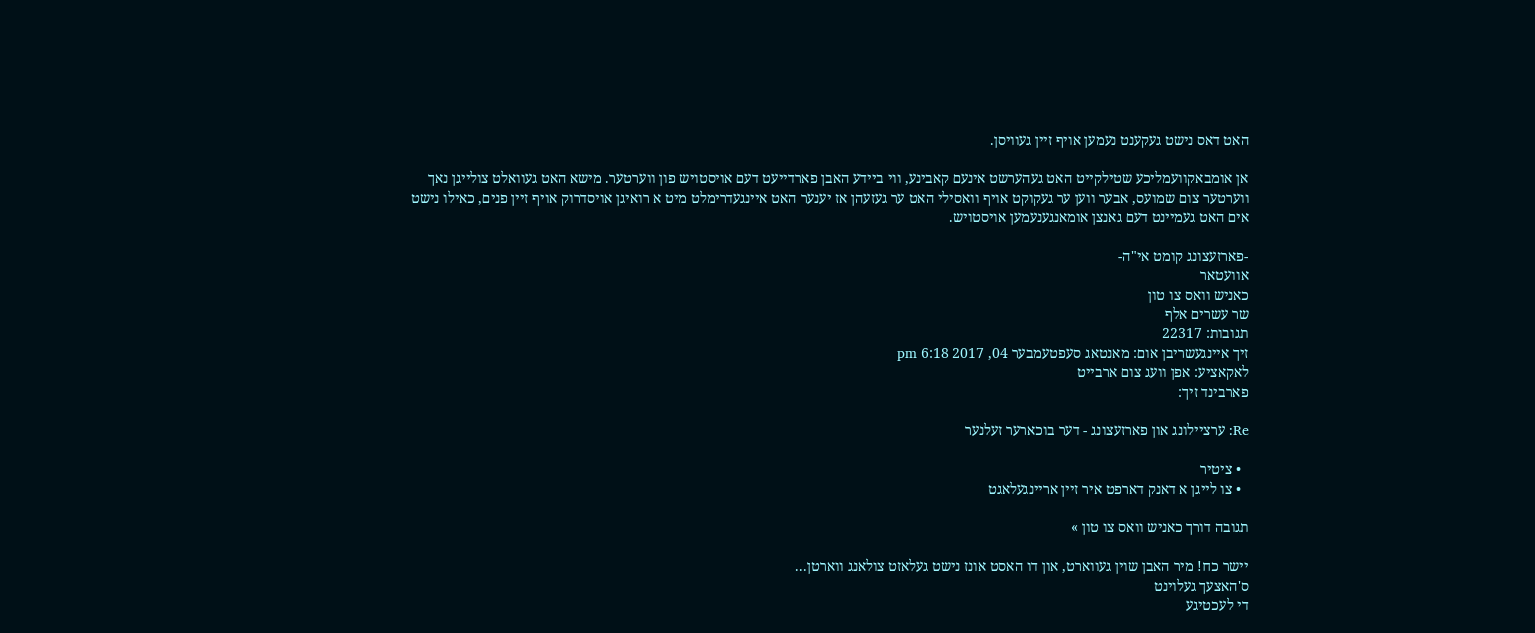האט דאס נישט געקענט נעמען אויף זיין געוויסן.

אן אומבאקוועמליכע שטילקייט האט געהערשט אינעם קאבינע, ווי ביידע האבן פארדייעט דעם אויסטויש פון ווערטער. מישא האט געוואלט צולייגן נאך ווערטער צום שמועס, אבער ווען ער געקוקט אויף וואסילי האט ער געזעהן אז יענער האט איינגעדרימלט מיט א רואיגן אויסדרוק אויף זיין פנים, כאילו נישט אים האט געמיינט דעם גאנצן אומאנגענעמען אויסטויש.

-פארזעצונג קומט אי"ה-
אוועטאר
כאניש וואס צו טון
שר עשרים אלף
תגובות: 22317
זיך איינגעשריבן אום: מאנטאג סעפטעמבער 04, 2017 6:18 pm
לאקאציע: אפן וועג צום ארבייט
פארבינד זיך:

Re: ערציילונג און פארזעצונג - דער בוכארער זעלנער

  • ציטיר
  • צו לייגן א דאנק דארפט איר זיין אריינגעלאגט

תגובה דורך כאניש וואס צו טון »

יישר כח! מיר האבן שוין געווארט, און דו האסט אונז נישט געלאזט צולאנג ווארטן...
ס'האצעך געלוינט
די לעכטיגע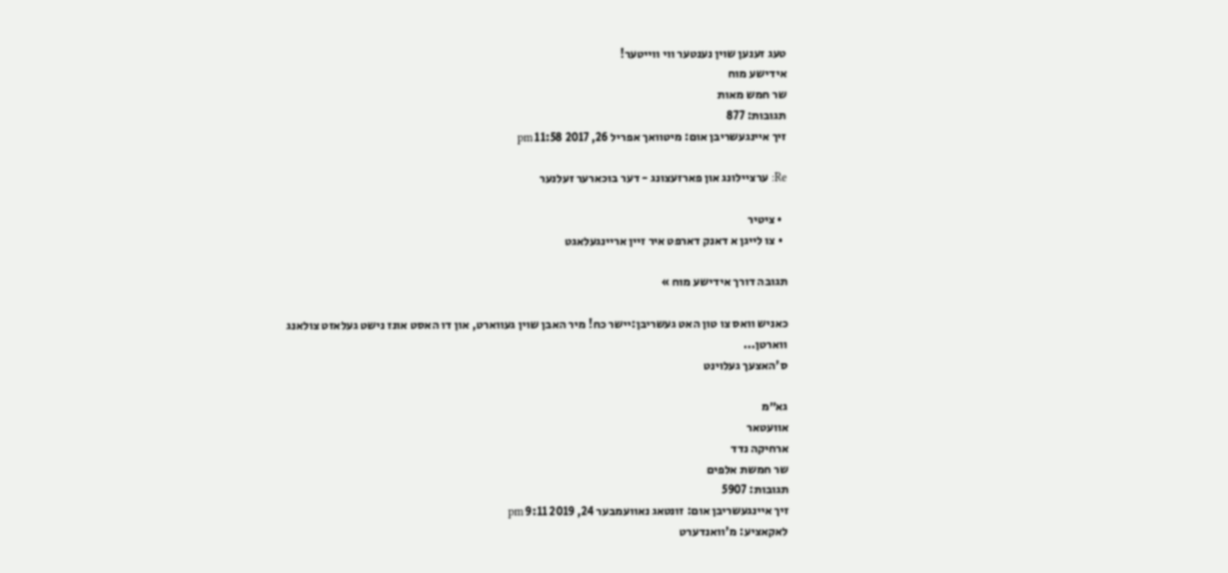טעג זענען שוין נענטער ווי ווייטער!
אידישע מוח
שר חמש מאות
תגובות: 877
זיך איינגעשריבן אום: מיטוואך אפריל 26, 2017 11:58 pm

Re: ערציילונג און פארזעצונג - דער בוכארער זעלנער

  • ציטיר
  • צו לייגן א דאנק דארפט איר זיין אריינגעלאגט

תגובה דורך אידישע מוח »

כאניש וואס צו טון האט געשריבן:יישר כח! מיר האבן שוין געווארט, און דו האסט אונז נישט געלאזט צולאנג ווארטן...
ס'האצעך געלוינט

גא״מ
אוועטאר
ארחיקה נדד
שר חמשת אלפים
תגובות: 5907
זיך איינגעשריבן אום: זונטאג נאוועמבער 24, 2019 9:11 pm
לאקאציע: מ'וואנדערט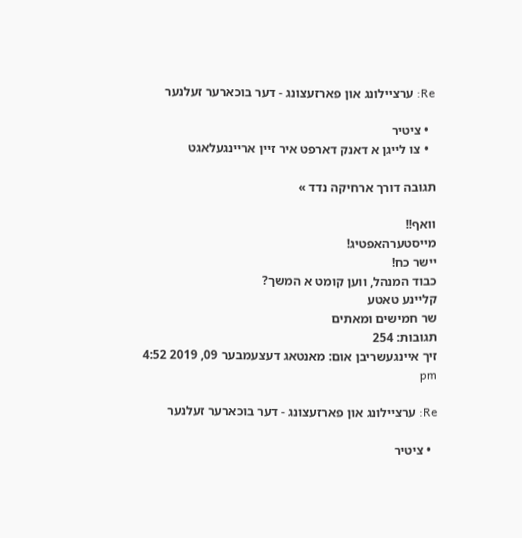Re: ערציילונג און פארזעצונג - דער בוכארער זעלנער

  • ציטיר
  • צו לייגן א דאנק דארפט איר זיין אריינגעלאגט

תגובה דורך ארחיקה נדד »

וואף!!
מייסטערהאפטיג!
יישר כח!
כבוד המנהל, ווען קומט א המשך?
קליינע טאטע
שר חמישים ומאתים
תגובות: 254
זיך איינגעשריבן אום: מאנטאג דעצעמבער 09, 2019 4:52 pm

Re: ערציילונג און פארזעצונג - דער בוכארער זעלנער

  • ציטיר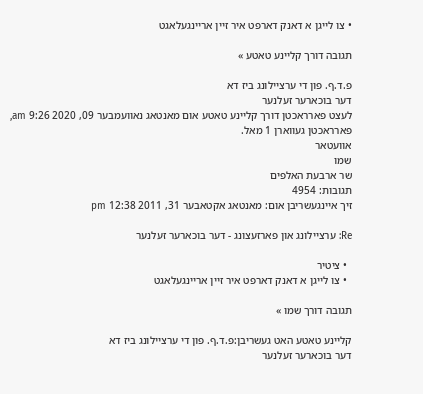• צו לייגן א דאנק דארפט איר זיין אריינגעלאגט

תגובה דורך קליינע טאטע »

פ.ד.ף. פון די ערציילונג ביז דא
דער בוכארער זעלנער
לעצט פארראכטן דורך קליינע טאטע אום מאנטאג נאוועמבער 09, 2020 9:26 am, פארראכטן געווארן 1 מאל.
אוועטאר
שמו
שר ארבעת האלפים
תגובות: 4954
זיך איינגעשריבן אום: מאנטאג אקטאבער 31, 2011 12:38 pm

Re: ערציילונג און פארזעצונג - דער בוכארער זעלנער

  • ציטיר
  • צו לייגן א דאנק דארפט איר זיין אריינגעלאגט

תגובה דורך שמו »

קליינע טאטע האט געשריבן:פ.ד.ף. פון די ערציילונג ביז דא
דער בוכארער זעלנער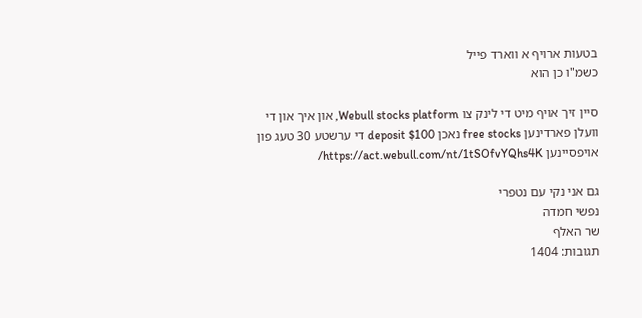בטעות ארויף א ווארד פייל
כשמ"ו כן הוא

סיין זיך אויף מיט די לינק צו Webull stocks platform, און איך און די וועלן פארדינען free stocks נאכן deposit $100 די ערשטע 30 טעג פון אויפסיינען https://act.webull.com/nt/1tSOfvYQhs4K/

גם אני נקי עם נטפרי
נפשי חמדה
שר האלף
תגובות: 1404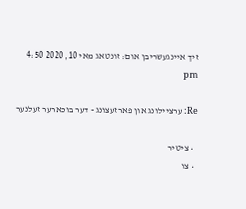זיך איינגעשריבן אום: זונטאג מאי 10, 2020 4:50 pm

Re: ערציילונג און פארזעצונג - דער בוכארער זעלנער

  • ציטיר
  • צו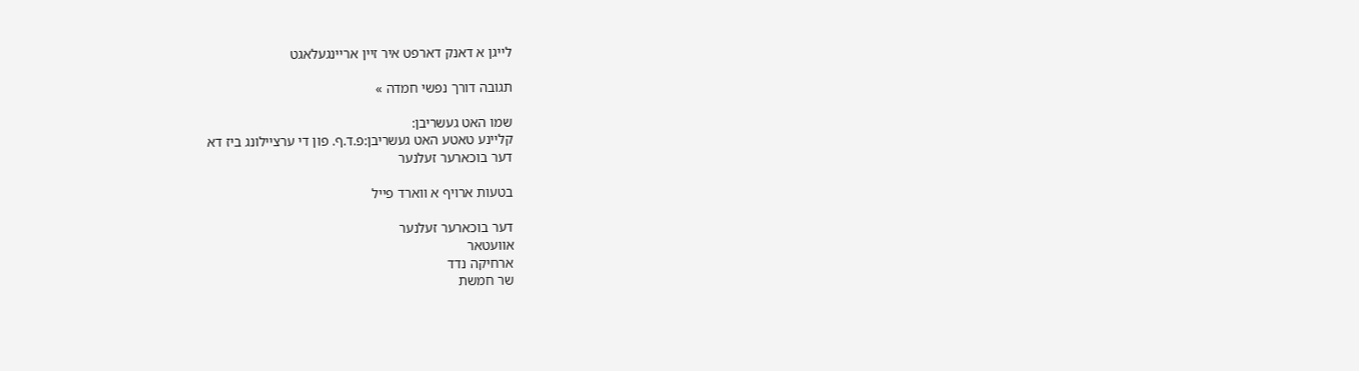לייגן א דאנק דארפט איר זיין אריינגעלאגט

תגובה דורך נפשי חמדה »

שמו האט געשריבן:
קליינע טאטע האט געשריבן:פ.ד.ף. פון די ערציילונג ביז דא
דער בוכארער זעלנער

בטעות ארויף א ווארד פייל

דער בוכארער זעלנער
אוועטאר
ארחיקה נדד
שר חמשת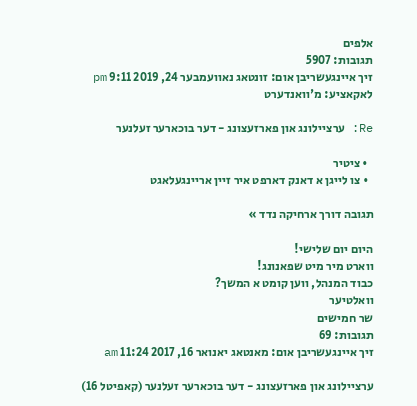אלפים
תגובות: 5907
זיך איינגעשריבן אום: זונטאג נאוועמבער 24, 2019 9:11 pm
לאקאציע: מ'וואנדערט

Re: ערציילונג און פארזעצונג - דער בוכארער זעלנער

  • ציטיר
  • צו לייגן א דאנק דארפט איר זיין אריינגעלאגט

תגובה דורך ארחיקה נדד »

היום יום שלישי!
ווארט מיר מיט שפאנונג!
כבוד המנהל, ווען קומט א המשך?
וואלטיער
שר חמישים
תגובות: 69
זיך איינגעשריבן אום: מאנטאג יאנואר 16, 2017 11:24 am

ערציילונג און פארזעצונג - דער בוכארער זעלנער (קאפיטל 16)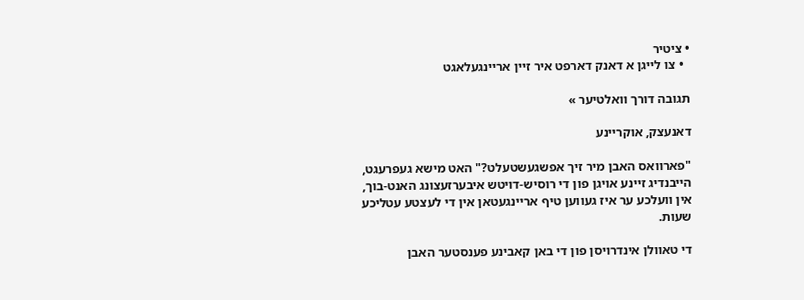• ציטיר
  • צו לייגן א דאנק דארפט איר זיין אריינגעלאגט

תגובה דורך וואלטיער »

דאנעצק, אוקריינע

"פארוואס האבן מיר זיך אפשגעשטעלט?" האט מישא געפרעגט, הייבנדיג זיינע אויגן פון די רוסיש-דויטש איבערזעצונג האנט-בוך, אין וועלכע ער איז געווען טיף אריינגעטאן אין די לעצטע עטליכע שעות.

די טאוולן אינדרויסן פון די באן קאבינע פענסטער האבן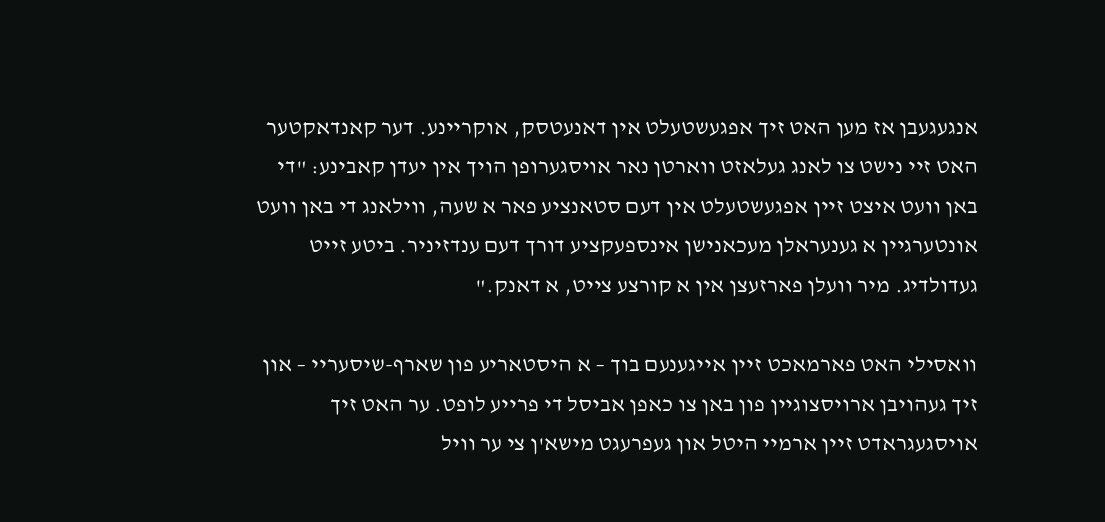אנגעגעבן אז מען האט זיך אפגעשטעלט אין דאנעטסק, אוקריינע. דער קאנדאקטער האט זיי נישט צו לאנג געלאזט ווארטן נאר אויסגערופן הויך אין יעדן קאבינע: "די באן וועט איצט זיין אפגעשטעלט אין דעם סטאנציע פאר א שעה, ווילאנג די באן וועט אונטערגיין א גענעראלן מעכאנישן אינספעקציע דורך דעם ענדזיניר. ביטע זייט געדולדיג. מיר וועלן פארזעצן אין א קורצע צייט, א דאנק."

וואסילי האט פארמאכט זיין אייגענעם בוך – א היסטאריע פון שארף-שיסעריי – און זיך געהויבן ארויסצוגיין פון באן צו כאפן אביסל די פרייע לופט. ער האט זיך אויסגעגראדט זיין ארמיי היטל און געפרעגט מישא'ן צי ער וויל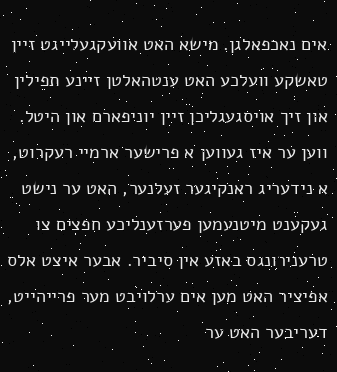אים נאכפאלגן. מישא האט אוועקגעלייגט זיין טאשקע וועלכע האט ענטהאלטן זיינע תפילין און זיך אויסגעגליכן זיין יוניפארם און היטל. ווען ער איז געווען א פרישער ארמיי רעקרוט, א נידעריג ראנקיגער זעלנער, האט ער נישט געקענט מיטנעמען פערזענליכע חפצים צו טרענירונגס באזע אין סיביר. אבער איצט אלס אפיציר האט מען אים ערלויבט מער פרייהייט, דעריבער האט ער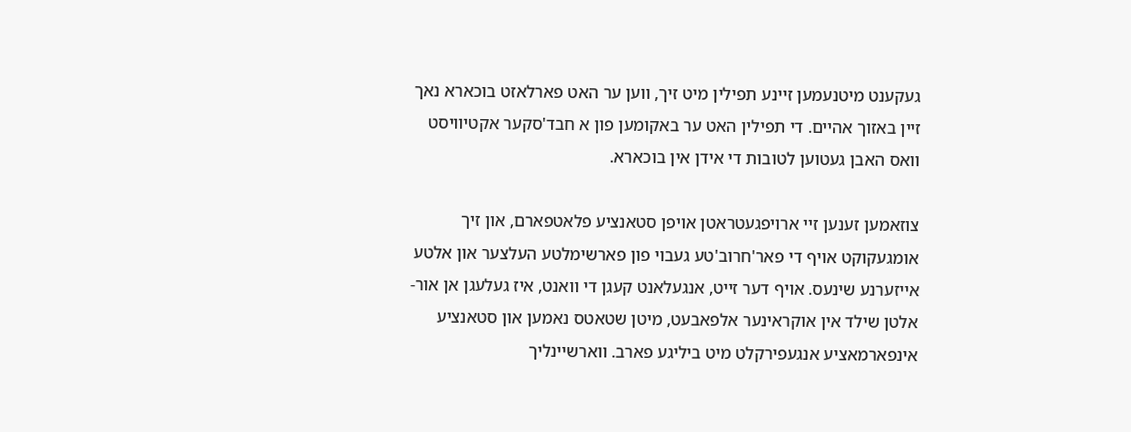געקענט מיטנעמען זיינע תפילין מיט זיך, ווען ער האט פארלאזט בוכארא נאך זיין באזוך אהיים. די תפילין האט ער באקומען פון א חבד'סקער אקטיוויסט וואס האבן געטוען לטובות די אידן אין בוכארא.

צוזאמען זענען זיי ארויפגעטראטן אויפן סטאנציע פלאטפארם, און זיך אומגעקוקט אויף די פאר'חרוב'טע געבוי פון פארשימלטע העלצער און אלטע אייזערנע שינעס. אויף דער זייט, אנגעלאנט קעגן די וואנט, איז געלעגן אן אור-אלטן שילד אין אוקראינער אלפאבעט, מיטן שטאטס נאמען און סטאנציע אינפארמאציע אנגעפירקלט מיט ביליגע פארב. ווארשיינליך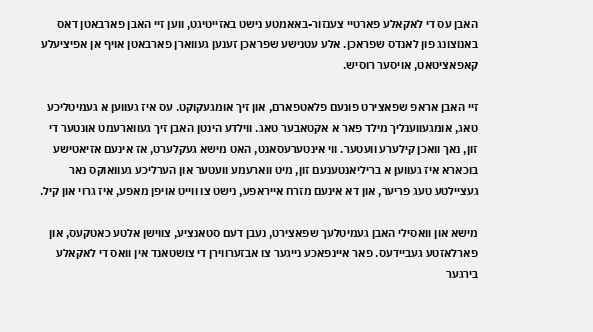האבן עס די לאקאלע פארטיי צענזור-באאמטע נישט באזייטיגט, ווען זיי האבן פארבאטן דאס באנוצונג פון לאנדס שפראכן. אלע עטנישע שפראכן זענען געווארן פארבאטן אויף אן אפיציעלע קאפאציטאט, אויסער רוסיש.

זיי האבן אראפ שפאצירט פונעם פלאטפארם, און זיך אומגעקוקט. עס איז געווען א געמיטליכע טאג, אומגעווענליך מילד פאר א אקטאבער טאג. ווילדע הינטן האבן זיך געווארעמט אונטער די זון, נאך וואכן קילערע וועטער. ווי אינטערעסאנט, האט מישא געקלערט, אז אינעם אזיאטישע בוכארא איז געווען א בריליאנטענעם זון, מיט ווארעמע וועטער און הערליכע געוואוקס נאר געציילטע טעג פריער, און דא אינעם מזרח אייראפע, נישט צו ווייט אויפן מאפע, איז גרוי און קיל.

מישא און וואסילי האבן געמיטלעך שפאצירט, נעבן דעם סטאנציע, צווישן אלטע כאטקעס, און פארלאזטע געביידעס. פאר איינפאכע נייגער צו אבזערווירן די צושטאנד אין וואס די לאקאלע בירגער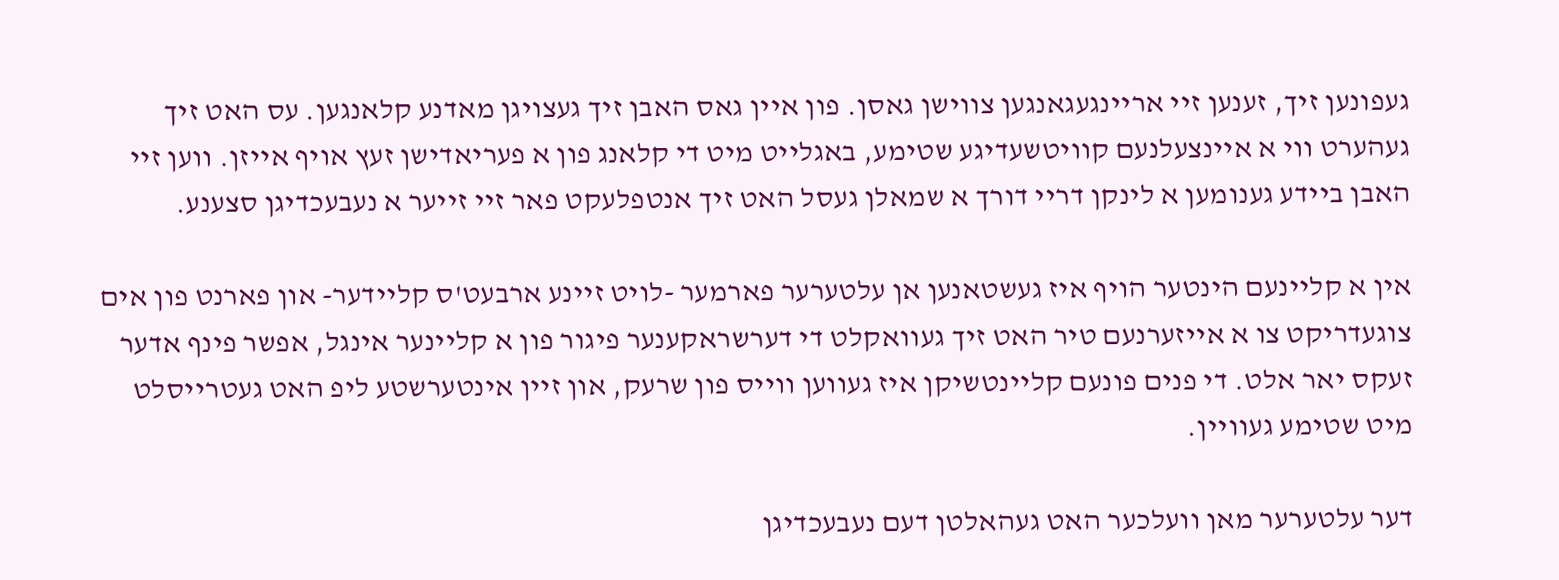געפונען זיך, זענען זיי אריינגעגאנגען צווישן גאסן. פון איין גאס האבן זיך געצויגן מאדנע קלאנגען. עס האט זיך געהערט ווי א איינצעלנעם קוויטשעדיגע שטימע, באגלייט מיט די קלאנג פון א פעריאדישן זעץ אויף אייזן. ווען זיי האבן ביידע גענומען א לינקן דריי דורך א שמאלן געסל האט זיך אנטפלעקט פאר זיי זייער א נעבעכדיגן סצענע.

אין א קליינעם הינטער הויף איז געשטאנען אן עלטערער פארמער -לויט זיינע ארבעט'ס קליידער- און פארנט פון אים צוגעדריקט צו א אייזערנעם טיר האט זיך געוואקלט די דערשראקענער פיגור פון א קליינער אינגל, אפשר פינף אדער זעקס יאר אלט. די פנים פונעם קליינטשיקן איז געווען ווייס פון שרעק, און זיין אינטערשטע ליפ האט געטרייסלט מיט שטימע געוויין.

דער עלטערער מאן וועלכער האט געהאלטן דעם נעבעכדיגן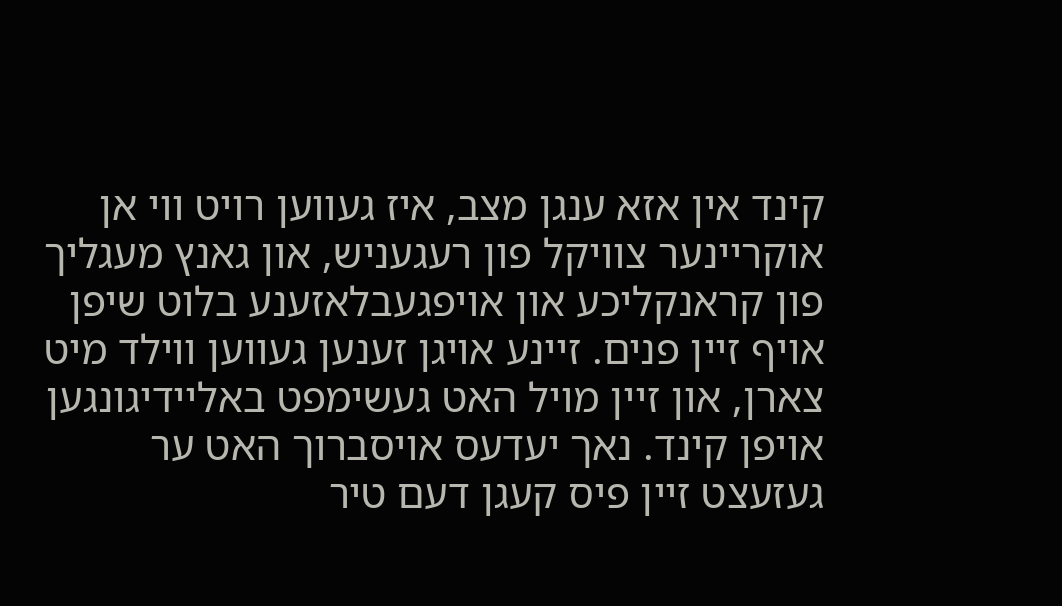קינד אין אזא ענגן מצב, איז געווען רויט ווי אן אוקריינער צוויקל פון רעגעניש, און גאנץ מעגליך פון קראנקליכע און אויפגעבלאזענע בלוט שיפן אויף זיין פנים. זיינע אויגן זענען געווען ווילד מיט צארן, און זיין מויל האט געשימפט באליידיגונגען אויפן קינד. נאך יעדעס אויסברוך האט ער געזעצט זיין פיס קעגן דעם טיר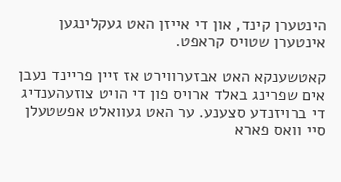הינטערן קינד, און די אייזן האט געקלינגען אינטערן שטויס קראפט.

קאטשענקא האט אבזערווירט אז זיין פריינד נעבן אים שפרינג באלד ארויס פון די הויט צוזעהענדיג די ברויזנדע סצענע. ער האט געוואלט אפשטעלן סיי וואס פארא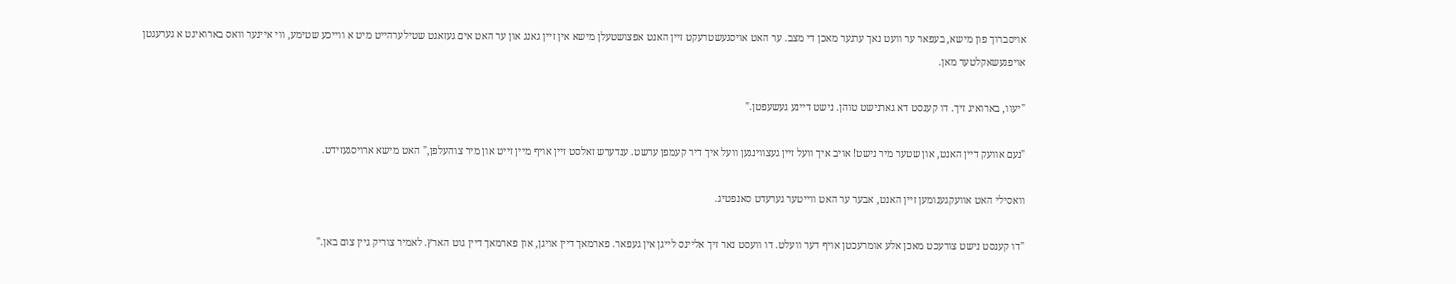אויסברוך פון מישא, בעפאר ער וועט נאך ערגער מאכן די מצב. ער האט אויסגעשטרעקט זיין האנט אפצושטעלן מישא אין זיין גאנג און ער האט אים געזאגט שטילערהייט מיט א ווייכע שטימע, ווי איינער וואס בארואיגט א גערעגטן אויפגעשאקלטער מאן.

"יעוו, בארואיג זיך. דו קענסט דא גארנישט טוהן. נישט דיינע געשעפטן."

"נעם אוועק דיין האנט, און שטער מיר נישט! אויב איך וועל זיין געצווינגען וועל איך דיר קעמפן ערשט. ענדערש זאלסט זיין אויף מיין זייט און מיר צוהעלפן," האט מישא ארויסגעזידט.

וואסילי האט אוועקגענומען זיין האנט, אבער ער האט ווייטער גערעדט סאנפטיג.

"דו קענסט נישט צורעכט מאכן אלע אומרעכטן אויף דער וועלט. דו וועסט נאר זיך אליינס לייגן אין געפאר. פארמאך דיין אויגן, און פארמאך דיין גוט הארץ. לאמיר צוריק גיין צום באן."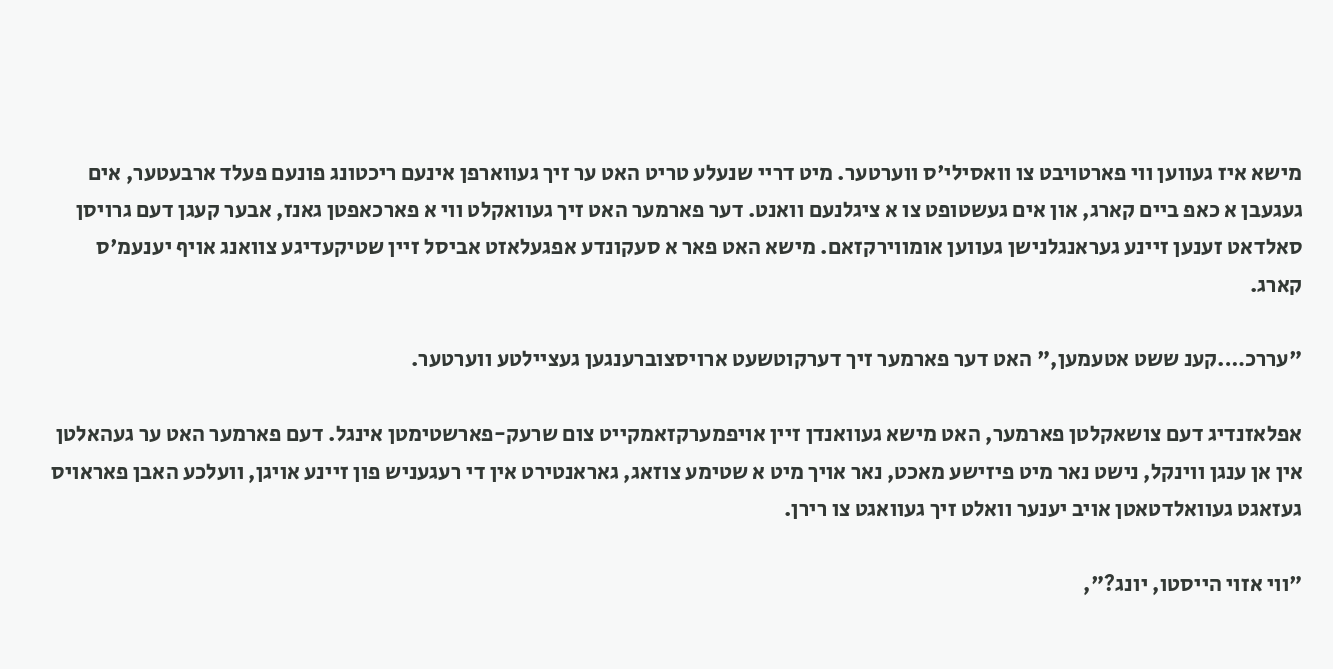מישא איז געווען ווי פארטויבט צו וואסילי'ס ווערטער. מיט דריי שנעלע טריט האט ער זיך געווארפן אינעם ריכטונג פונעם פעלד ארבעטער, אים געגעבן א כאפ ביים קארג, און אים געשטופט צו א ציגלנעם וואנט. דער פארמער האט זיך געוואקלט ווי א פארכאפטן גאנז, אבער קעגן דעם גרויסן סאלדאט זענען זיינע געראנגלנישן געווען אומווירקזאם. מישא האט פאר א סעקונדע אפגעלאזט אביסל זיין שטיקעדיגע צוואנג אויף יענעמ'ס קארג.

"עררכ….קענ ששט אטעמען," האט דער פארמער זיך דערקוטשעט ארויסצוברענגען געציילטע ווערטער.

אפלאזנדיג דעם צושאקלטן פארמער, האט מישא געוואנדן זיין אויפמערקזאמקייט צום שרעק-פארשטימטן אינגל. דעם פארמער האט ער געהאלטן אין אן ענגן ווינקל, נישט נאר מיט פיזישע מאכט, נאר אויך מיט א שטימע צוזאג, גאראנטירט אין די רעגעניש פון זיינע אויגן, וועלכע האבן פאראויס געזאגט געוואלדטאטן אויב יענער וואלט זיך געוואגט צו רירן.

"ווי אזוי הייסטו, יונג?",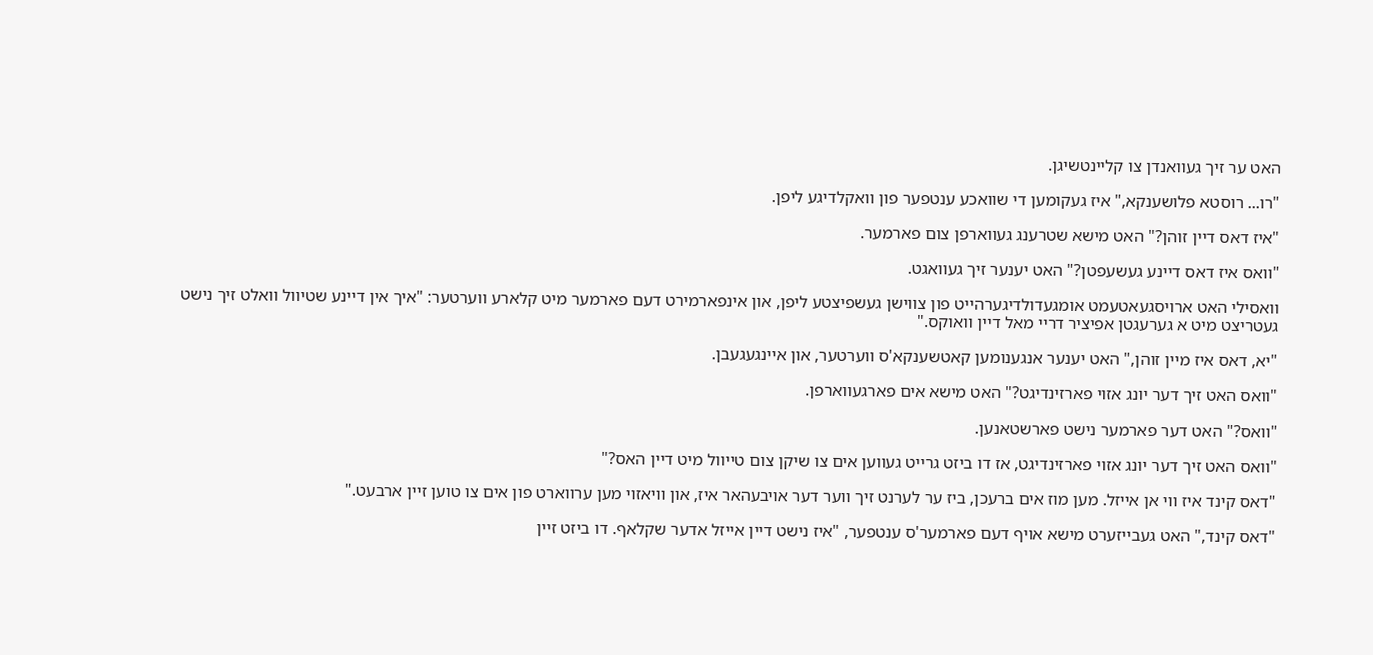האט ער זיך געוואנדן צו קליינטשיגן.

"רו... רוסטא פלושענקא," איז געקומען די שוואכע ענטפער פון וואקלדיגע ליפן.

"איז דאס דיין זוהן?" האט מישא שטרענג געווארפן צום פארמער.

"וואס איז דאס דיינע געשעפטן?" האט יענער זיך געוואגט.

וואסילי האט ארויסגעאטעמט אומגעדולדיגערהייט פון צווישן געשפיצטע ליפן, און אינפארמירט דעם פארמער מיט קלארע ווערטער: "איך אין דיינע שטיוול וואלט זיך נישט געטריצט מיט א גערעגטן אפיציר דריי מאל דיין וואוקס."

"יא, דאס איז מיין זוהן," האט יענער אנגענומען קאטשענקא'ס ווערטער, און איינגעגעבן.

"וואס האט זיך דער יונג אזוי פארזינדיגט?" האט מישא אים פארגעווארפן.

"וואס?" האט דער פארמער נישט פארשטאנען.

"וואס האט זיך דער יונג אזוי פארזינדיגט, אז דו ביזט גרייט געווען אים צו שיקן צום טייוול מיט דיין האס?"

"דאס קינד איז ווי אן אייזל. מען מוז אים ברעכן, ביז ער לערנט זיך ווער דער אויבעהאר איז, און וויאזוי מען ערווארט פון אים צו טוען זיין ארבעט."

"דאס קינד," האט געבייזערט מישא אויף דעם פארמער'ס ענטפער, "איז נישט דיין אייזל אדער שקלאף. דו ביזט זיין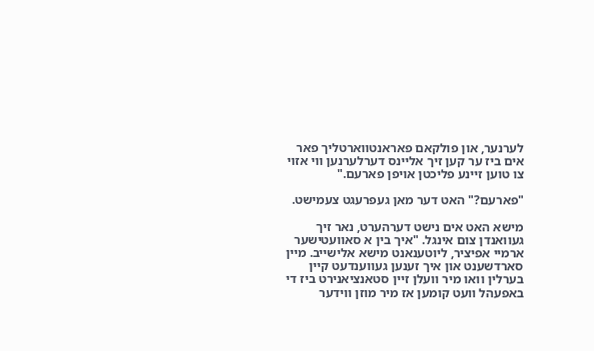לערנער, און פולקאם פאראנטווארטליך פאר אים ביז ער קען זיך אליינס דערלערנען ווי אזוי צו טוען זיינע פליכטן אויפן פארעם."

"פארעם?" האט דער מאן געפרעגט צעמישט.

מישא האט אים נישט דערהערט, נאר זיך געוואנדן צום אינגל. "איך בין א סאוועטישער ארמיי אפיציר, ליוטענאנט מישא אלישייב. מיין סארדשענט און איך זענען געווענדעט קיין בערלין וואו מיר וועלן זיין סטאנציאנירט ביז די באפעהל וועט קומען אז מיר מוזן ווידער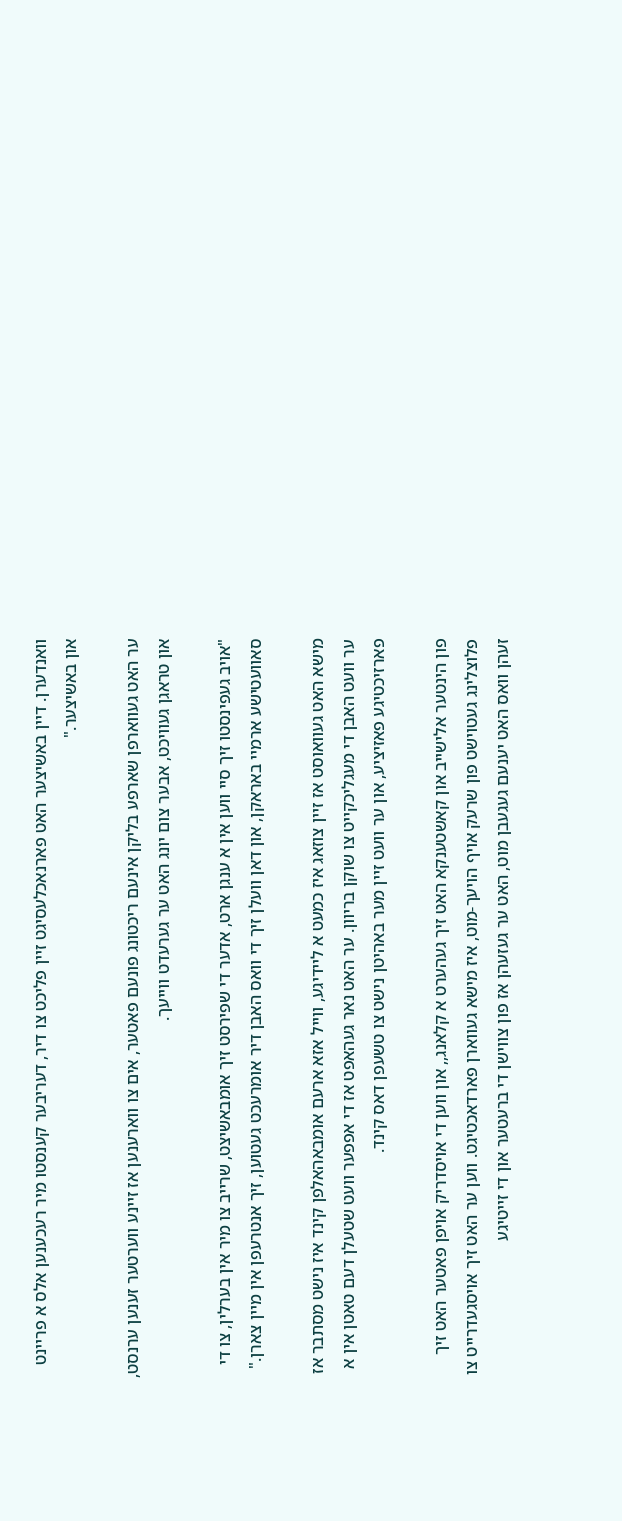וואנדערן. דיין באשיצער האט פארנאכלעסיגט זיין פליכט צו דיר, דעריבער קענסטו מיר רעכענען אלס א פריינט און באשיצער."

ער האט געווארפן שארפע בליקן אינעם ריכטונג פונעם פאטער, אים צו ווארענען אז זיינע ווערטער זענען ערנסט, און טראגן געוויכט, אבער צום יונג האט ער גערעדט ווייעך.

"אויב געפינסטו זיך סיי ווען אין א ענגן ארט, אדער די שפירסט זיך אומבאשיצט, שרייב צו מיר אין בערלין, צו די סאוועטישע ארמיי באראקן, און דאן וועלן זיך די וואס האבן דיר אומרעכט געטוען, זיך אנטרעפן אין מיין צארן."

מישא האט געוואוסט אז זיין צוזאג איז כמעט א ליידיגע, ווייל אזא ארעם אומבאהאלפן קינד איז נישט מסתבר אז ער וועט האבן די מעגליכקייט צו שוקן בריוון. ער האט נאר געהאפט אז די אפפער וועט שטעלן דעם טאטן אין א פארזיכטיגע פאזיציע, און ער וועט זיין מער באהיטן נישט צו טשעפן דאס קינד.

פון הינטער אלישייב און קאשטענקא האט זיך געהערט א קלאנג,, און ווען די אויסדריק אויפן פאטער האט זיך פלוצלינג געטוישט פון שרעק אויף הויעך-מוט, איז מישא געווארן פארדאכטיגט. ווען ער האט זיך אויסגעדרייט צו זעהן וואס האט יענעם געגעבן מוט, האט ער געזעהן אז פון צווישן די ברעטער און די זייטיגע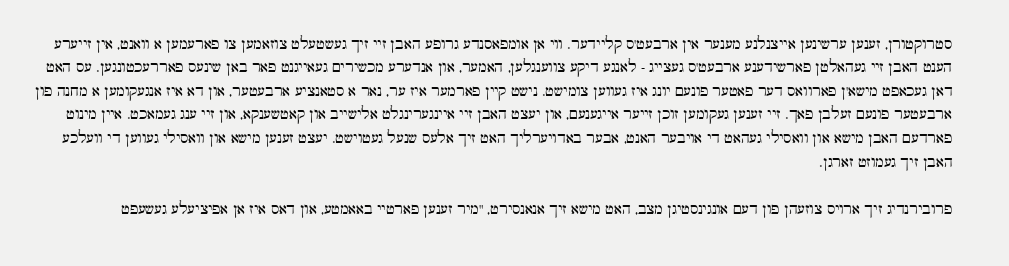סטרוקטורן, זענען ערשינען אייצנלנע מענער אין ארבעט'ס קליידער. ווי אן אומפאסנדע גרופע האבן זיי זיך געשטעלט צוזאמען צו פארעמען א וואנט, אין זייערע הענט האבן זיי געהאלטן פארשידענע ארבעט'ס געצייג - לאנגע דיקע צווענגלען, האמער, און אנדערע מכשירים געאייגנט פאר באן שינעס פאררעכטונגען. עס האט דאן געכאפט מישא'ן פארוואס דער פאטער פונעם יונג איז געווען צומישט. נישט קיין פארמער איז ער, נאר א סטאנציע ארבעטער, און דא איז אנגעקומען א מחנה פון ארבעטער פונעם זעלבן פאך. זיי זענען געקומען זוכן זייער אייגענעם, און יעצט האבן זיי איינגערינגלט אלישייב און קאטשענקא, און זיי ענג געמאכט. איין מינוט פארדעם האבן מישא און וואסילי געהאט די אויבער האנט, אבער באדויערליך האט זיך אלעס שנעל געטוישט. יעצט זענען מישא און וואסילי געווען די וועלכע האבן זיך געמוזט זארגן.

פרובירנדיג זיך ארויס צוזעהן פון דעם אונגינסטיגן מצב, האט מישא זיך אנאנסירט, "מיר זענען פארטיי באאמטע, און דאס איז אן אפיציעלע געשעפט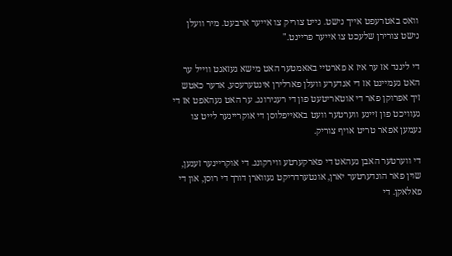וואס באטרעפט אייך נישט. גייט צוריק צו אייער ארבעט. מיר וועלן נישט צורירן שלעכט צו אייער פריינט."

די ליגנד אז ער איז א פארטיי באאמטער האט מישא געזאגט ווייל ער האט געמיינט אז די אנדערע וועלן פארלירן אינטערעסע, אדער כאטש זיך אפרוקן פאר די אוטאריטעט פון די רעגירונג. ער האט געהאפט אז די געוויכט פון זיינע ווערטער וועט באאייפלוסן די אוקריינער לייט צו נעמען אפאר טריט אויף צוריק.

די ווערטער האבן געהאט די פארקערטע ווירקונג. די אוקריינער זענען, שוין פאר הונדערטער יארן, אונטערדריקט געווארן דורך די רוסן, און די פאלאקן. די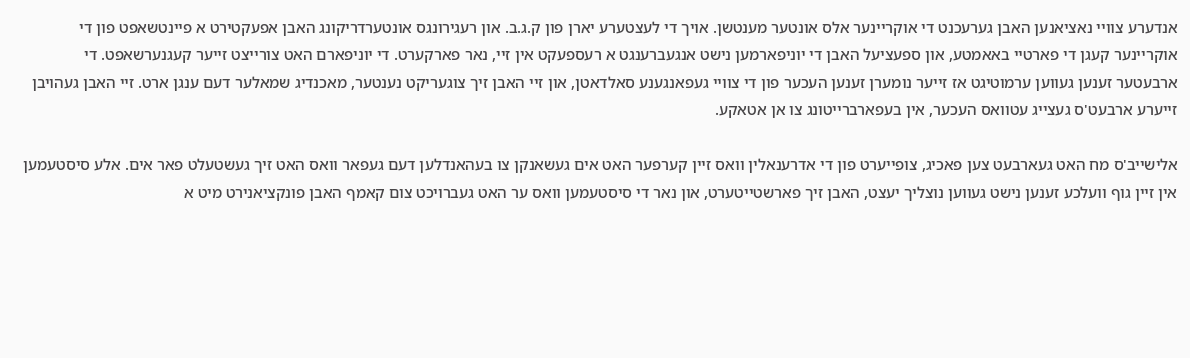אנדערע צוויי נאציאנען האבן גערעכנט די אוקריינער אלס אונטער מענטשן. אויך די לעצטערע יארן פון ק.ג.ב. און רעגירונגס אונטערדריקונג האבן אפעקטירט א פיינטשאפט פון די אוקריינער קעגן די פארטיי באאמטע, און ספעציעל האבן די יוניפארמען נישט אנגעברענגט א רעספעקט אין זיי, נאר פארקערט. די יוניפארם האט צורייצט זייער קעגנערשאפט. די ארבעטער זענען געווען ערמוטיגט אז זייער נומערן זענען העכער פון די צוויי געפאנגענע סאלדאטן, און זיי האבן זיך צוגעריקט נענטער, מאכנדיג שמאלער דעם ענגן ארט. זיי האבן געהויבן זייערע ארבעט'ס געצייג עטוואס העכער, אין בעפארברייטונג צו אן אטאקע.

אלישייב'ס מח האט געארבעט צען פאכיג, צופייערט פון די אדרענאלין וואס זיין קערפער האט אים געשאנקן צו בעהאנדלען דעם געפאר וואס האט זיך געשטעלט פאר אים. אלע סיסטעמען אין זיין גוף וועלכע זענען נישט געווען נוצליך יעצט, האבן זיך פארשטייטערט, און נאר די סיסטעמען וואס ער האט געברויכט צום קאמף האבן פונקציאנירט מיט א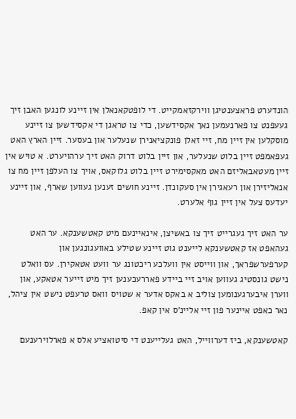הונדערט פראצענטיגן ווירקזאמקייט. די לופטקאנאלן אין זיינע לונגען האבן זיך געעפנט צו פארנעמען נאך אקסידשען, כדי צו טראגן די אקסידשען צו זיינע מוסקלען אין זיין מח, זיי זאלן פונקציאנירן שנעלער און בעסער. זיין הארץ האט געפאמפט זיין בלוט שנעלער, און זיין בלוט דרוק האט זיך ערהויערט. א טויש אין זיין מעטאבאליזם האט מאקסימירט זיין בלוט גלוקאס, אויך צו העלפן זיין מח צו אנאליזירן און רעאגירן אין סעקונדן. זיינע חושים זענען געווען שארף, און זיינע יעדעס צעל אין זיין גוף אלערט.

ער האט זיך געגרייט זיך צו באשיצן, אינאיינעם מיט קאטשענקא. ער האט געהאפט אז קאטשענקא לייענט גוט זיינע שטילע באוועגונגען און קערפערשפראך, און ווייסט אין וועלכע ריכטונג ער וועט אטאקירן. עס וואלט נישט גונסטיג געווען אויב זיי ביידע פאררעכענען זיך מיט זייער אטאקע, און ווערן איבערגענומען צוליב א באקס אדער א שטויס וואס טרעפט נישט אין ציהל, נאר כאפט איינער פון זיי אליינ'ס אין קאפ.

קאטשענקא, ביז דערווייל, האט געלייענט די סיטואציע אלס א פארלוירענעם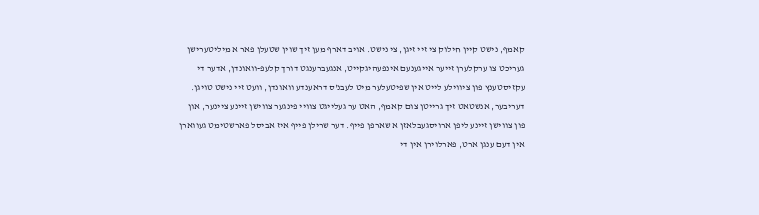קאמף, נישט קיין חילוק צי זיי זיגן, צי נישט. אויב דארף מען זיך שוין שטעלן פאר א מיליטערישן געריכט צו ערקלערן זייער אייגענעם אינפעהיגקייט, אנגעברענגט דורך קלעפ-וואונדן, אדער די עקזיסטענץ פון ציווילע לייט אין שפיטעלער מיט לעבנ'ס דראענדע וואונדן, וועט זיי נישט טויגן. דעריבער, אנשטאט זיך גרייטן צום קאמף, האט ער געלייגט צוויי פינגער צווישן זיינע ציינער, און פון צווישן זיינע ליפן ארויסגעבלאזן א שארפן פייף. דער שרילן פייף איז אביסל פארשטימט געווארן אין דעם ענגן ארט, פארלוירן אין די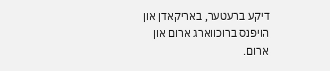דיקע ברעטער, באריקאדן און הויפנס ברוכווארג ארום און ארום.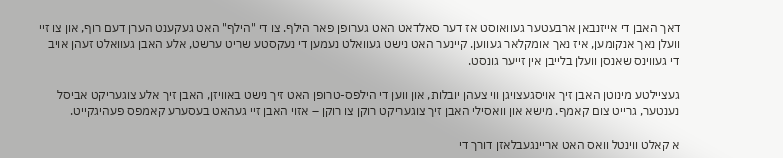דאך האבן די אייזנבאן ארבעטער געוואוסט אז דער סאלדאט האט גערופן פאר הילף. צו די "הילף" האט געקענט הערן דעם רוף, און צו זיי וועלן נאך אנקומען, איז נאך אומקלאר געווען. קיינער האט נישט געוואלט נעמען די נעקסטע שריט ערשט, אלע האבן געוואלט זעהן אויב די געווינס שאנסן וועלן בלייבן אין זייער גונסט.

געציילטע מינוטן האבן זיך אויסגעצויגן ווי צעהן יובלות, און ווען די הילפס-טרופן האט זיך נישט באוויזן, האבן זיך אלע צוגעריקט אביסל נענטער, גרייט צום קאמף. מישא און וואסילי האבן זיך צוגעריקט רוקן צו רוקן – אזוי האבן זיי געהאט בעסערע קאמפס פעהיגקייט.

א קאלט ווינטל וואס האט אריינגעבלאזן דורך די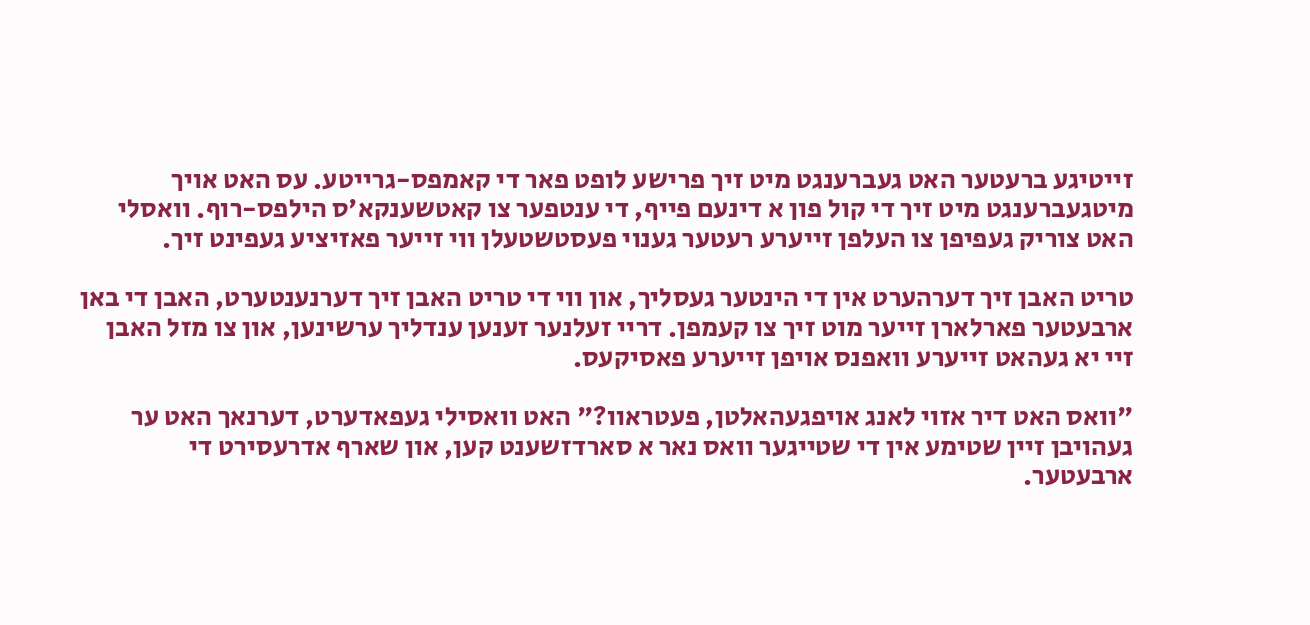זייטיגע ברעטער האט געברענגט מיט זיך פרישע לופט פאר די קאמפס-גרייטע. עס האט אויך מיטגעברענגט מיט זיך די קול פון א דינעם פייף, די ענטפער צו קאטשענקא'ס הילפס-רוף. וואסלי האט צוריק געפיפן צו העלפן זייערע רעטער גענוי פעסטשטעלן ווי זייער פאזיציע געפינט זיך.

טריט האבן זיך דערהערט אין די הינטער געסליך, און ווי די טריט האבן זיך דערנענטערט, האבן די באן ארבעטער פארלארן זייער מוט זיך צו קעמפן. דריי זעלנער זענען ענדליך ערשינען, און צו מזל האבן זיי יא געהאט זייערע וואפנס אויפן זייערע פאסיקעס.

"וואס האט דיר אזוי לאנג אויפגעהאלטן, פעטראוו?" האט וואסילי געפאדערט, דערנאך האט ער געהויבן זיין שטימע אין די שטייגער וואס נאר א סארדזשענט קען, און שארף אדרעסירט די ארבעטער.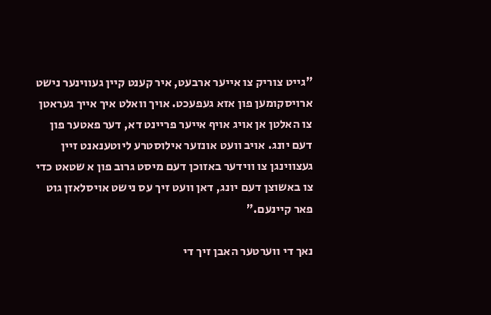"גייט צוריק צו אייער ארבעט, איר קענט קיין געווינער נישט ארויסקומען פון אזא געפעכט. אויך וואלט איך אייך געראטן צו האלטן אן אויג אויף אייער פריינט דא, דער פאטער פון דעם יונג. אויב וועט אונזער אילוסטרע ליוטענאנט זיין געצווינגן צו ווידער באזוכן דעם מיסט גרוב פון א שטאט כדי צו באשוצן דעם יונג, דאן וועט זיך עס נישט אויסלאזן גוט פאר קיינעם."

נאך די ווערטער האבן זיך די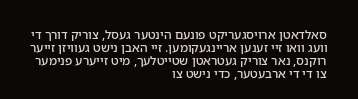סאלדאטן ארויסגעריקט פונעם הינטער געסל, צוריק דורך די וועג וואו זיי זענען אריינגעקומען. זיי האבן נישט געוויזן זייער רוקנס, נאר צוריק געטראטן שטייטלעך, מיט זייערע פנימער צו די די ארבעטער, כדי נישט צו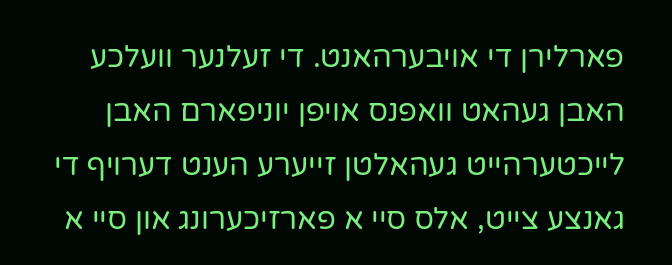פארלירן די אויבערהאנט. די זעלנער וועלכע האבן געהאט וואפנס אויפן יוניפארם האבן לייכטערהייט געהאלטן זייערע הענט דערויף די גאנצע צייט, אלס סיי א פארזיכערונג און סיי א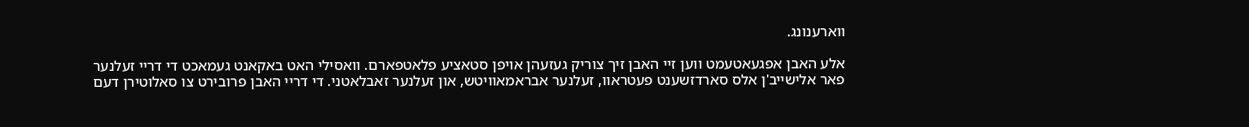ווארענונג.

אלע האבן אפגעאטעמט ווען זיי האבן זיך צוריק געזעהן אויפן סטאציע פלאטפארם. וואסילי האט באקאנט געמאכט די דריי זעלנער פאר אלישייב'ן אלס סארדזשענט פעטראוו, זעלנער אבראמאוויטש, און זעלנער זאבלאטני. די דריי האבן פרובירט צו סאלוטירן דעם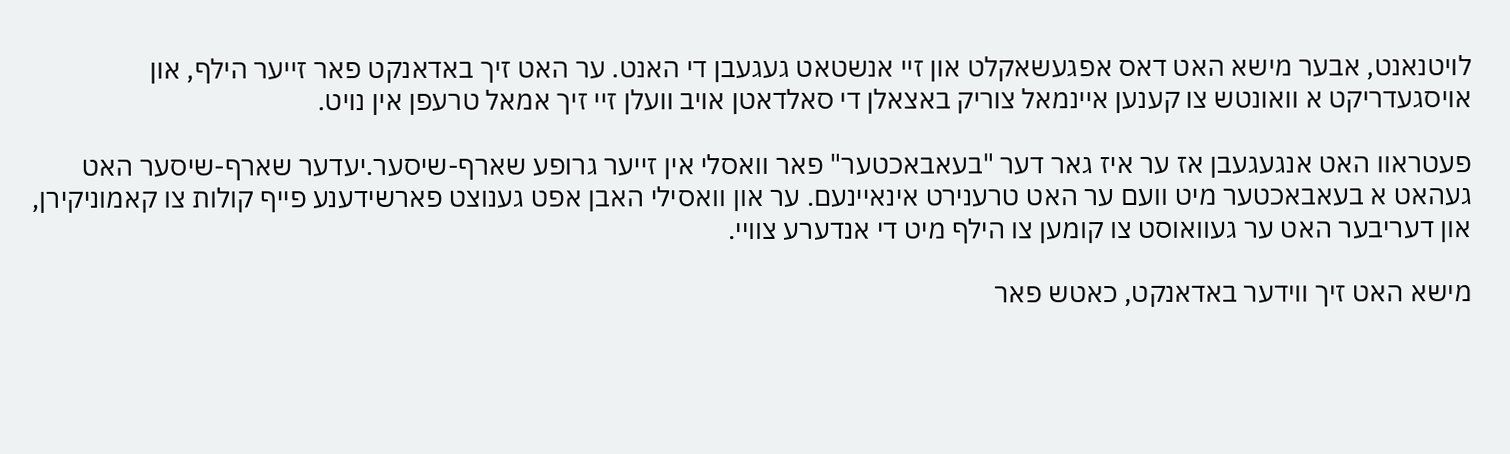לויטנאנט, אבער מישא האט דאס אפגעשאקלט און זיי אנשטאט געגעבן די האנט. ער האט זיך באדאנקט פאר זייער הילף, און אויסגעדריקט א וואונטש צו קענען איינמאל צוריק באצאלן די סאלדאטן אויב וועלן זיי זיך אמאל טרעפן אין נויט.

פעטראוו האט אנגעגעבן אז ער איז גאר דער "בעאבאכטער" פאר וואסלי אין זייער גרופע שארף-שיסער.יעדער שארף-שיסער האט געהאט א בעאבאכטער מיט וועם ער האט טרענירט אינאיינעם. ער און וואסילי האבן אפט גענוצט פארשידענע פייף קולות צו קאמוניקירן, און דעריבער האט ער געוואוסט צו קומען צו הילף מיט די אנדערע צוויי.

מישא האט זיך ווידער באדאנקט, כאטש פאר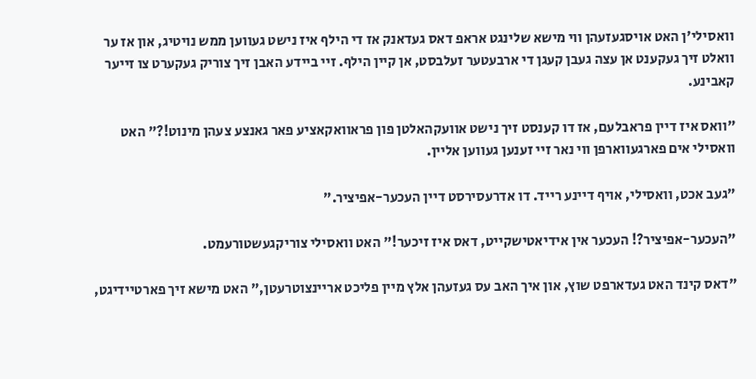וואסילי'ן האט אויסגעזעהן ווי מישא שלינגט אראפ דאס געדאנק אז די הילף איז נישט געווען ממש נויטיג, און אז ער וואלט זיך געקענט אן עצה געבן קעגן די ארבעטער זעלבסט, אן קיין הילף. זיי ביידע האבן זיך צוריק געקערט צו זייער קאבינע.

"וואס איז דיין פראבלעם, אז דו קענסט זיך נישט אוועקהאלטן פון פראוואקאציע פאר גאנצע צעהן מינוט!?" האט וואסילי אים פארגעווארפן ווי נאר זיי זענען געווען אליין.

"געב אכט, וואסילי, אויף דיינע רייד. דו אדרעסירסט דיין העכער-אפיציר."

"העכער-אפיציר?! העכער אין אידיאטישקייט, דאס איז זיכער!" האט וואסילי צוריקגעשטורעמט.

"דאס קינד האט געדארפט שוץ, און איך האב עס געזעהן אלץ מיין פליכט אריינצוטרעטן," האט מישא זיך פארטיידיגט,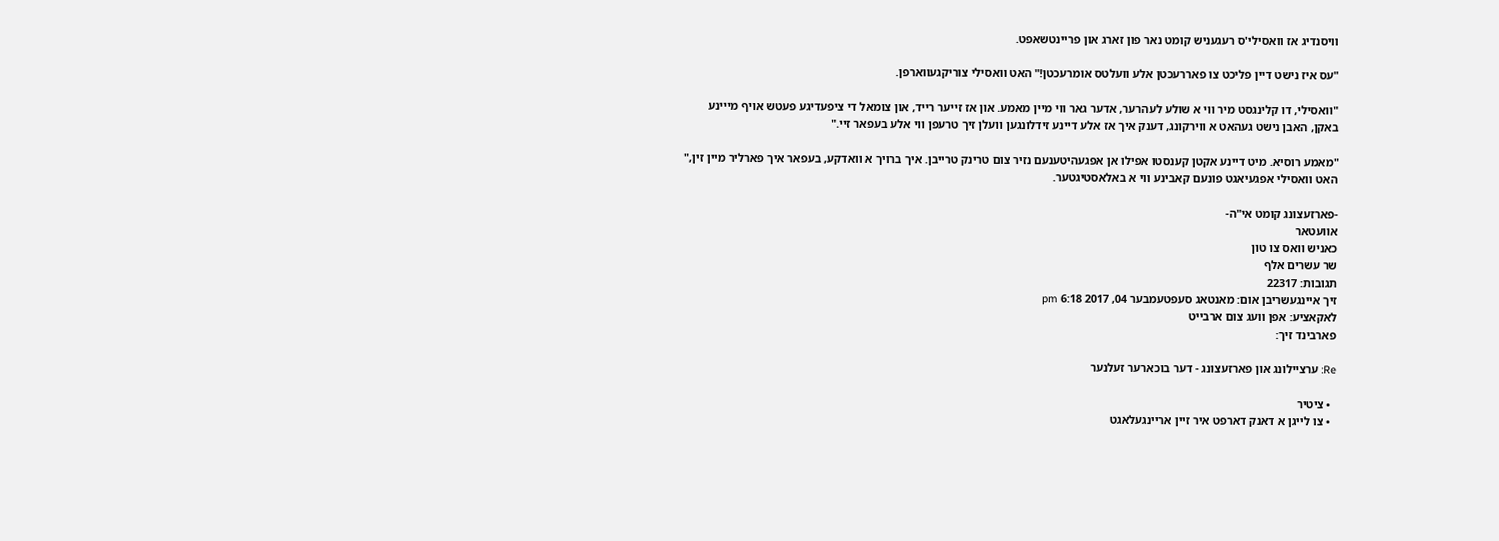וויסנדיג אז וואסילי'ס רעגעניש קומט נאר פון זארג און פריינטשאפט.

"עס איז נישט דיין פליכט צו פאררעכטן אלע וועלטס אומרעכטן!" האט וואסילי צוריקגעווארפן.

"וואסילי, דו קלינגסט מיר ווי א שולע לעהרער, אדער גאר ווי מיין מאמע. און אז זייער רייד, און צומאל די ציפעדיגע פעטש אויף מייינע באקן, האבן נישט געהאט א ווירקונג, דענק איך אז אלע דיינע זידלונגען וועלן זיך טרעפן ווי אלע בעפאר זיי."

"מאמע רוסיא. מיט דיינע אקטן קענסטו אפילו אן אפגעהיטענעם נזיר צום טרינק טרייבן. איך ברויך א וואדקע, בעפאר איך פארליר מיין זין," האט וואסילי אפגעיאגט פונעם קאבינע ווי א באלאסטיגטער.

-פארזעצונג קומט אי"ה-
אוועטאר
כאניש וואס צו טון
שר עשרים אלף
תגובות: 22317
זיך איינגעשריבן אום: מאנטאג סעפטעמבער 04, 2017 6:18 pm
לאקאציע: אפן וועג צום ארבייט
פארבינד זיך:

Re: ערציילונג און פארזעצונג - דער בוכארער זעלנער

  • ציטיר
  • צו לייגן א דאנק דארפט איר זיין אריינגעלאגט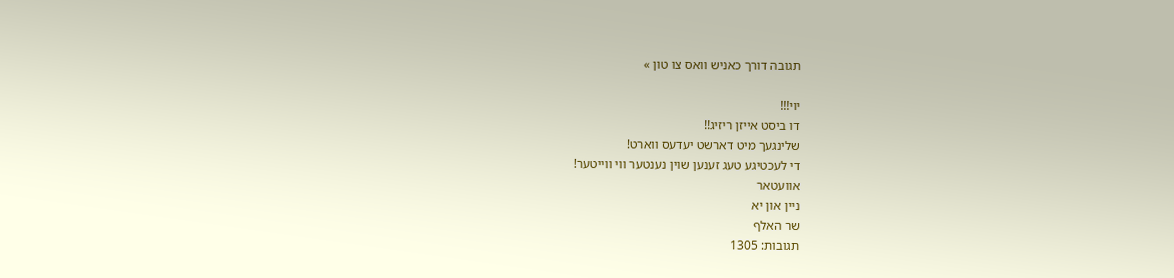תגובה דורך כאניש וואס צו טון »

יוי!!!
דו ביסט אייזן ריזיג!!
שלינגעך מיט דארשט יעדעס ווארט!
די לעכטיגע טעג זענען שוין נענטער ווי ווייטער!
אוועטאר
ניין און יא
שר האלף
תגובות: 1305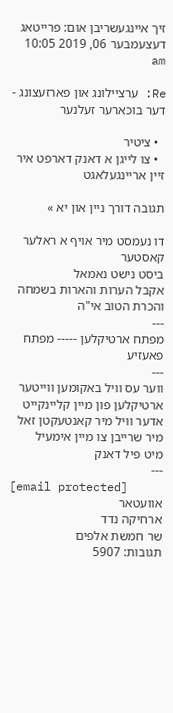זיך איינגעשריבן אום: פרייטאג דעצעמבער 06, 2019 10:05 am

Re: ערציילונג און פארזעצונג - דער בוכארער זעלנער

  • ציטיר
  • צו לייגן א דאנק דארפט איר זיין אריינגעלאגט

תגובה דורך ניין און יא »

דו נעמסט מיר אויף א ראלער קאסטער
ביסט נישט נאמאל
אקבל הערות והארות בשמחה והכרת הטוב אי"ה
---
מפתח ארטיקלען ----- מפתח פאעזיע
---
ווער עס וויל באקומען ווייטער ארטיקלען פון מיין קליינקייט אדער וויל מיר קאנטעקטן זאל מיר שרייבן צו מיין אימעיל
מיט פיל דאנק
---
[email protected]
אוועטאר
ארחיקה נדד
שר חמשת אלפים
תגובות: 5907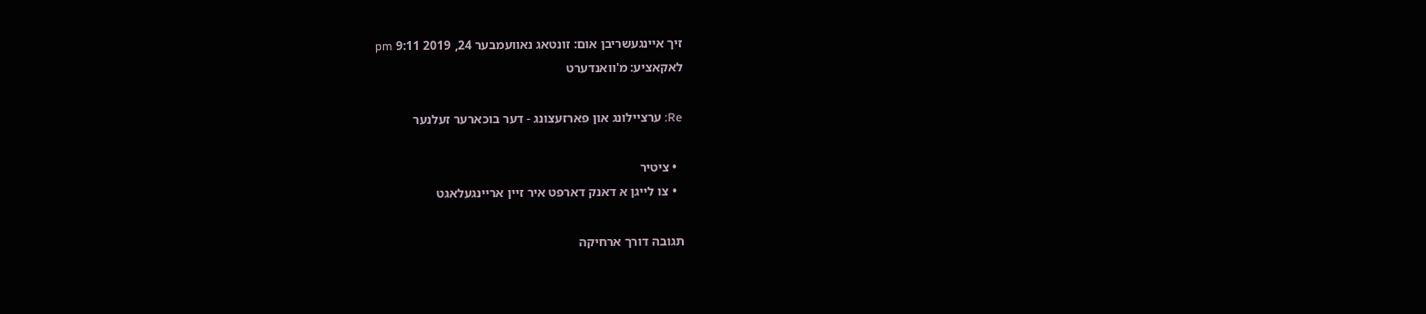זיך איינגעשריבן אום: זונטאג נאוועמבער 24, 2019 9:11 pm
לאקאציע: מ'וואנדערט

Re: ערציילונג און פארזעצונג - דער בוכארער זעלנער

  • ציטיר
  • צו לייגן א דאנק דארפט איר זיין אריינגעלאגט

תגובה דורך ארחיקה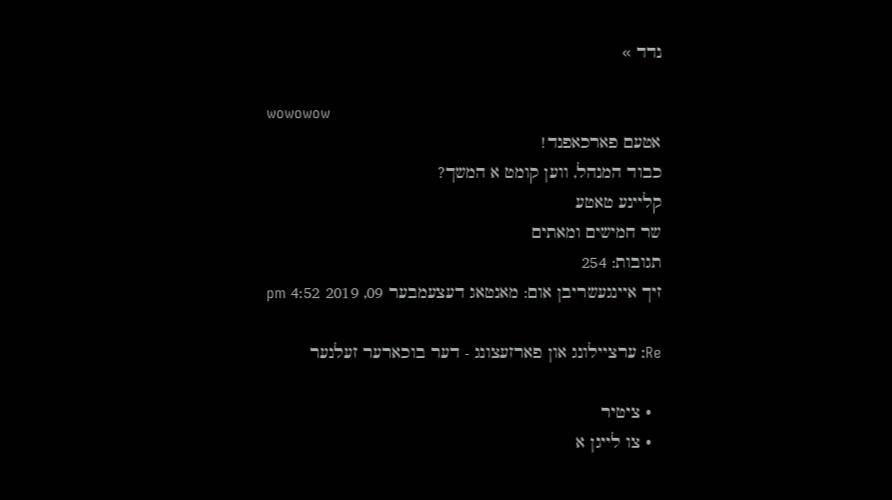נדד »

wowowow
אטעם פארכאפנד!
כבוד המנהל, ווען קומט א המשך?
קליינע טאטע
שר חמישים ומאתים
תגובות: 254
זיך איינגעשריבן אום: מאנטאג דעצעמבער 09, 2019 4:52 pm

Re: ערציילונג און פארזעצונג - דער בוכארער זעלנער

  • ציטיר
  • צו לייגן א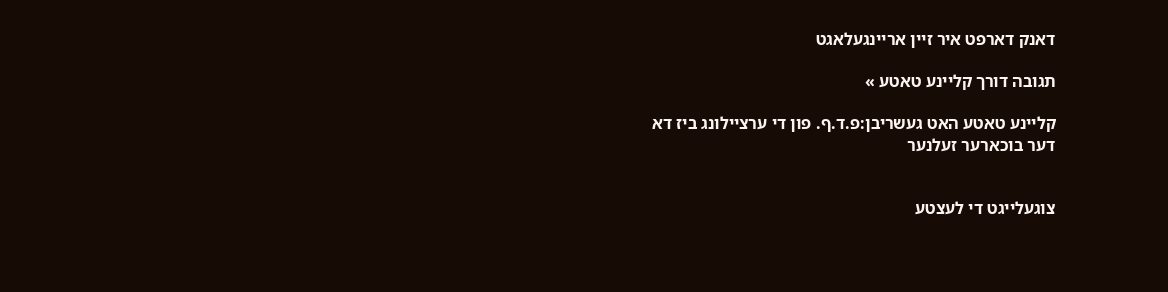דאנק דארפט איר זיין אריינגעלאגט

תגובה דורך קליינע טאטע »

קליינע טאטע האט געשריבן:פ.ד.ף. פון די ערציילונג ביז דא
דער בוכארער זעלנער


צוגעלייגט די לעצטע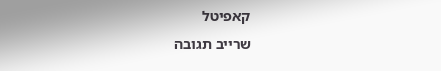קאפיטל
שרייב תגובה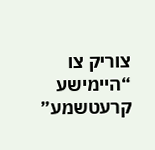צוריק צו “היימישע קרעטשמע”